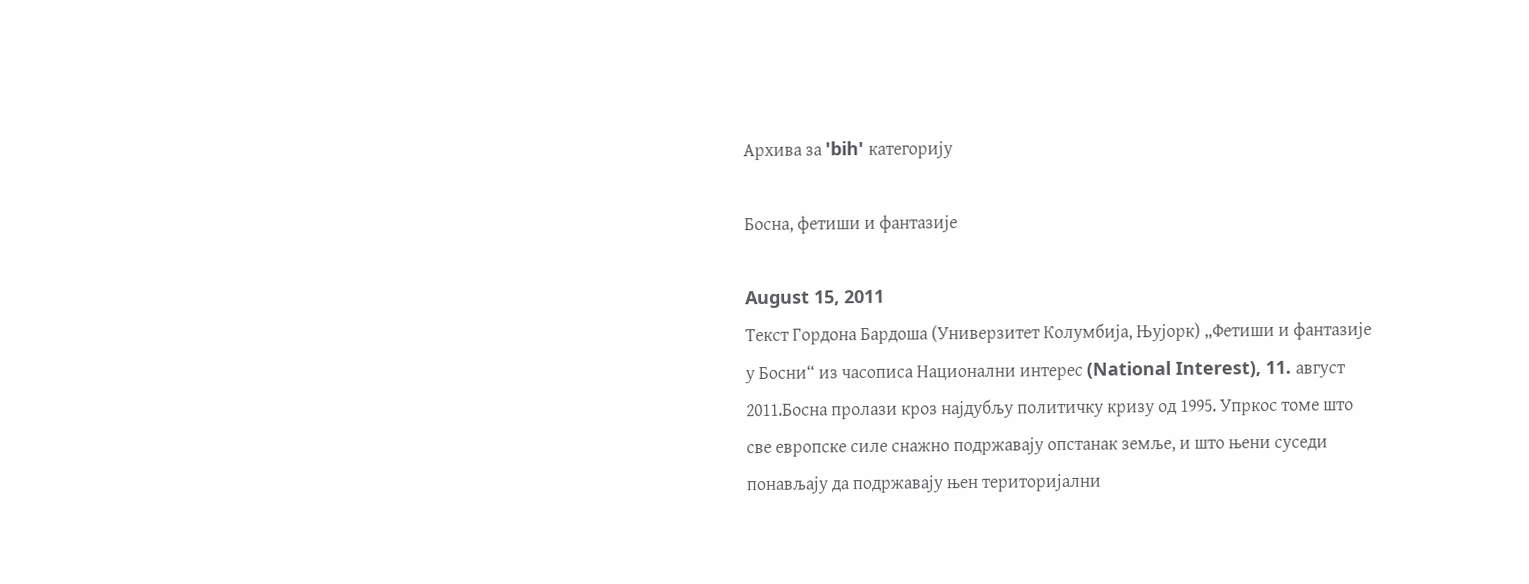Архива за 'bih' категорију

Босна, фетиши и фантазије

August 15, 2011
Текст Гордона Бардоша (Универзитет Колумбија, Њујорк) „Фетиши и фантазије у Босни“ из часописа Национални интерес (National Interest), 11. август 2011.Босна пролази кроз најдубљу политичку кризу од 1995. Упркос томе што све европске силе снажно подржавају опстанак земље, и што њени суседи понављају да подржавају њен територијални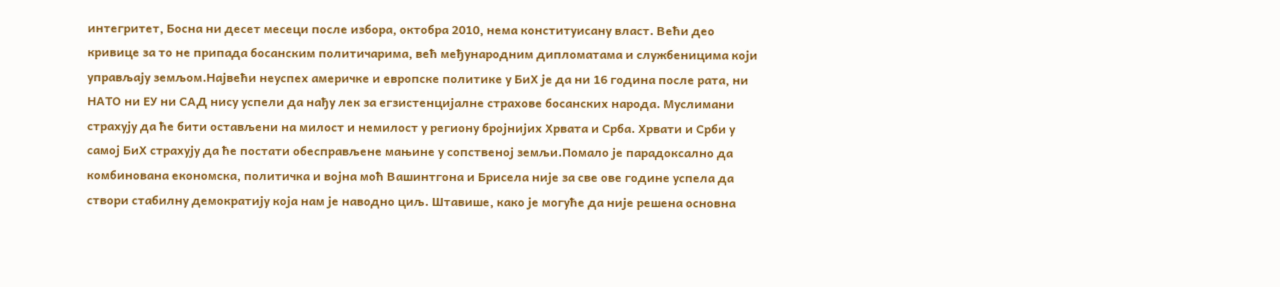интегритет, Босна ни десет месеци после избора, октобра 2010, нема конституисану власт. Већи део кривице за то не припада босанским политичарима, већ међународним дипломатама и службеницима који управљају земљом.Највећи неуспех америчке и европске политике у БиХ је да ни 16 година после рата, ни НАТО ни ЕУ ни САД нису успели да нађу лек за егзистенцијалне страхове босанских народа. Муслимани страхују да ће бити остављени на милост и немилост у региону бројнијих Хрвата и Срба. Хрвати и Срби у самој БиХ страхују да ће постати обесправљене мањине у сопственој земљи.Помало је парадоксално да комбинована економска, политичка и војна моћ Вашинтгона и Брисела није за све ове године успела да створи стабилну демократију која нам је наводно циљ. Штавише, како је могуће да није решена основна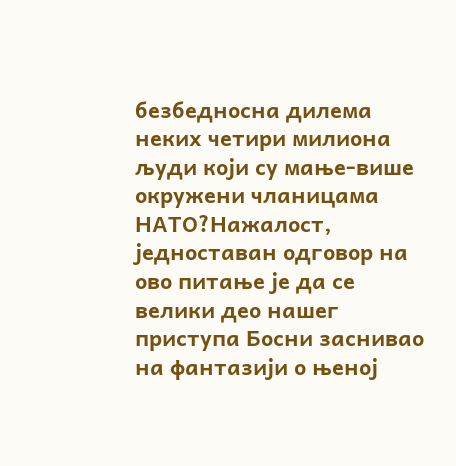безбедносна дилема неких четири милиона људи који су мање-више окружени чланицама НАТО?Нажалост, једноставан одговор на ово питање је да се велики део нашег приступа Босни заснивао на фантазији о њеној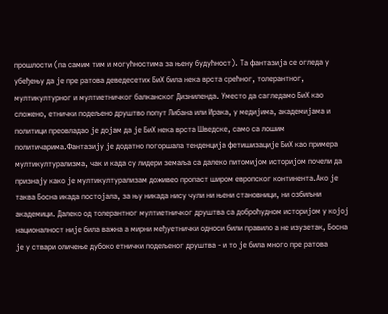прошлости (па самим тим и могућностима за њену будућност). Та фантазија се огледа у убеђењу да је пре ратова деведесетих БиХ била нека врста срећног, толерантног, мултикултурног и мултиетничког балканског Дизниленда. Уместо да сагледамо БиХ као сложено, етнички подељено друштво попут Либана или Ирака, у медијима, академијама и политици преовладао је дојам да је БиХ нека врста Шведске, само са лошим политичарима.Фантазију је додатно погоршала тенденција фетишизације БиХ као примера мултикултурализма, чак и када су лидери земаља са далеко питомијом историјом почели да признају како је мултикултурализам доживео пропаст широм европског континента.Ако је таква Босна икада постојала, за њу никада нису чули ни њени становници, ни озбиљни академици. Далеко од толерантног мултиетничког друштва са доброћудном историјом у којој националност није била важна а мирни међуетнички односи били правило а не изузетак, Босна је у ствари оличење дубоко етнички подељеног друштва - и то је била много пре ратова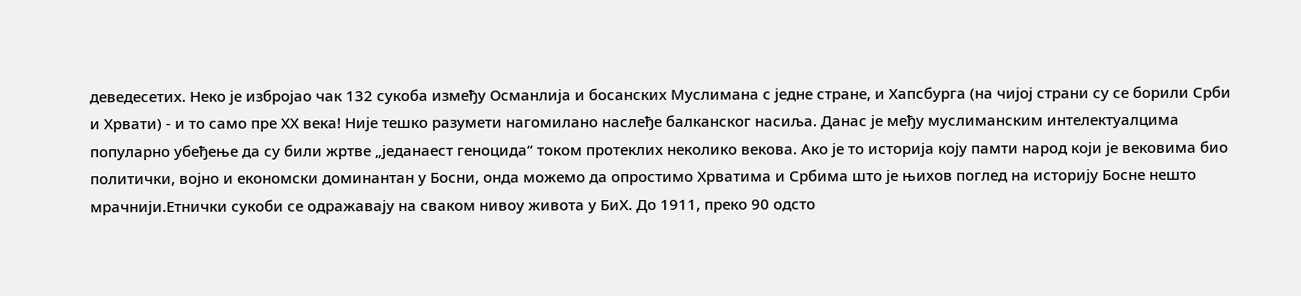деведесетих. Неко је избројао чак 132 сукоба између Османлија и босанских Муслимана с једне стране, и Хапсбурга (на чијој страни су се борили Срби и Хрвати) - и то само пре ХХ века! Није тешко разумети нагомилано наслеђе балканског насиља. Данас је међу муслиманским интелектуалцима популарно убеђење да су били жртве „једанаест геноцида“ током протеклих неколико векова. Ако је то историја коју памти народ који је вековима био политички, војно и економски доминантан у Босни, онда можемо да опростимо Хрватима и Србима што је њихов поглед на историју Босне нешто мрачнији.Етнички сукоби се одражавају на сваком нивоу живота у БиХ. До 1911, преко 90 одсто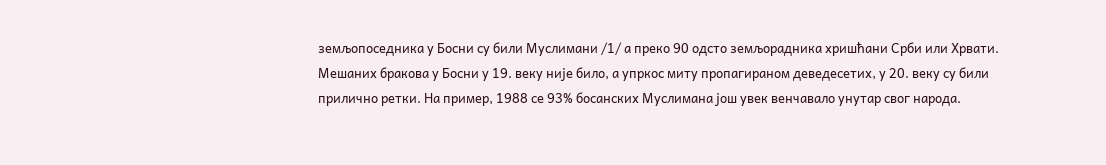земљопоседника у Босни су били Муслимани /1/ а преко 90 одсто земљорадника хришћани Срби или Хрвати. Мешаних бракова у Босни у 19. веку није било, а упркос миту пропагираном деведесетих, у 20. веку су били прилично ретки. На пример, 1988 се 93% босанских Муслимана још увек венчавало унутар свог народа.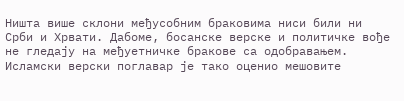Ништа више склони међусобним браковима ниси били ни Срби и Хрвати. Дабоме, босанске верске и политичке вође не гледају на међуетничке бракове са одобравањем. Исламски верски поглавар је тако оценио мешовите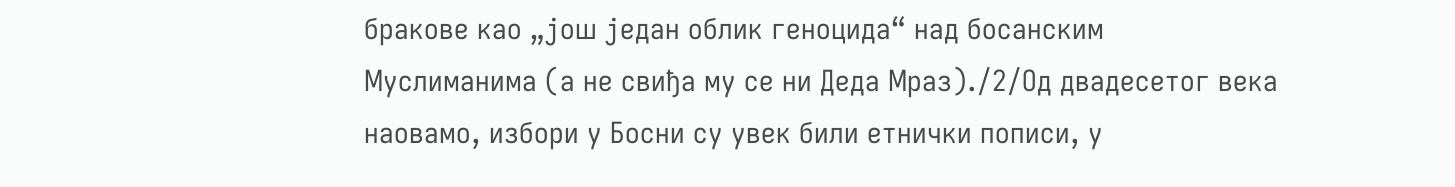бракове као „још један облик геноцида“ над босанским Муслиманима (а не свиђа му се ни Деда Мраз)./2/Од двадесетог века наовамо, избори у Босни су увек били етнички пописи, у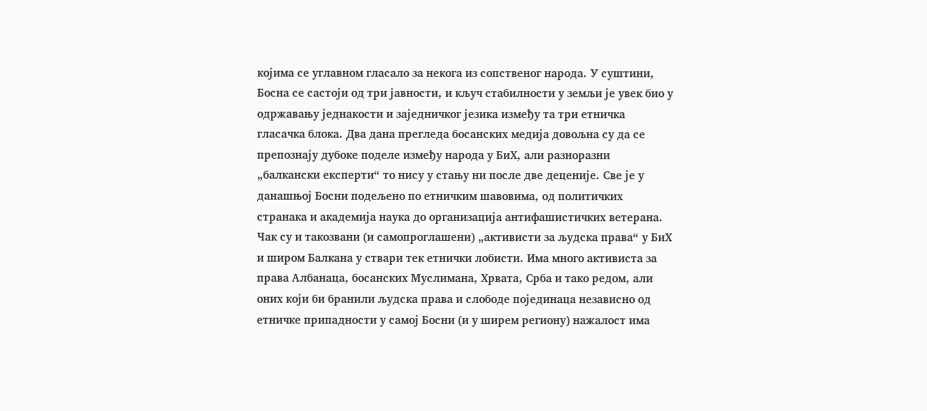којима се углавном гласало за некога из сопственог народа. У суштини, Босна се састоји од три јавности, и кључ стабилности у земљи је увек био у одржавању једнакости и заједничког језика између та три етничка гласачка блока. Два дана прегледа босанских медија довољна су да се препознају дубоке поделе између народа у БиХ, али разноразни „балкански експерти“ то нису у стању ни после две деценије. Све је у данашњој Босни подељено по етничким шавовима, од политичких странака и академија наука до организација антифашистичких ветерана. Чак су и такозвани (и самопроглашени) „активисти за људска права“ у БиХ и широм Балкана у ствари тек етнички лобисти. Има много активиста за права Албанаца, босанских Муслимана, Хрвата, Срба и тако редом, али оних који би бранили људска права и слободе појединаца независно од етничке припадности у самој Босни (и у ширем региону) нажалост има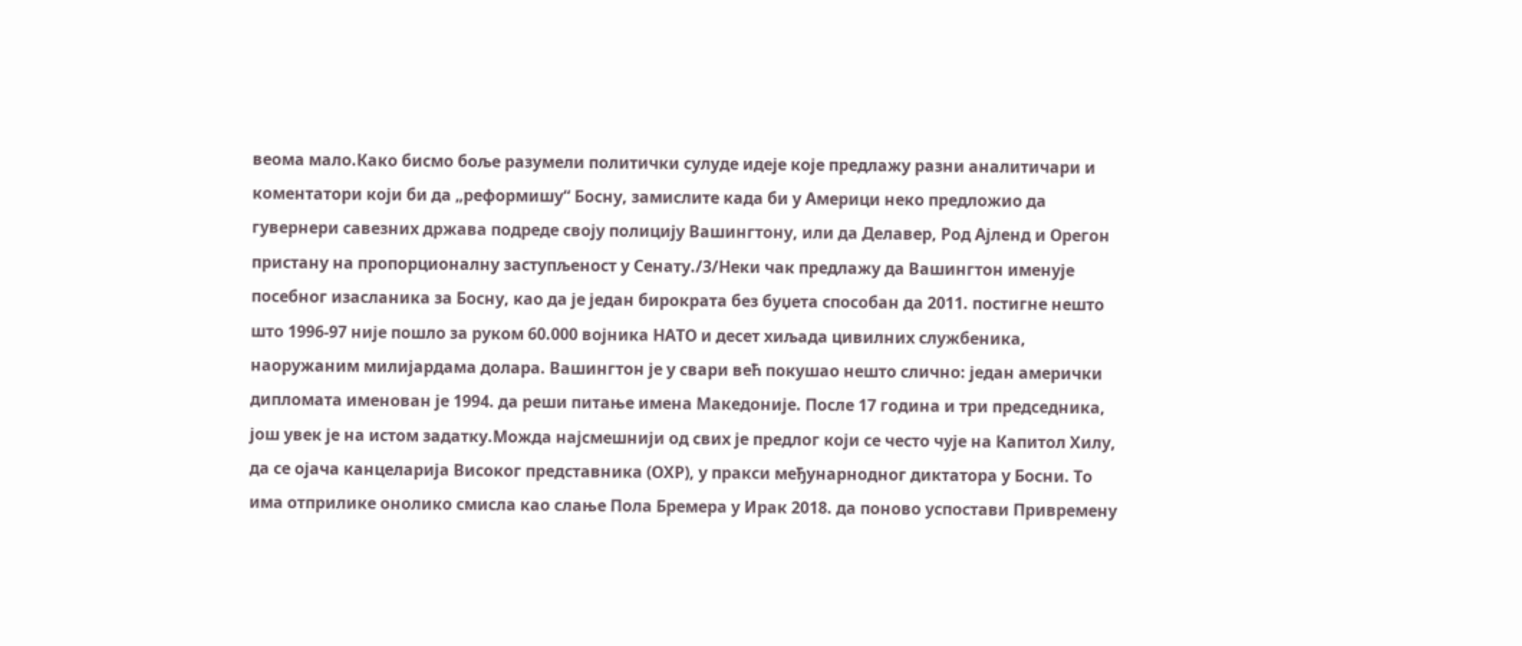веома мало.Како бисмо боље разумели политички сулуде идеје које предлажу разни аналитичари и коментатори који би да „реформишу“ Босну, замислите када би у Америци неко предложио да гувернери савезних држава подреде своју полицију Вашингтону, или да Делавер, Род Ајленд и Орегон пристану на пропорционалну заступљеност у Сенату./3/Неки чак предлажу да Вашингтон именује посебног изасланика за Босну, као да је један бирократа без буџета способан да 2011. постигне нешто што 1996-97 није пошло за руком 60.000 војника НАТО и десет хиљада цивилних службеника, наоружаним милијардама долара. Вашингтон је у свари већ покушао нешто слично: један амерички дипломата именован је 1994. да реши питање имена Македоније. После 17 година и три председника, још увек је на истом задатку.Можда најсмешнији од свих је предлог који се често чује на Капитол Хилу, да се ојача канцеларија Високог представника (ОХР), у пракси међунарнодног диктатора у Босни. То има отприлике онолико смисла као слање Пола Бремера у Ирак 2018. да поново успостави Привремену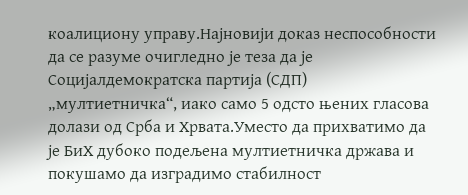коалициону управу.Најновији доказ неспособности да се разуме очигледно је теза да је Социјалдемократска партија (СДП) „мултиетничка“, иако само 5 одсто њених гласова долази од Срба и Хрвата.Уместо да прихватимо да је БиХ дубоко подељена мултиетничка држава и покушамо да изградимо стабилност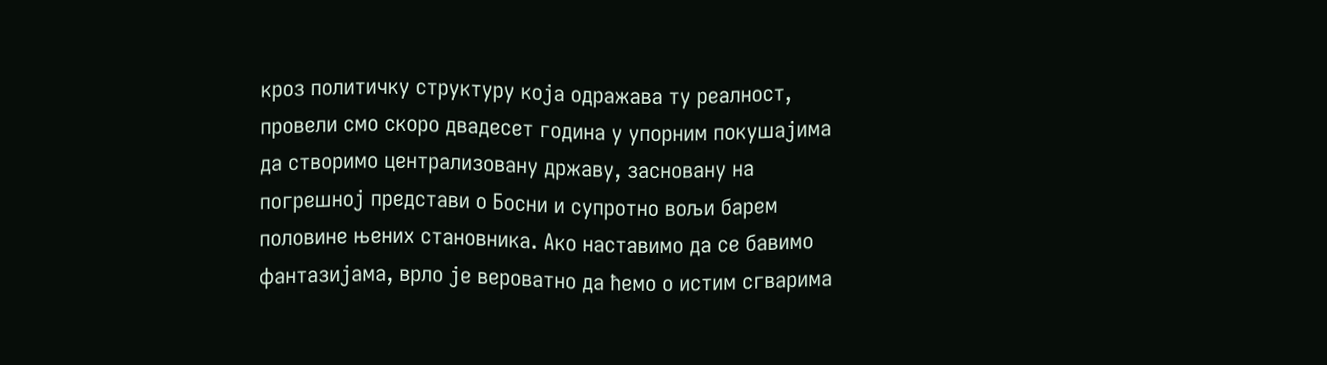кроз политичку структуру која одражава ту реалност, провели смо скоро двадесет година у упорним покушајима да створимо централизовану државу, засновану на погрешној представи о Босни и супротно вољи барем половине њених становника. Ако наставимо да се бавимо фантазијама, врло је вероватно да ћемо о истим сгварима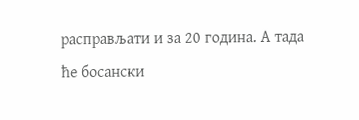расправљати и за 20 година. А тада ће босански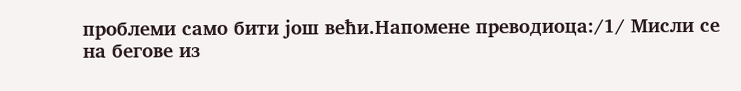проблеми само бити још већи.Напомене преводиоца:/1/ Мисли се на бегове из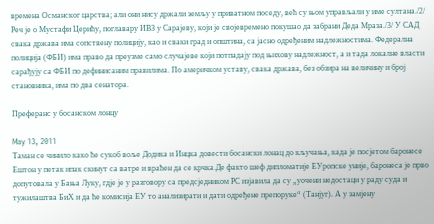времена Османског царства; али они нису држали земљу у приватном поседу, већ су њом управљали у име султана./2/ Реч је о Мустафи Церићу, поглавару ИВЗ у Сарајеву, који је својевремено покушао да забрани Деда Мраза./3/ У САД свака држава има сопствену полицију, као и сваки град и општина, са јасно одређеним надлежностима. Федерална полиција (ФБИ) има право да преузме само случајеве који потпадају под њихову надлежност, а и тада локалне власти сарађују са ФБИ по дефинисаним правилима. По америчком уставу, свака држава, без обзира на величину и број становника, има по два сенатора.

Преферанс у босанском лонцу

May 13, 2011
Таман се чинило како ће сукоб воље Додика и Инцка довести босански лонац до кључања, када је посјетом баронесе Ештон у петак ипак скинут са ватре и враћен да се крчка.Де факто шеф дипломатије ЕУропске уније, баронеса је прво допутовала у Бања Луку, гдје је у разговору са предсједником РС изјавила да су „уочени недостаци у раду суда и тужилаштва БиХ и да ће комисија ЕУ то анализирати и дати одређене препоруке“ (Танјуг). А у замјену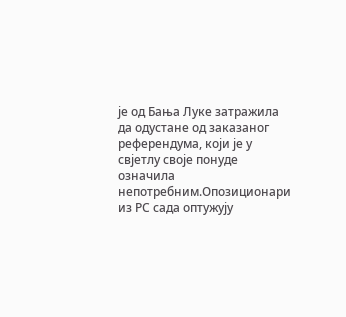је од Бања Луке затражила да одустане од заказаног референдума, који је у свјетлу своје понуде означила непотребним.Опозиционари из РС сада оптужују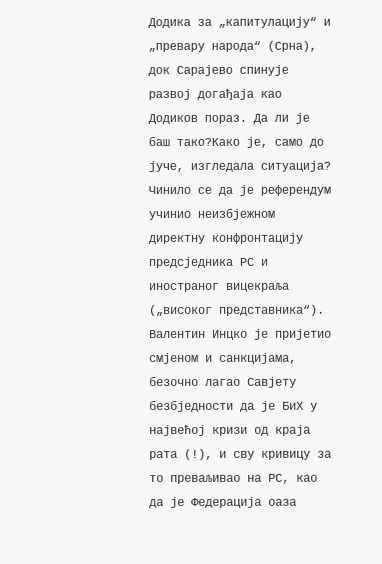Додика за „капитулацију“ и „превару народа“ (Срна), док Сарајево спинује развој догађаја као Додиков пораз. Да ли је баш тако?Како је, само до јуче, изгледала ситуација? Чинило се да је референдум учинио неизбјежном директну конфронтацију предсједника РС и иностраног вицекраља („високог представника“). Валентин Инцко је пријетио смјеном и санкцијама, безочно лагао Савјету безбједности да је БиХ у највећој кризи од краја рата (!), и сву кривицу за то преваљивао на РС, као да је Федерација оаза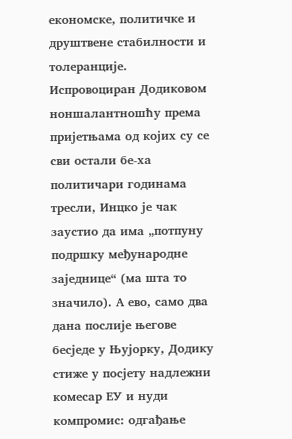економске, политичке и друштвене стабилности и толеранције. Испровоциран Додиковом ноншалантношћу према пријетњама од којих су се сви остали бе-ха политичари годинама тресли, Инцко је чак заустио да има „потпуну подршку међународне заједнице“ (ма шта то значило). А ево, само два дана послије његове бесједе у Њујорку, Додику стиже у посјету надлежни комесар ЕУ и нуди компромис: одгађање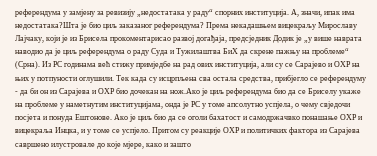референдума у замјену за ревизију „недостатака у раду“ спорних институција. А, значи, ипак има недостатака?Шта је био циљ заказаног референдума? Према некадашњем вицекраљу Мирославу Лајчаку, који је из Брисела прокоментарисао развој догађаја, предсједник Додик је „у више наврата наводио да је циљ референдума о раду Суда и Тужилаштва БиХ да скрене пажњу на проблеме“ (Срна). Из РС годинама већ стижу примједбе на рад ових институција, али су се Сарајево и ОХР на њих у потпуности оглушили. Тек када су исцрпљена сва остала средства, прибјегло се референдуму - да би он из Сарајева и ОХР био дочекан на нож.Ако је циљ референдума био да се Бриселу укаже на проблеме у наметнутим институцијама, онда је РС у томе апсолутно успјела, о чему свједочи посјета и понуда Ештонове. Ако је циљ био да се оголи бахатост и самодржачвко понашање ОХР и вицекраља Инцка, и у томе се успјело. Притом су реакције ОХР и политичких фактора из Сарајева савршено илустровале до које мјере, како и зашто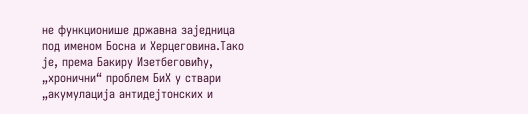не функционише државна заједница под именом Босна и Херцеговина.Тако је, према Бакиру Изетбеговићу, „хронични“ проблем БиХ у ствари „акумулација антидејтонских и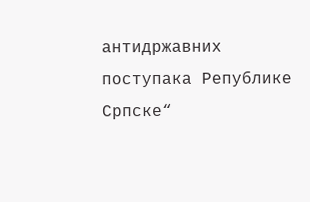антидржавних поступака Републике Српске“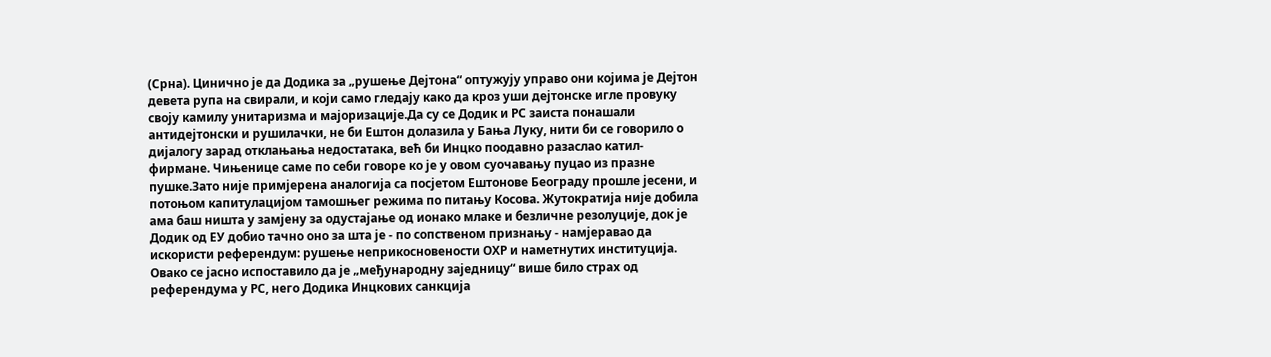(Срна). Цинично је да Додика за „рушење Дејтона“ оптужују управо они којима је Дејтон девета рупа на свирали, и који само гледају како да кроз уши дејтонске игле провуку своју камилу унитаризма и мајоризације.Да су се Додик и РС заиста понашали антидејтонски и рушилачки, не би Ештон долазила у Бања Луку, нити би се говорило о дијалогу зарад отклањања недостатака, већ би Инцко поодавно разаслао катил-фирмане. Чињенице саме по себи говоре ко је у овом суочавању пуцао из празне пушке.Зато није примјерена аналогија са посјетом Ештонове Београду прошле јесени, и потоњом капитулацијом тамошњег режима по питању Косова. Жутократија није добила ама баш ништа у замјену за одустајање од ионако млаке и безличне резолуције, док је Додик од ЕУ добио тачно оно за шта је - по сопственом признању - намјеравао да искористи референдум: рушење неприкосновености ОХР и наметнутих институција. Овако се јасно испоставило да је „међународну заједницу“ више било страх од референдума у РС, него Додика Инцкових санкција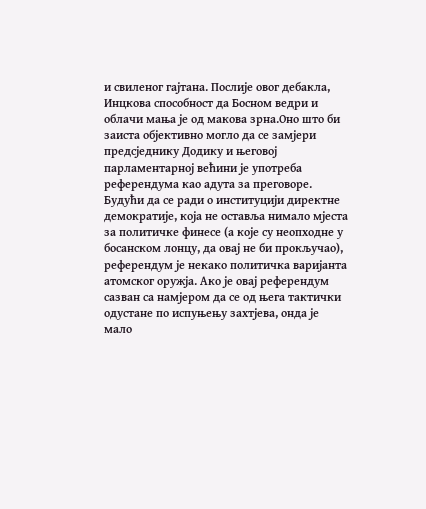и свиленог гајтана. Послије овог дебакла, Инцкова способност да Босном ведри и облачи мања је од макова зрна.Оно што би заиста објективно могло да се замјери предсједнику Додику и његовој парламентарној већини је употреба референдума као адута за преговоре. Будући да се ради о институцији директне демократије, која не оставља нимало мјеста за политичке финесе (а које су неопходне у босанском лонцу, да овај не би прокључао), референдум је некако политичка варијанта атомског оружја. Ако је овај референдум сазван са намјером да се од њега тактички одустане по испуњењу захтјева, онда је мало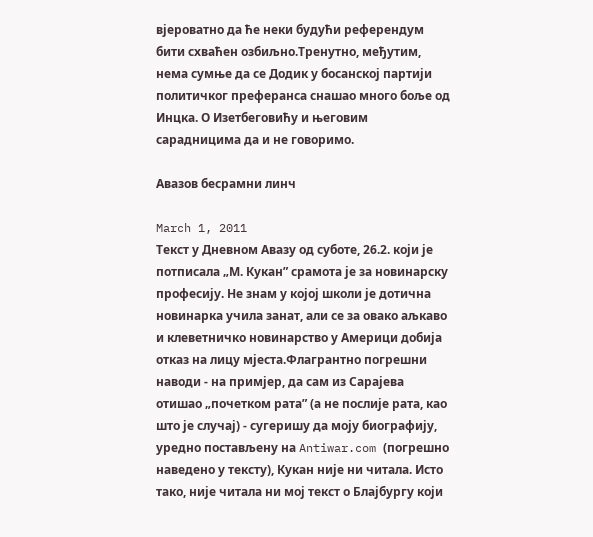вјероватно да ће неки будући референдум бити схваћен озбиљно.Тренутно, међутим, нема сумње да се Додик у босанској партији политичког преферанса снашао много боље од Инцка. О Изетбеговићу и његовим сарадницима да и не говоримо.

Авазов бесрамни линч

March 1, 2011
Текст у Дневном Авазу од суботе, 26.2. који је потписала „М. Кукан” срамота је за новинарску професију. Не знам у којој школи је дотична новинарка учила занат, али се за овако аљкаво и клеветничко новинарство у Америци добија отказ на лицу мјеста.Флагрантно погрешни наводи - на примјер, да сам из Сарајева отишао „почетком рата” (а не послије рата, као што је случај) - сугеришу да моју биографију, уредно постављену на Antiwar.com (погрешно наведено у тексту), Кукан није ни читала. Исто тако, није читала ни мој текст о Блајбургу који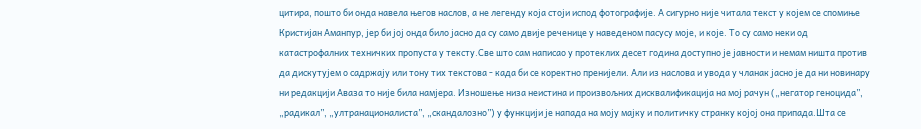цитира, пошто би онда навела његов наслов, а не легенду која стоји испод фотографије. А сигурно није читала текст у којем се спомиње Кристијан Аманпур, јер би јој онда било јасно да су само двије реченице у наведеном пасусу моје, и које. То су само неки од катастрофалних техничких пропуста у тексту.Све што сам написао у протеклих десет година доступно је јавности и немам ништа против да дискутујем о садржају или тону тих текстова - када би се коректно пренијели. Али из наслова и увода у чланак јасно је да ни новинару ни редакцији Аваза то није била намјера. Изношење низa неистина и произвољних дисквалификација на мој рачун („негатор геноцида”, „радикал”, „ултранационалиста”, „скандалозно”) у функцији је напада на моју мајку и политичку странку којој она припада.Шта се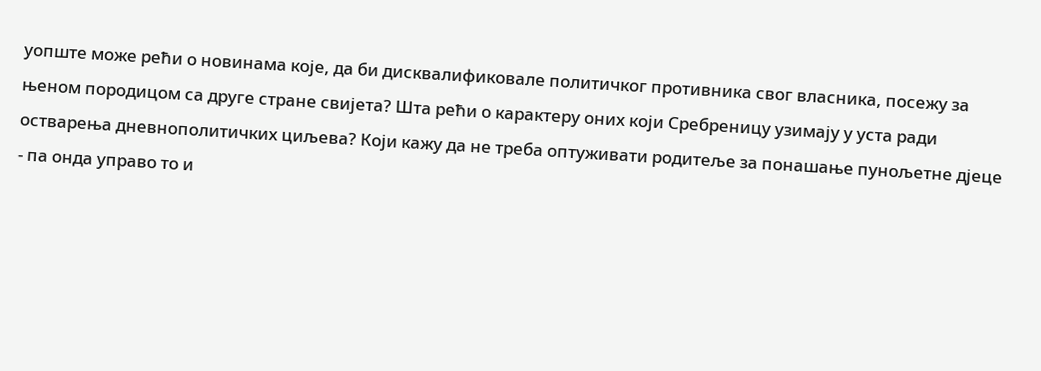уопште може рећи о новинама које, да би дисквалификовале политичког противника свог власника, посежу за њеном породицом са друге стране свијета? Шта рећи о карактеру оних који Сребреницу узимају у уста ради остварења дневнополитичких циљева? Који кажу да не треба оптуживати родитеље за понашање пунољетне дјеце - па онда управо то и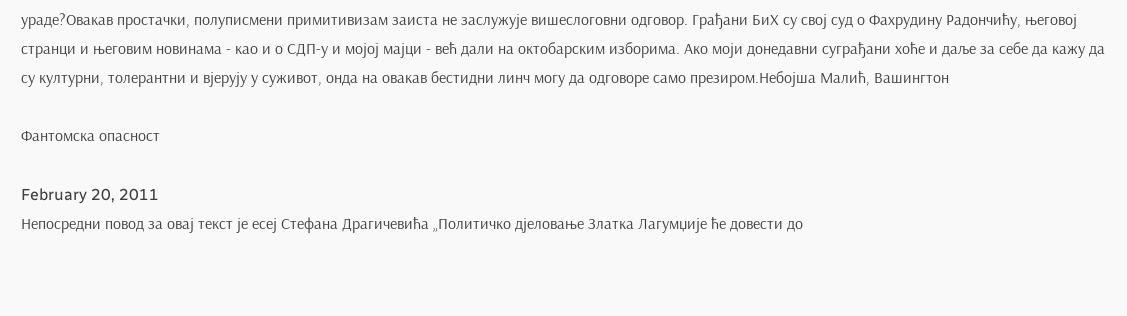ураде?Овакав простачки, полуписмени примитивизам заиста не заслужује вишеслоговни одговор. Грађани БиХ су свој суд о Фахрудину Радончићу, његовој странци и његовим новинама - као и о СДП-у и мојој мајци - већ дали на октобарским изборима. Ако моји донедавни суграђани хоће и даље за себе да кажу да су културни, толерантни и вјерују у суживот, онда на овакав бестидни линч могу да одговоре само презиром.Небојша Малић, Вашингтон

Фантомска опасност

February 20, 2011
Непосредни повод за овај текст је есеј Стефана Драгичевића „Политичко дјеловање Златка Лагумџије ће довести до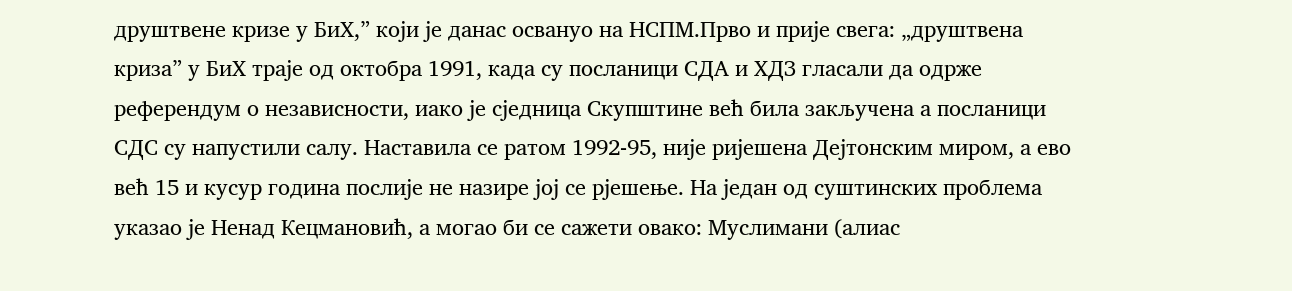друштвене кризе у БиХ,” који је данас освануо на НСПМ.Прво и прије свега: „друштвена криза” у БиХ траје од октобра 1991, када су посланици СДА и ХДЗ гласали да одрже референдум о независности, иако је сједница Скупштине већ била закључена а посланици СДС су напустили салу. Наставила се ратом 1992-95, није ријешена Дејтонским миром, а ево већ 15 и кусур година послије не назире јој се рјешење. На један од суштинских проблема указао је Ненад Кецмановић, а могао би се сажети овако: Муслимани (алиас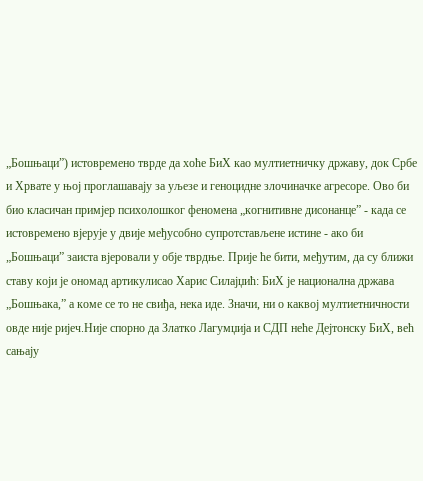„Бошњаци”) истовремено тврде да хоће БиХ као мултиетничку државу, док Србе и Хрвате у њој проглашавају за уљезе и геноцидне злочиначке агресоре. Ово би био класичан примјер психолошког феномена „когнитивне дисонанце” - када се истовремено вјерује у двије међусобно супротстављене истине - ако би „Бошњаци” заиста вјеровали у обје тврдње. Прије ће бити, међутим, да су ближи ставу који је ономад артикулисао Харис Силајџић: БиХ је национална држава „Бошњака,” а коме се то не свиђа, нека иде. Значи, ни о каквој мултиетничности овде није ријеч.Није спорно да Златко Лагумџија и СДП неће Дејтонску БиХ, већ сањају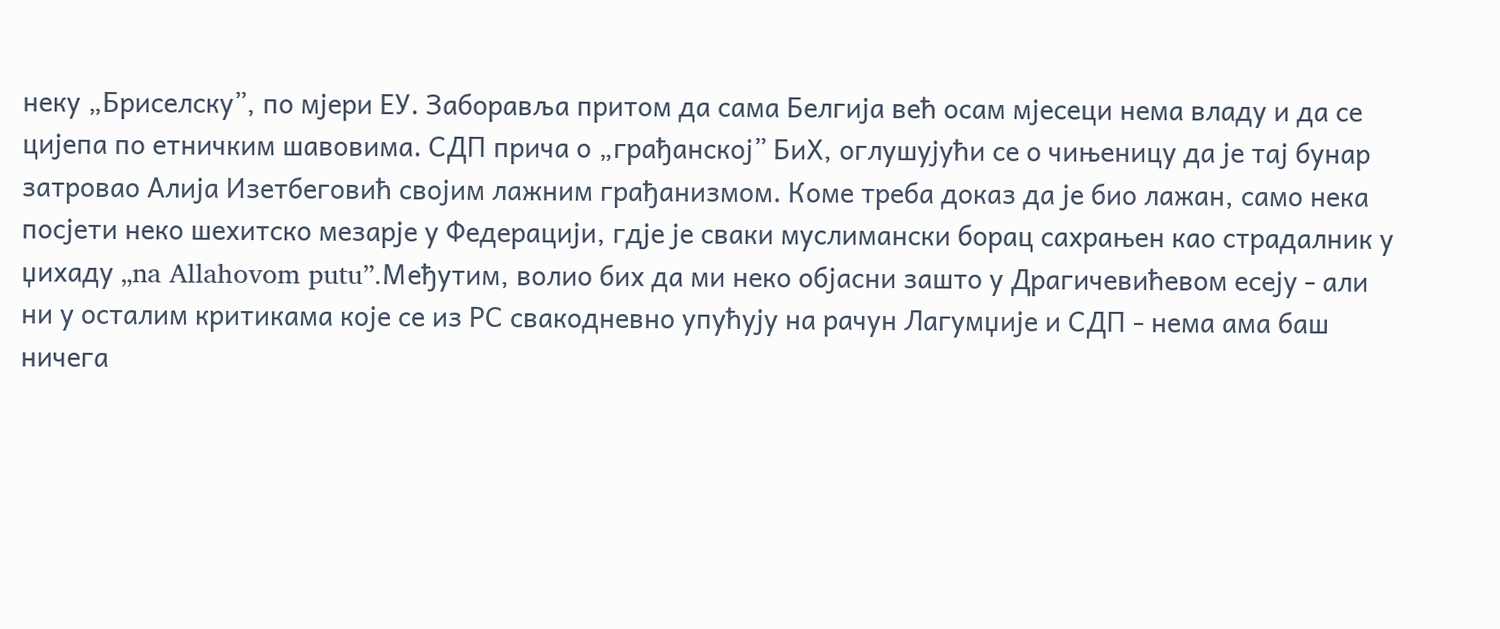неку „Бриселску”, по мјери ЕУ. Заборавља притом да сама Белгија већ осам мјесеци нема владу и да се цијепа по етничким шавовима. СДП прича о „грађанској” БиХ, оглушујући се о чињеницу да је тај бунар затровао Алија Изетбеговић својим лажним грађанизмом. Коме треба доказ да је био лажан, само нека посјети неко шехитско мезарје у Федерацији, гдје је сваки муслимански борац сахрањен као страдалник у џихаду „na Allahovom putu”.Међутим, волио бих да ми неко објасни зашто у Драгичевићевом есеју - али ни у осталим критикама које се из РС свакодневно упућују на рачун Лагумџије и СДП - нема ама баш ничега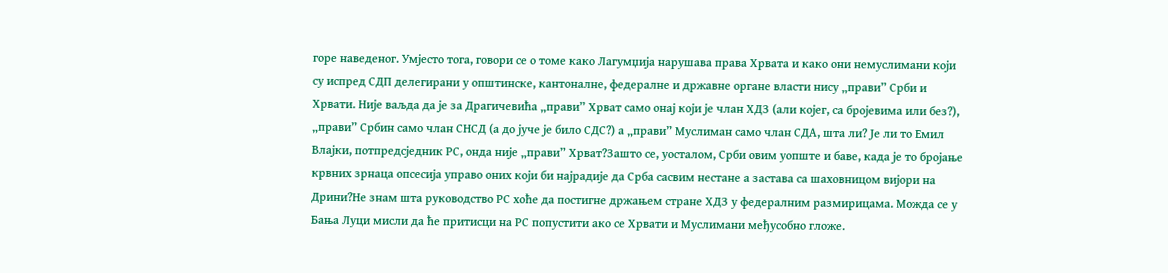горе наведеног. Умјесто тога, говори се о томе како Лагумџија нарушава права Хрвата и како они немуслимани који су испред СДП делегирани у општинске, кантоналне, федералне и државне органе власти нису „прави” Срби и Хрвати. Није ваљда да је за Драгичевића „прави” Хрват само онај који је члан ХДЗ (али којег, са бројевима или без?), „прави” Србин само члан СНСД (а до јуче је било СДС?) а „прави” Муслиман само члан СДА, шта ли? Је ли то Емил Влајки, потпредсједник РС, онда није „прави” Хрват?Зашто се, уосталом, Срби овим уопште и баве, када је то бројање крвних зрнаца опсесија управо оних који би најрадије да Срба сасвим нестане а застава са шаховницом вијори на Дрини?Не знам шта руководство РС хоће да постигне држањем стране ХДЗ у федералним размирицама. Можда се у Бања Луци мисли да ће притисци на РС попустити ако се Хрвати и Муслимани међусобно гложе.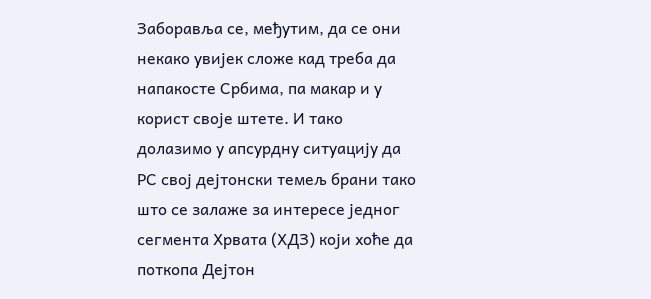Заборавља се, међутим, да се они некако увијек сложе кад треба да напакосте Србима, па макар и у корист своје штете. И тако долазимо у апсурдну ситуацију да РС свој дејтонски темељ брани тако што се залаже за интересе једног сегмента Хрвата (ХДЗ) који хоће да поткопа Дејтон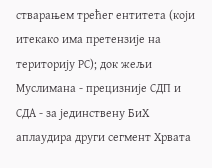стварањем трећег ентитета (који итекако има претензије на територију РС); док жељи Муслимана - прецизније СДП и СДА - за јединствену БиХ аплаудира други сегмент Хрвата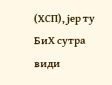(ХСП), јер ту БиХ сутра види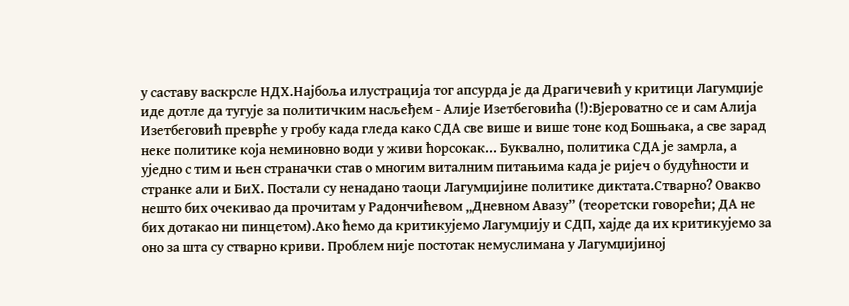у саставу васкрсле НДХ.Најбоља илустрација тог апсурда је да Драгичевић у критици Лагумџије иде дотле да тугује за политичким насљеђем - Алије Изетбеговића (!):Вјероватно се и сам Алија Изетбеговић преврће у гробу када гледа како СДА све више и више тоне код Бошњака, а све зарад неке политике која неминовно води у живи ћорсокак... Буквално, политика СДА је замрла, а уједно с тим и њен страначки став о многим виталним питањима када је ријеч о будућности и странке али и БиХ. Постали су ненадано таоци Лагумџијине политике диктата.Стварно? Овакво нешто бих очекивао да прочитам у Радончићевом „Дневном Авазу” (теоретски говорећи; ДА не бих дотакао ни пинцетом).Ако ћемо да критикујемо Лагумџију и СДП, хајде да их критикујемо за оно за шта су стварно криви. Проблем није постотак немуслимана у Лагумџијиној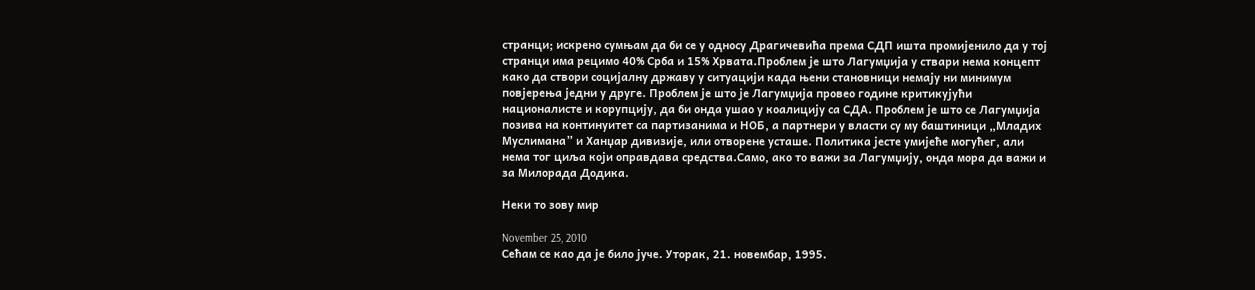странци; искрено сумњам да би се у односу Драгичевића према СДП ишта промијенило да у тој странци има рецимо 40% Срба и 15% Хрвата.Проблем је што Лагумџија у ствари нема концепт како да створи социјалну државу у ситуацији када њени становници немају ни минимум повјерења једни у друге. Проблем је што је Лагумџија провео године критикујући националисте и корупцију, да би онда ушао у коалицију са СДА. Проблем је што се Лагумџија позива на континуитет са партизанима и НОБ, а партнери у власти су му баштиници „Младих Муслимана” и Ханџар дивизије, или отворене усташе. Политика јесте умијеће могућег, али нема тог циља који оправдава средства.Само, ако то важи за Лагумџију, онда мора да важи и за Милорада Додика.

Неки то зову мир

November 25, 2010
Сећам се као да је било јуче. Уторак, 21. новембар, 1995.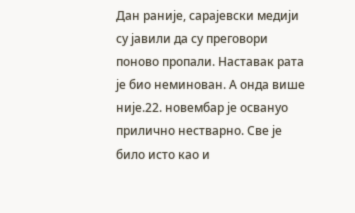Дан раније, сарајевски медији су јавили да су преговори поново пропали. Наставак рата је био неминован. А онда више није.22. новембар је освануо прилично нестварно. Све је било исто као и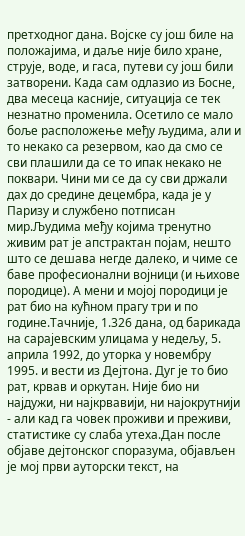претходног дана. Војске су још биле на положајима, и даље није било хране, струје, воде, и гаса, путеви су још били затворени. Када сам одлазио из Босне, два месеца касније, ситуација се тек незнатно променила. Осетило се мало боље расположење међу људима, али и то некако са резервом, као да смо се сви плашили да се то ипак некако не поквари. Чини ми се да су сви држали дах до средине децембра, када је у Паризу и службено потписан мир.Људима међу којима тренутно живим рат је апстрактан појам, нешто што се дешава негде далеко, и чиме се баве професионални војници (и њихове породице). А мени и мојој породици је рат био на кућном прагу три и по године.Тачније, 1.326 дана, од барикада на сарајевским улицама у недељу, 5. априла 1992, до уторка у новембру 1995. и вести из Дејтона. Дуг је то био рат, крвав и оркутан. Није био ни најдужи, ни најкрвавији, ни најокрутнији - али кад га човек проживи и преживи, статистике су слаба утеха.Дан после објаве дејтонског споразума, објављен је мој први ауторски текст, на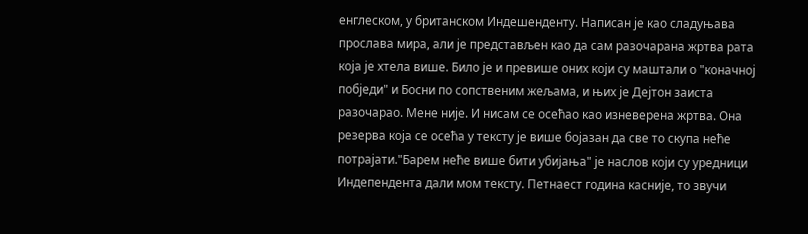енглеском, у британском Индешенденту. Написан је као сладуњава прослава мира, али је представљен као да сам разочарана жртва рата која је хтела више. Било је и превише оних који су маштали о "коначној побједи" и Босни по сопственим жељама, и њих је Дејтон заиста разочарао. Мене није. И нисам се осећао као изневерена жртва. Она резерва која се осећа у тексту је више бојазан да све то скупа неће потрајати."Барем неће више бити убијања" је наслов који су уредници Индепендента дали мом тексту. Петнаест година касније, то звучи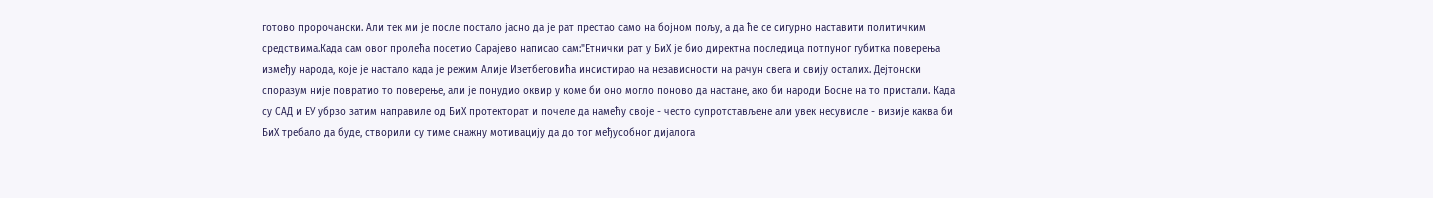готово пророчански. Али тек ми је после постало јасно да је рат престао само на бојном пољу, а да ће се сигурно наставити политичким средствима.Када сам овог пролећа посетио Сарајево написао сам:"Етнички рат у БиХ је био директна последица потпуног губитка поверења између народа, које је настало када је режим Алије Изетбеговића инсистирао на независности на рачун свега и свију осталих. Дејтонски споразум није повратио то поверење, али је понудио оквир у коме би оно могло поново да настане, ако би народи Босне на то пристали. Када су САД и ЕУ убрзо затим направиле од БиХ протекторат и почеле да намећу своје - често супротстављене али увек несувисле - визије каква би БиХ требало да буде, створили су тиме снажну мотивацију да до тог међусобног дијалога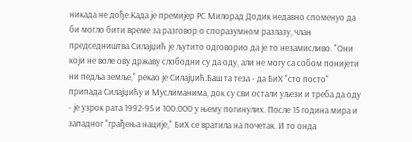никада не дође.Када је премијер РС Милорад Додик недавно споменуо да би могло бити време за разговор о споразумном разлазу, члан председништва Силајџић је љутито одговорио да је то незамисливо. "Они који не воле ову државу слободни су да оду, али не могу са собом понијети ни педља земље," рекао је Силајџић.Баш та теза - да БиХ "сто посто" припада Силајџићу и Муслиманима, док су сви остали уљези и треба да оду - је узрок рата 1992-95 и 100.000 у њему погинулих. После 15 година мира и западног "грађења нације," БиХ се вратила на почетак. И то онда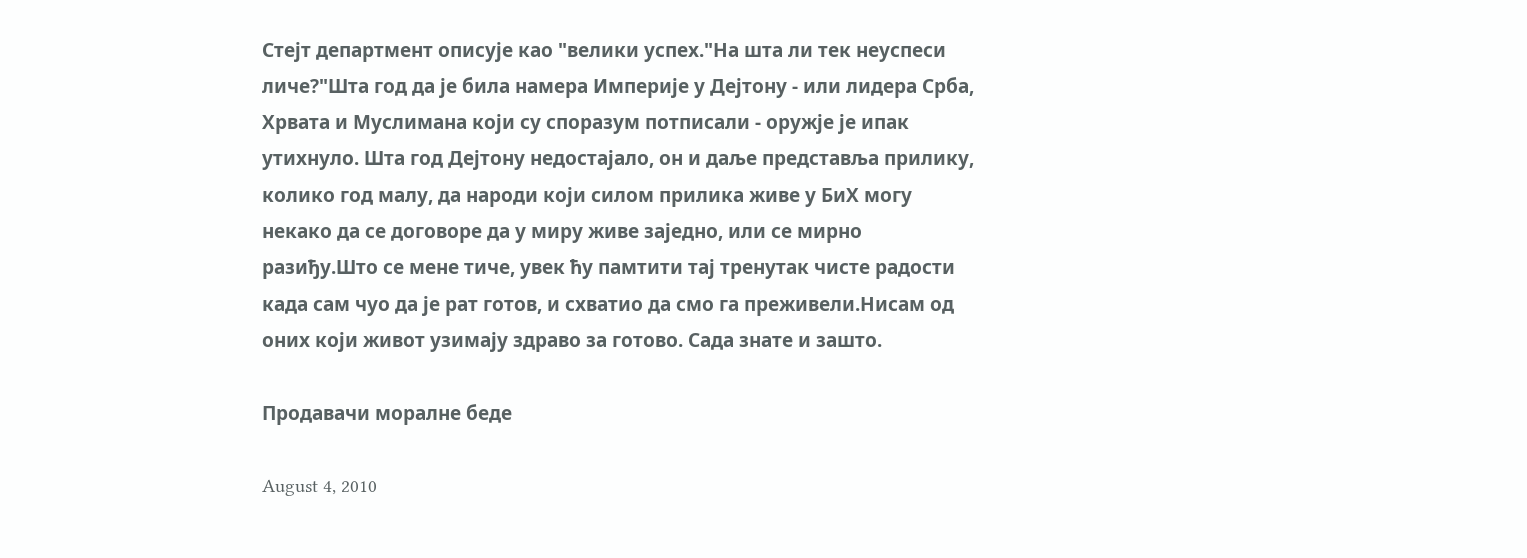Стејт департмент описује као "велики успех."На шта ли тек неуспеси личе?"Шта год да је била намера Империје у Дејтону - или лидера Срба, Хрвата и Муслимана који су споразум потписали - оружје је ипак утихнуло. Шта год Дејтону недостајало, он и даље представља прилику, колико год малу, да народи који силом прилика живе у БиХ могу некако да се договоре да у миру живе заједно, или се мирно разиђу.Што се мене тиче, увек ћу памтити тај тренутак чисте радости када сам чуо да је рат готов, и схватио да смо га преживели.Нисам од оних који живот узимају здраво за готово. Сада знате и зашто.

Продавачи моралне беде

August 4, 2010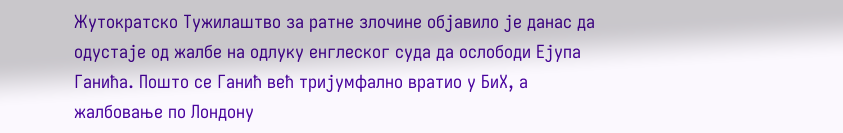Жутократско Тужилаштво за ратне злочине објавило је данас да одустаје од жалбе на одлуку енглеског суда да ослободи Ејупа Ганића. Пошто се Ганић већ тријумфално вратио у БиХ, а жалбовање по Лондону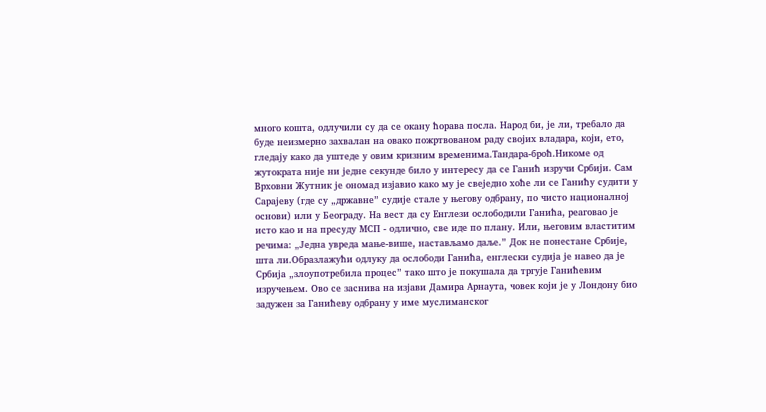много кошта, одлучили су да се окану ћорава посла. Народ би, је ли, требало да буде неизмерно захвалан на овако пожртвованом раду својих владара, који, ето, гледају како да уштеде у овим кризним временима.Тандара-броћ.Никоме од жутократа није ни једне секунде било у интересу да се Ганић изручи Србији. Сам Врховни Жутник је ономад изјавио како му је свеједно хоће ли се Ганићу судити у Сарајеву (где су „државне” судије стале у његову одбрану, по чисто националној основи) или у Београду. На вест да су Енглези ослободили Ганића, реаговао је исто као и на пресуду МСП - одлично, све иде по плану. Или, његовим властитим речима: „Једна увреда мање-више, настављамо даље.” Док не понестане Србије, шта ли.Образлажући одлуку да ослободи Ганића, енглески судија је навео да је Србија „злоупотребила процес” тако што је покушала да тргује Ганићевим изручењем. Ово се заснива на изјави Дамира Арнаута, човек који је у Лондону био задужен за Ганићеву одбрану у име муслиманског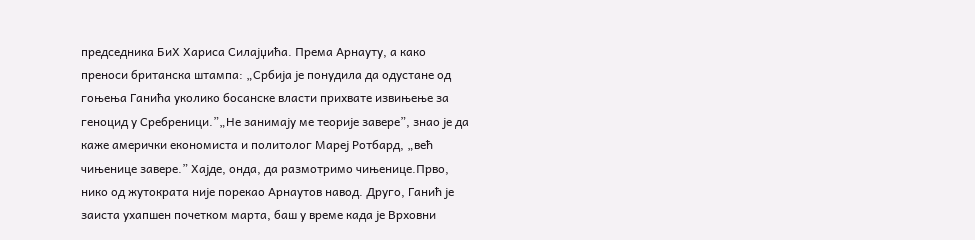председника БиХ Хариса Силајџића. Према Арнауту, а како преноси британска штампа: „Србија је понудила да одустане од гоњења Ганића уколико босанске власти прихвате извињење за геноцид у Сребреници.”„Не занимају ме теорије завере”, знао је да каже амерички економиста и политолог Мареј Ротбард, „већ чињенице завере.” Хајде, онда, да размотримо чињенице.Прво, нико од жутократа није порекао Арнаутов навод. Друго, Ганић је заиста ухапшен почетком марта, баш у време када је Врховни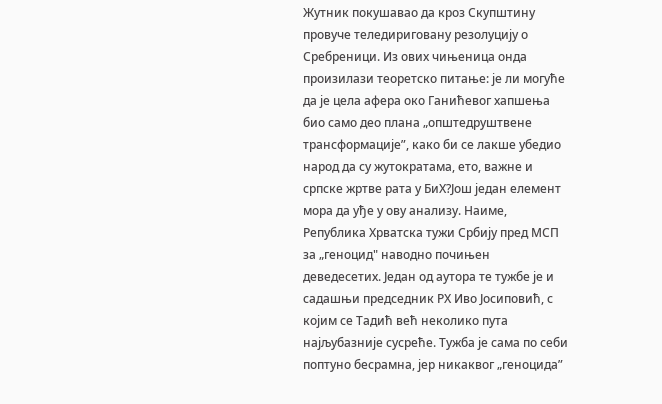Жутник покушавао да кроз Скупштину провуче теледириговану резолуцију о Сребреници. Из ових чињеница онда произилази теоретско питање: је ли могуће да је цела афера око Ганићевог хапшења био само део плана „општедруштвене трансформације”, како би се лакше убедио народ да су жутократама, ето, важне и српске жртве рата у БиХ?Још један елемент мора да уђе у ову анализу. Наиме, Република Хрватска тужи Србију пред МСП за „геноцид" наводно почињен деведесетих. Један од аутора те тужбе је и садашњи председник РХ Иво Јосиповић, с којим се Тадић већ неколико пута најљубазније сусреће. Тужба је сама по себи поптуно бесрамна, јер никаквог „геноцида”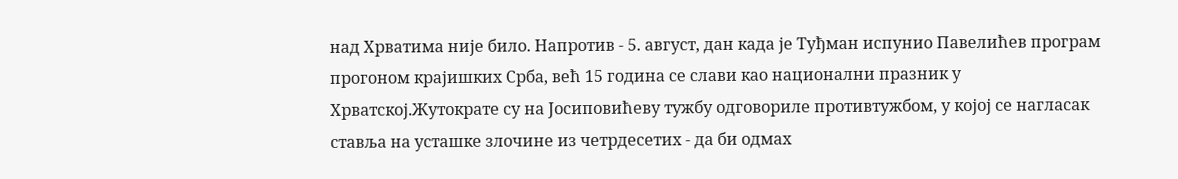над Хрватима није било. Напротив - 5. август, дан када је Туђман испунио Павелићев програм прогоном крајишких Срба, већ 15 година се слави као национални празник у Хрватској.Жутократе су на Јосиповићеву тужбу одговориле противтужбом, у којој се нагласак ставља на усташке злочине из четрдесетих - да би одмах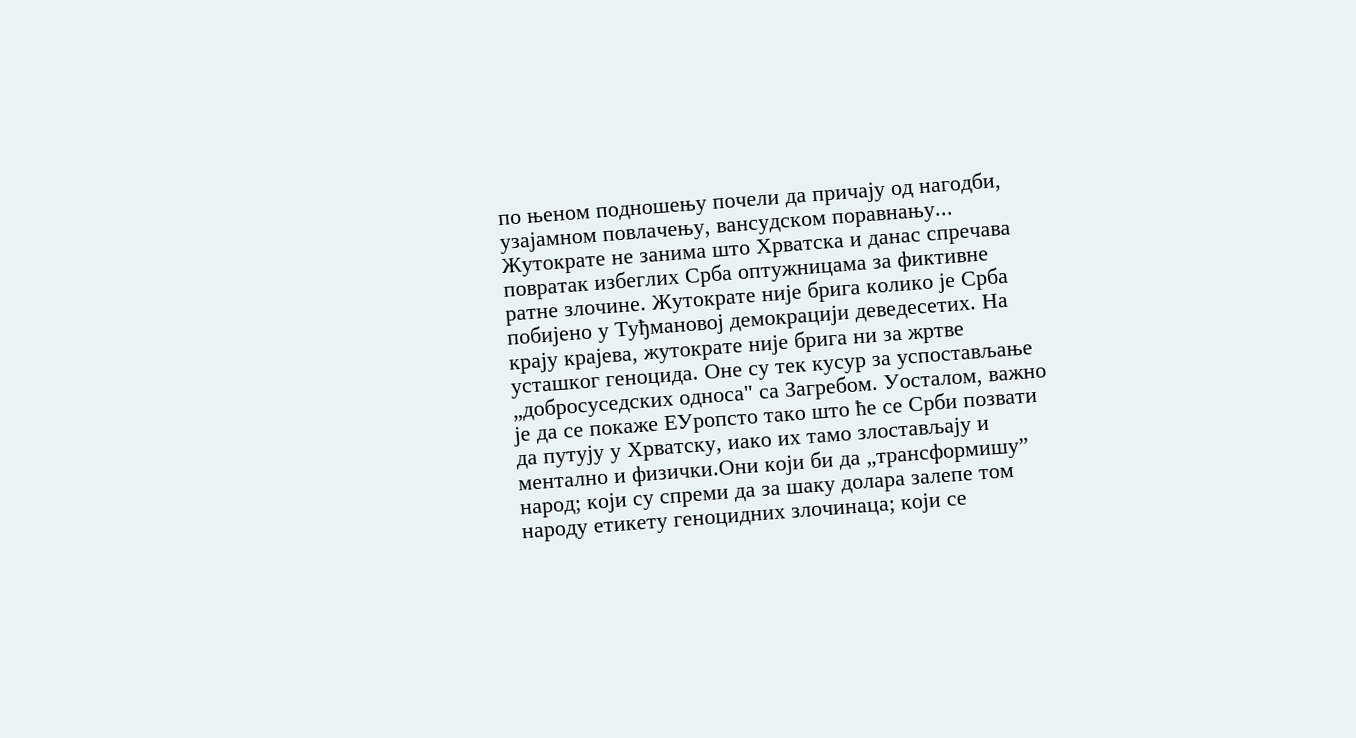по њеном подношењу почели да причају од нагодби, узајамном повлачењу, вансудском поравнању... Жутократе не занима што Хрватска и данас спречава повратак избеглих Срба оптужницама за фиктивне ратне злочине. Жутократе није брига колико је Срба побијено у Туђмановој демокрацији деведесетих. На крају крајева, жутократе није брига ни за жртве усташког геноцида. Оне су тек кусур за успостављање „добросуседских односа" са Загребом. Уосталом, важно је да се покаже ЕУропсто тако што ће се Срби позвати да путују у Хрватску, иако их тамо злостављају и ментално и физички.Они који би да „трансформишу” народ; који су спреми да за шаку долара залепе том народу етикету геноцидних злочинаца; који се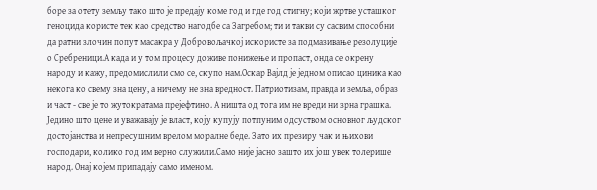боре за отету земљу тако што је предају коме год и где год стигну; који жртве усташког геноцида користе тек као средство нагодбе са Загребом; ти и такви су сасвим способни да ратни злочин попут масакра у Добровољачкој искористе за подмазивање резолуције о Сребреници.А када и у том процесу доживе понижење и пропаст, онда се окрену народу и кажу, предомислили смо се, скупо нам.Оскар Вајлд је једном описао циника као некога ко свему зна цену, а ничему не зна вредност. Патриотизам, правда и земља, образ и част - све је то жутократама прејефтино. А ништа од тога им не вреди ни зрна грашка. Једино што цене и уважавају је власт, коју купују потпуним одсуством основног људског достојанства и непресушним врелом моралне беде. Зато их презиру чак и њихови господари, колико год им верно служили.Само није јасно зашто их још увек толерише народ. Онај којем припадају само именом.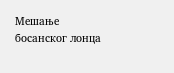Мешање босанског лонца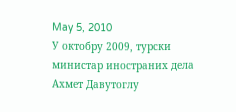May 5, 2010
У октобру 2009, турски министар иностраних дела Ахмет Давутоглу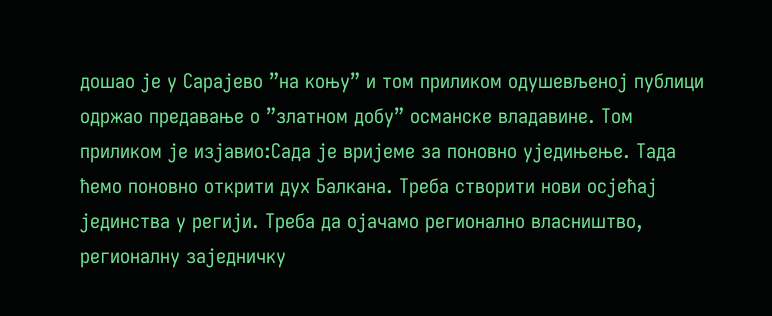дошао је у Сарајево ”на коњу” и том приликом одушевљеној публици одржао предавање о ”златном добу” османске владавине. Том приликом је изјавио:Сада је вријеме за поновно уједињење. Тада ћемо поновно открити дух Балкана. Треба створити нови осјећај јединства у регији. Треба да ојачамо регионално власништво, регионалну заједничку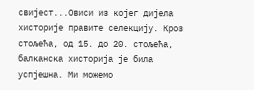свијест...Овиси из којег дијела хисторије правите селекцију. Кроз стољећа, од 15. до 20. стољећа, балканска хисторија је била успјешна. Ми можемо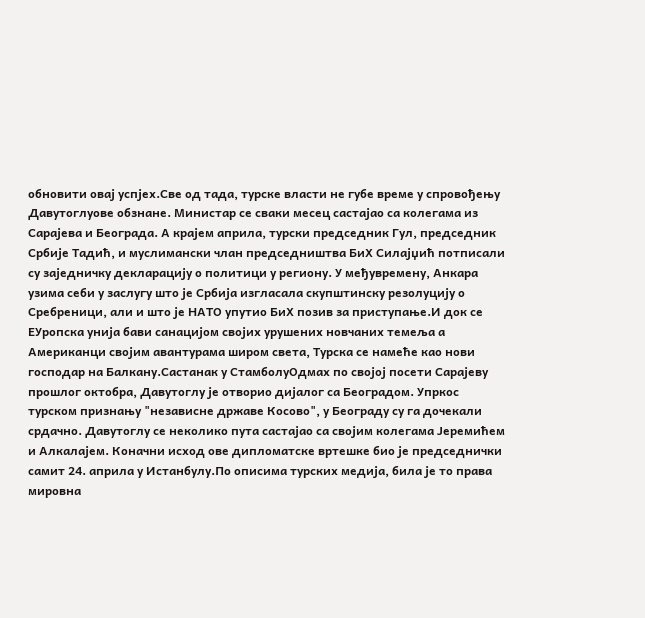обновити овај успјех.Све од тада, турске власти не губе време у спровођењу Давутоглуове обзнане. Министар се сваки месец састајао са колегама из Сарајева и Београда. А крајем априла, турски председник Гул, председник Србије Тадић, и муслимански члан председништва БиХ Силајџић потписали су заједничку декларацију о политици у региону. У међувремену, Анкара узима себи у заслугу што је Србија изгласала скупштинску резолуцију о Сребреници, али и што је НАТО упутио БиХ позив за приступање.И док се ЕУропска унија бави санацијом својих урушених новчаних темеља а Американци својим авантурама широм света, Турска се намеће као нови господар на Балкану.Састанак у СтамболуОдмах по својој посети Сарајеву прошлог октобра, Давутоглу је отворио дијалог са Београдом. Упркос турском признању "независне државе Косово", у Београду су га дочекали срдачно. Давутоглу се неколико пута састајао са својим колегама Јеремићем и Алкалајем. Коначни исход ове дипломатске вртешке био је председнички самит 24. априла у Истанбулу.По описима турских медија, била је то права мировна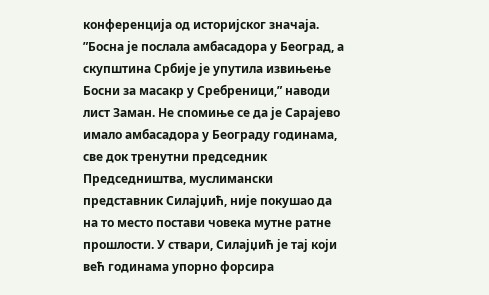конференција од историјског значаја. ”Босна је послала амбасадора у Београд, а скупштина Србије је упутила извињење Босни за масакр у Сребреници,” наводи лист Заман. Не спомиње се да је Сарајево имало амбасадора у Београду годинама, све док тренутни председник Председништва, муслимански представник Силајџић, није покушао да на то место постави човека мутне ратне прошлости. У ствари, Силајџић је тај који већ годинама упорно форсира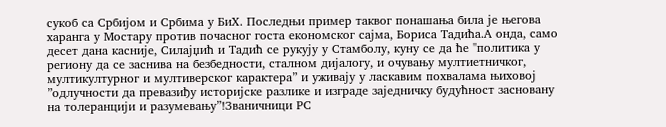сукоб са Србијом и Србима у БиХ. Последњи пример таквог понашања била је његова харанга у Мостару против почасног госта економског сајма, Бориса Тадића.А онда, само десет дана касније, Силајџић и Тадић се рукују у Стамболу, куну се да ће "политика у региону да се заснива на безбедности, сталном дијалогу, и очувању мултиетничког, мултикултурног и мултиверског карактера” и уживају у ласкавим похвалама њиховој ”одлучности да превазиђу историјске разлике и изграде заједничку будућност засновану на толеранцији и разумевању”!Званичници РС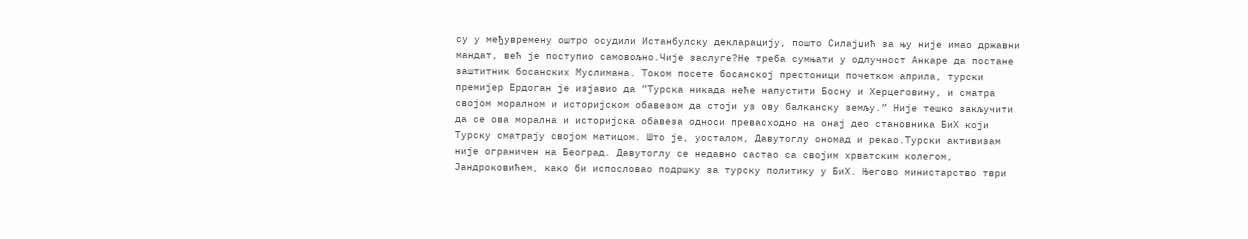су у међувремену оштро осудили Истанбулску декларацију, пошто Силајџић за њу није имао државни мандат, већ је поступио самовољно.Чије заслуге?Не треба сумњати у одлучност Анкаре да постане заштитник босанских Муслимана. Током посете босанској престоници почетком априла, турски премијер Ердоган је изјавио да ”Турска никада неће напустити Босну и Херцеговину, и сматра својом моралном и историјском обавезом да стоји уз ову балканску земљу.” Није тешко закључити да се ова морална и историјска обавеза односи превасходно на онај део становника БиХ који Турску сматрају својом матицом. Што је, уосталом, Давутоглу ономад и рекао.Турски активизам није ограничен на Београд. Давутоглу се недавно састао са својим хрватским колегом, Јандроковићем, како би испословао подршку за турску политику у БиХ. Његово министарство тври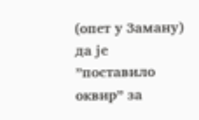(опет у Заману) да је ”поставило оквир” за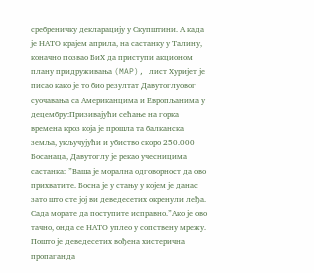сребреничку декларацију у Скупштини. А када је НАТО крајем априла, на састанку у Талину, коначно позвао БиХ да приступи акционом плану придруживања (MAP), лист Хуријет је писао како је то био резултат Давутоглуовог суочавања са Американцима и Европљанима у децембру:Призивајући сећање на горка времена кроз која је прошла та балканска земља, укључујући и убиство скоро 250.000 Босанаца, Давутоглу је рекао учесницима састанка: ”Ваша је морална одговорност да ово прихватите. Босна је у стању у којем је данас зато што сте јој ви деведесетих окренули леђа. Сада морате да поступите исправно.”Ако је ово тачно, онда се НАТО уплео у сопствену мрежу. Пошто је деведесетих вођена хистерична пропаганда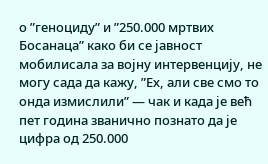о ”геноциду” и ”250.000 мртвих Босанаца” како би се јавност мобилисала за војну интервенцију, не могу сада да кажу, ”Ех, али све смо то онда измислили” — чак и када је већ пет година званично познато да је цифра од 250.000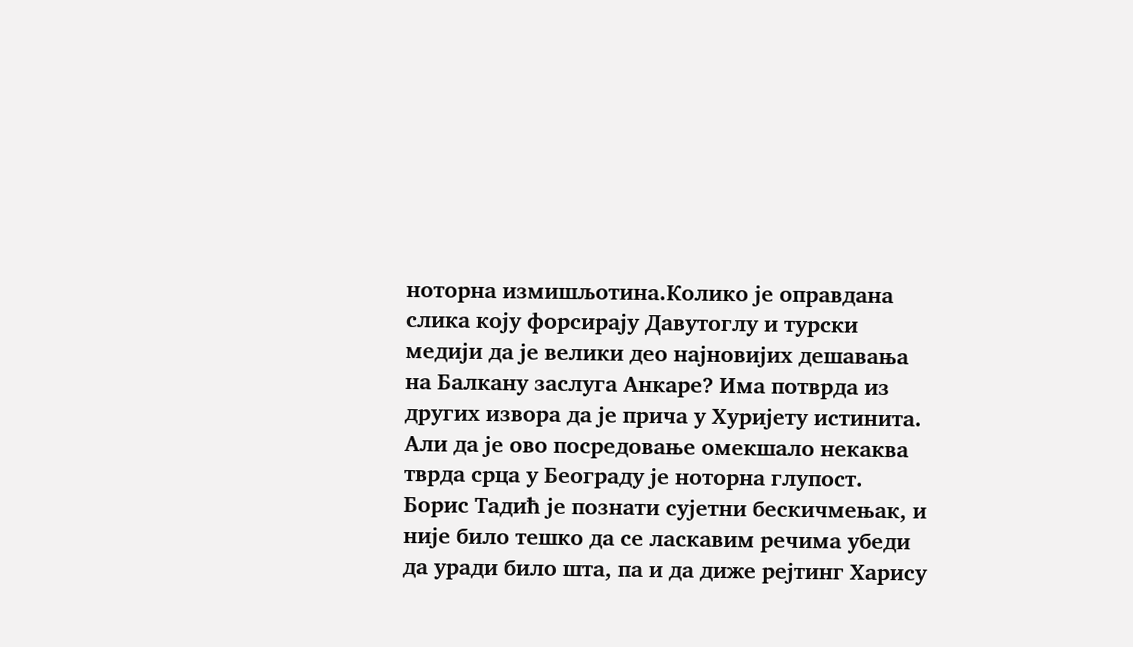ноторна измишљотина.Колико је оправдана слика коју форсирају Давутоглу и турски медији да је велики део најновијих дешавања на Балкану заслуга Анкаре? Има потврда из других извора да је прича у Хуријету истинита. Али да је ово посредовање омекшало некаква тврда срца у Београду је ноторна глупост. Борис Тадић је познати сујетни бескичмењак, и није било тешко да се ласкавим речима убеди да уради било шта, па и да диже рејтинг Харису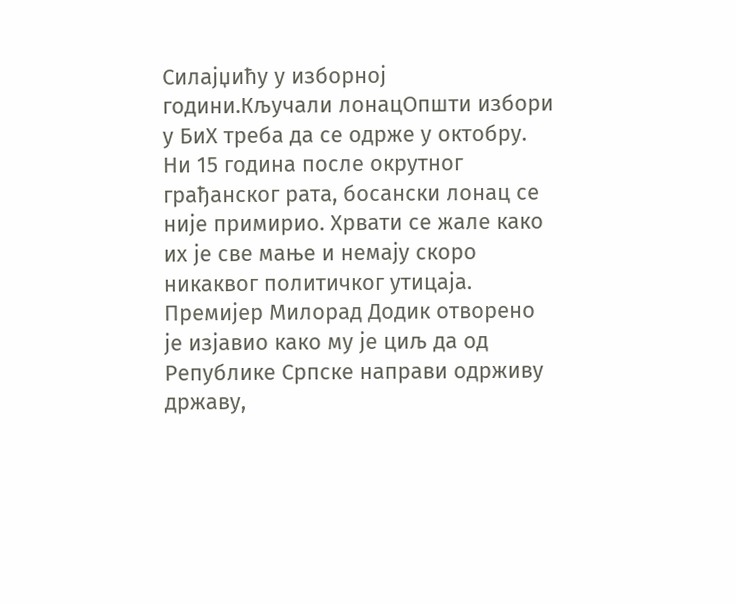Силајџићу у изборној години.Кључали лонацОпшти избори у БиХ треба да се одрже у октобру. Ни 15 година после окрутног грађанског рата, босански лонац се није примирио. Хрвати се жале како их је све мање и немају скоро никаквог политичког утицаја. Премијер Милорад Додик отворено је изјавио како му је циљ да од Републике Српске направи одрживу државу,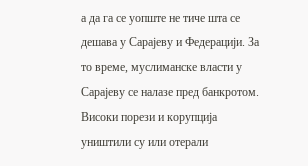а да га се уопште не тиче шта се дешава у Сарајеву и Федерацији. За то време, муслиманске власти у Сарајеву се налазе пред банкротом. Високи порези и корупција уништили су или отерали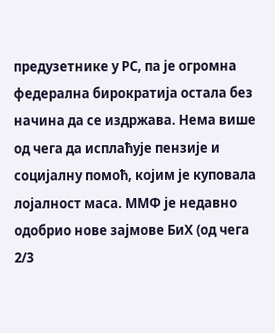предузетнике у РС, па је огромна федерална бирократија остала без начина да се издржава. Нема више од чега да исплаћује пензије и социјалну помоћ, којим је куповала лојалност маса. ММФ је недавно одобрио нове зајмове БиХ (од чега 2/3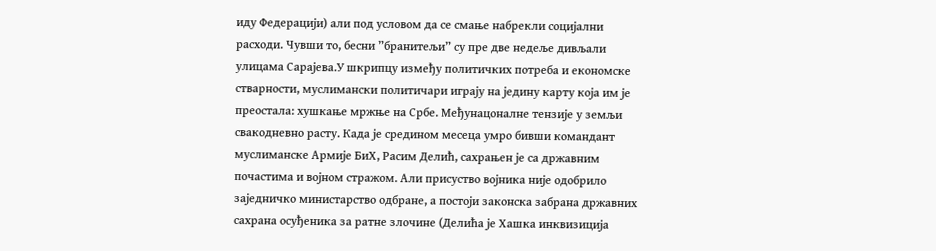иду Федерацији) али под условом да се смање набрекли социјални расходи. Чувши то, бесни ”бранитељи” су пре две недеље дивљали улицама Сарајева.У шкрипцу између политичких потреба и економске стварности, муслимански политичари играју на једину карту која им је преостала: хушкање мржње на Србе. Међунацоналне тензије у земљи свакодневно расту. Када је средином месеца умро бивши командант муслиманске Армије БиХ, Расим Делић, сахрањен је са државним почастима и војном стражом. Али присуство војника није одобрило заједничко министарство одбране, а постоји законска забрана државних сахрана осуђеника за ратне злочине (Делића је Хашка инквизиција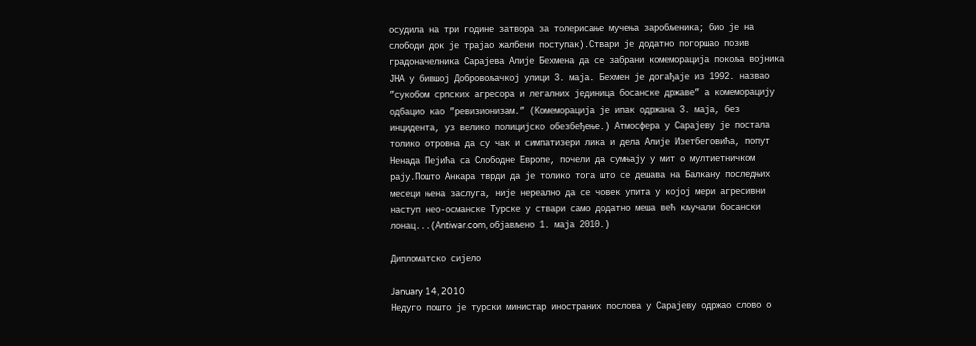осудила на три године затвора за толерисање мучења заробљеника; био је на слободи док је трајао жалбени поступак).Ствари је додатно погоршао позив градоначелника Сарајева Алије Бехмена да се забрани комеморација покоља војника ЈНА у бившој Добровољачкој улици 3. маја. Бехмен је догађаје из 1992. назвао ”сукобом српских агресора и легалних јединица босанске државе” а комеморацију одбацио као ”ревизионизам.” (Комеморација је ипак одржана 3. маја, без инцидента, уз велико полицијско обезбеђење.) Атмосфера у Сарајеву је постала толико отровна да су чак и симпатизери лика и дела Алије Изетбеговића, попут Ненада Пејића са Слободне Европе, почели да сумњају у мит о мултиетничком рају.Пошто Анкара тврди да је толико тога што се дешава на Балкану последњих месеци њена заслуга, није нереално да се човек упита у којој мери агресивни наступ нео-османске Турске у ствари само додатно меша већ кључали босански лонац...(Аntiwar.com, објављено 1. маја 2010.)

Дипломатско сијело

January 14, 2010
Недуго пошто је турски министар иностраних послова у Сарајеву одржао слово о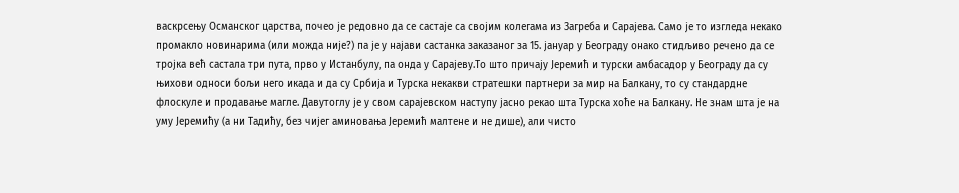васкрсењу Османског царства, почео је редовно да се састаје са својим колегама из Загреба и Сарајева. Само је то изгледа некако промакло новинарима (или можда није?) па је у најави састанка заказаног за 15. јануар у Београду онако стидљиво речено да се тројка већ састала три пута, прво у Истанбулу, па онда у Сарајеву.То што причају Јеремић и турски амбасадор у Београду да су њихови односи бољи него икада и да су Србија и Турска некакви стратешки партнери за мир на Балкану, то су стандардне флоскуле и продавање магле. Давутоглу је у свом сарајевском наступу јасно рекао шта Турска хоће на Балкану. Не знам шта је на уму Јеремићу (а ни Тадићу, без чијег аминовања Јеремић малтене и не дише), али чисто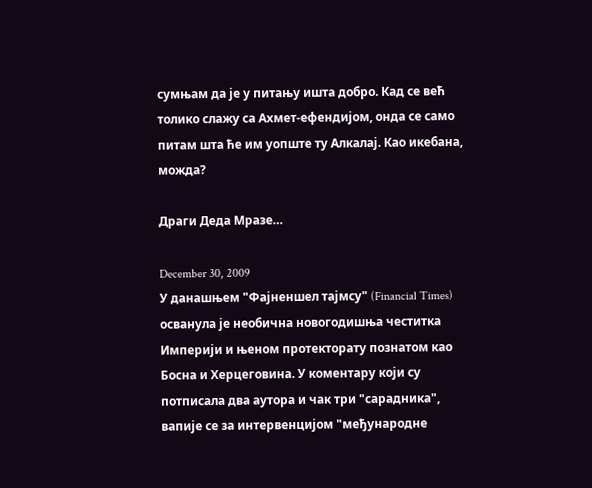сумњам да је у питању ишта добро. Кад се већ толико слажу са Ахмет-ефендијом, онда се само питам шта ће им уопште ту Алкалај. Као икебана, можда?

Драги Деда Мразе…

December 30, 2009
У данашњем "Фајненшел тајмсу" (Financial Times) осванула је необична новогодишња честитка Империји и њеном протекторату познатом као Босна и Херцеговина. У коментару који су потписала два аутора и чак три "сарадника", вапије се за интервенцијом "међународне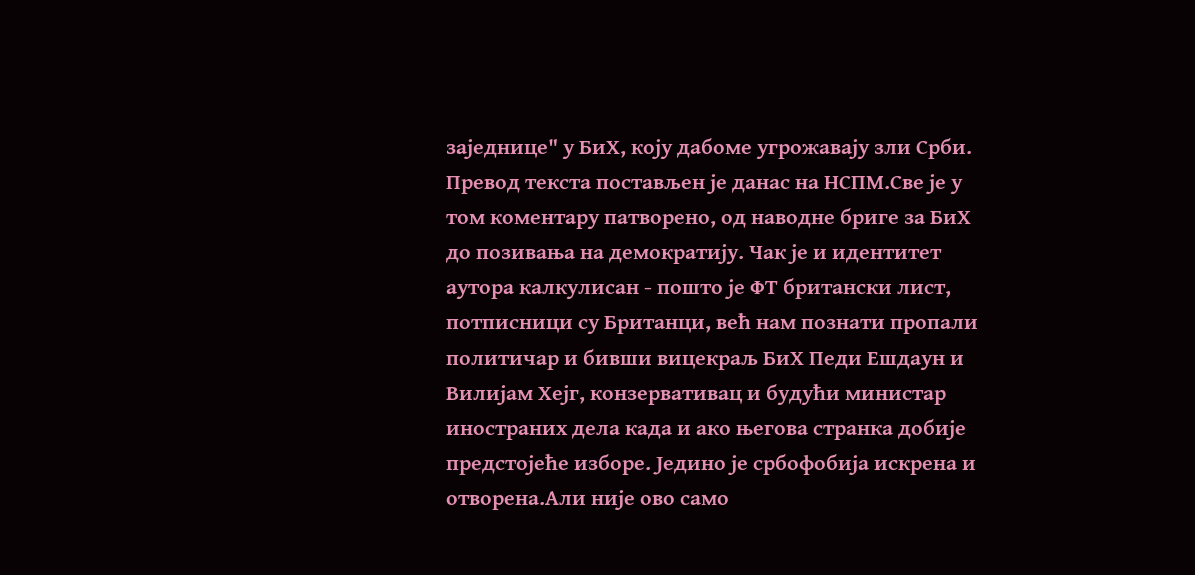заједнице" у БиХ, коју дабоме угрожавају зли Срби. Превод текста постављен је данас на НСПМ.Све је у том коментару патворено, од наводне бриге за БиХ до позивања на демократију. Чак је и идентитет аутора калкулисан - пошто је ФТ британски лист, потписници су Британци, већ нам познати пропали политичар и бивши вицекраљ БиХ Педи Ешдаун и Вилијам Хејг, конзервативац и будући министар иностраних дела када и ако његова странка добије предстојеће изборе. Једино је србофобија искрена и отворена.Али није ово само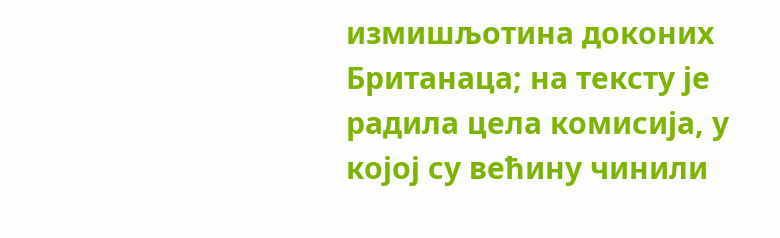измишљотина доконих Британаца; на тексту је радила цела комисија, у којој су већину чинили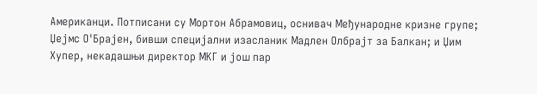Американци. Потписани су Мортон Абрамовиц, оснивач Међународне кризне групе; Џејмс О'Брајен, бивши специјални изасланик Мадлен Олбрајт за Балкан; и Џим Хупер, некадашњи директор МКГ и још пар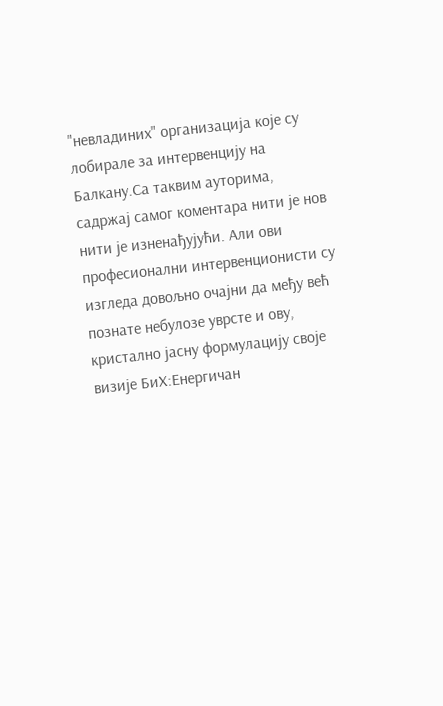"невладиних" организација које су лобирале за интервенцију на Балкану.Са таквим ауторима, садржај самог коментара нити је нов нити је изненађујући. Али ови професионални интервенционисти су изгледа довољно очајни да међу већ познате небулозе уврсте и ову, кристално јасну формулацију своје визије БиХ:Енергичан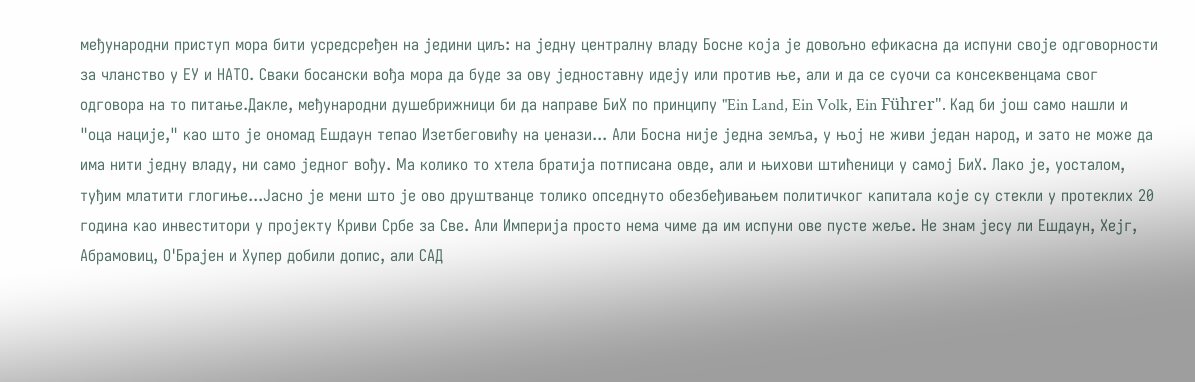међународни приступ мора бити усредсређен на једини циљ: на једну централну владу Босне која је довољно ефикасна да испуни своје одговорности за чланство у ЕУ и НАТО. Сваки босански вођа мора да буде за ову једноставну идеју или против ње, али и да се суочи са консеквенцама свог одговора на то питање.Дакле, међународни душебрижници би да направе БиХ по принципу "Ein Land, Ein Volk, Ein Führer". Кад би још само нашли и "оца нације," као што је ономад Ешдаун тепао Изетбеговићу на џенази... Али Босна није једна земља, у њој не живи један народ, и зато не може да има нити једну владу, ни само једног вођу. Ма колико то хтела братија потписана овде, али и њихови штићеници у самој БиХ. Лако је, уосталом, туђим млатити глогиње...Јасно је мени што је ово друштванце толико опседнуто обезбеђивањем политичког капитала које су стекли у протеклих 20 година као инвеститори у пројекту Криви Србе за Све. Али Империја просто нема чиме да им испуни ове пусте жеље. Не знам јесу ли Ешдаун, Хејг, Абрамовиц, О'Брајен и Хупер добили допис, али САД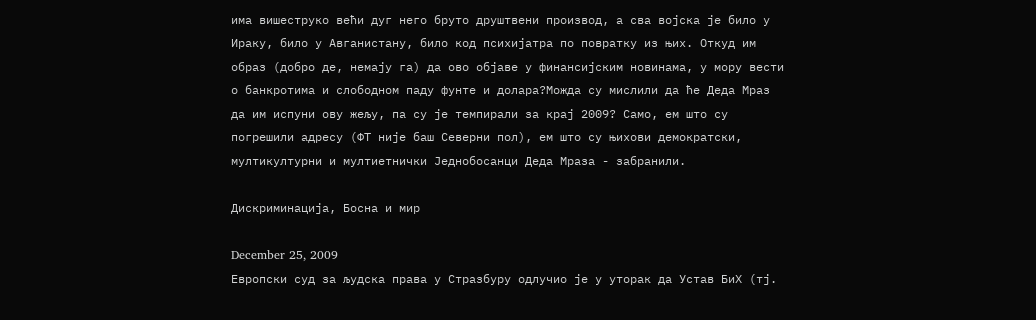има вишеструко већи дуг него бруто друштвени производ, а сва војска је било у Ираку, било у Авганистану, било код психијатра по повратку из њих. Откуд им образ (добро де, немају га) да ово објаве у финансијским новинама, у мору вести о банкротима и слободном паду фунте и долара?Можда су мислили да ће Деда Мраз да им испуни ову жељу, па су је темпирали за крај 2009? Само, ем што су погрешили адресу (ФТ није баш Северни пол), ем што су њихови демократски, мултикултурни и мултиетнички Једнобосанци Деда Мраза - забранили.

Дискриминација, Босна и мир

December 25, 2009
Европски суд за људска права у Стразбуру одлучио је у уторак да Устав БиХ (тј.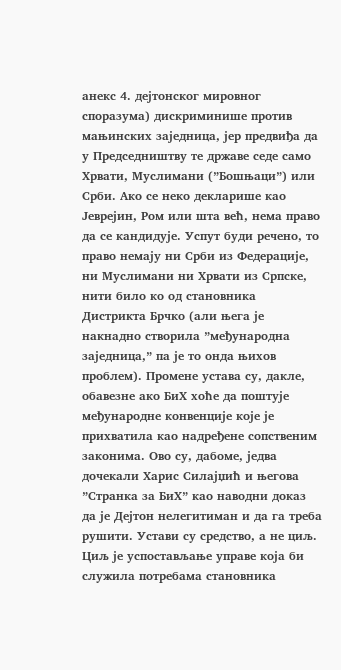анекс 4. дејтонског мировног споразума) дискриминише против мањинских заједница, јер предвиђа да у Председништву те државе седе само Хрвати, Муслимани (”Бошњаци”) или Срби. Ако се неко декларише као Јеврејин, Ром или шта већ, нема право да се кандидује. Успут буди речено, то право немају ни Срби из Федерације, ни Муслимани ни Хрвати из Српске, нити било ко од становника Дистрикта Брчко (али њега је накнадно створила ”међународна заједница,” па је то онда њихов проблем). Промене устава су, дакле, обавезне ако БиХ хоће да поштује међународне конвенције које је прихватила као надређене сопственим законима. Ово су, дабоме, једва дочекали Харис Силајџић и његова ”Странка за БиХ” као наводни доказ да је Дејтон нелегитиман и да га треба рушити. Устави су средство, а не циљ. Циљ је успостављање управе која би служила потребама становника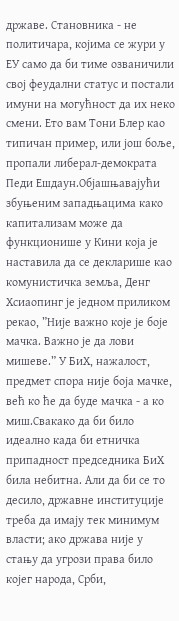државе. Становника - не политичара, којима се жури у ЕУ само да би тиме озваничили свој феудални статус и постали имуни на могућност да их неко смени. Ето вам Тони Блер као типичан пример, или још боље, пропали либерал-демократа Педи Ешдаун.Објашњавајући збуњеним западњацима како капитализам може да функционише у Кини која је наставила да се декларише као комунистичка земља, Денг Хсиаопинг је једном приликом рекао, ”Није важно које је боје мачка. Важно је да лови мишеве.” У БиХ, нажалост, предмет спора није боја мачке, већ ко ће да буде мачка - а ко миш.Свакако да би било идеално када би етничка припадност председника БиХ била небитна. Али да би се то десило, државне институције треба да имају тек минимум власти; ако држава није у стању да угрози права било којег народа, Срби,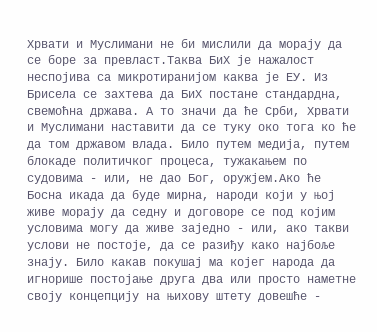Хрвати и Муслимани не би мислили да морају да се боре за превласт.Таква БиХ је нажалост неспојива са микротиранијом каква је ЕУ. Из Брисела се захтева да БиХ постане стандардна, свемоћна држава. А то значи да ће Срби, Хрвати и Муслимани наставити да се туку око тога ко ће да том државом влада. Било путем медија, путем блокаде политичког процеса, тужакањем по судовима - или, не дао Бог, оружјем.Ако ће Босна икада да буде мирна, народи који у њој живе морају да седну и договоре се под којим условима могу да живе заједно - или, ако такви услови не постоје, да се разиђу како најбоље знају. Било какав покушај ма којег народа да игнорише постојање друга два или просто наметне своју концепцију на њихову штету довешће -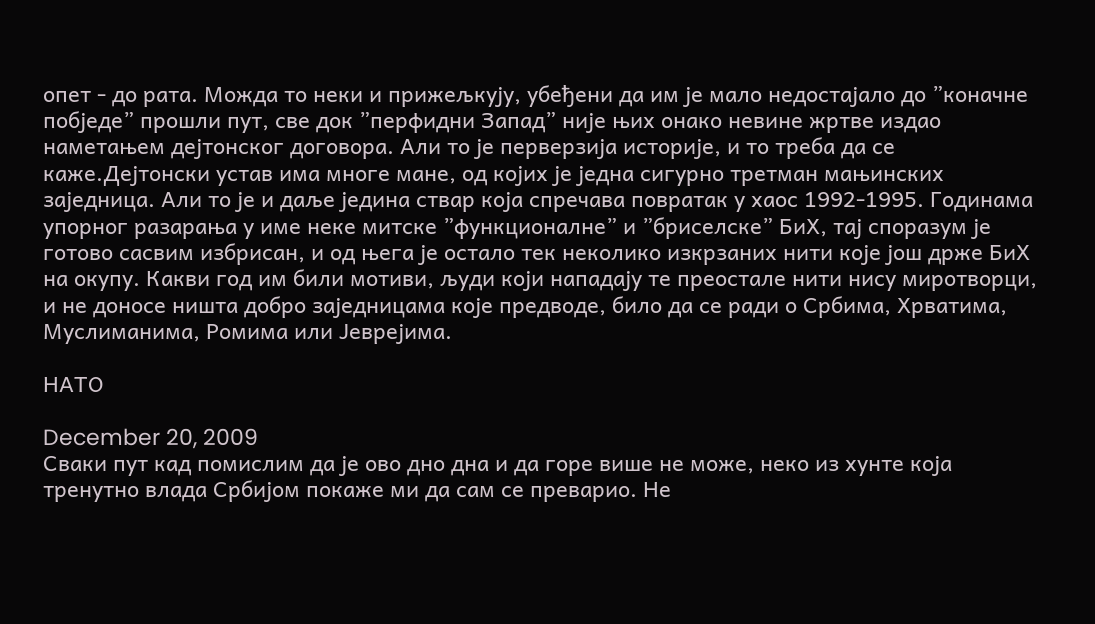опет - до рата. Можда то неки и прижељкују, убеђени да им је мало недостајало до ”коначне побједе” прошли пут, све док ”перфидни Запад” није њих онако невине жртве издао наметањем дејтонског договора. Али то је перверзија историје, и то треба да се каже.Дејтонски устав има многе мане, од којих је једна сигурно третман мањинских заједница. Али то је и даље једина ствар која спречава повратак у хаос 1992-1995. Годинама упорног разарања у име неке митске ”функционалне” и ”бриселске” БиХ, тај споразум је готово сасвим избрисан, и од њега је остало тек неколико изкрзаних нити које још држе БиХ на окупу. Какви год им били мотиви, људи који нападају те преостале нити нису миротворци, и не доносе ништа добро заједницама које предводе, било да се ради о Србима, Хрватима, Муслиманима, Ромима или Јеврејима.

НАТО

December 20, 2009
Сваки пут кад помислим да је ово дно дна и да горе више не може, неко из хунте која тренутно влада Србијом покаже ми да сам се преварио. Не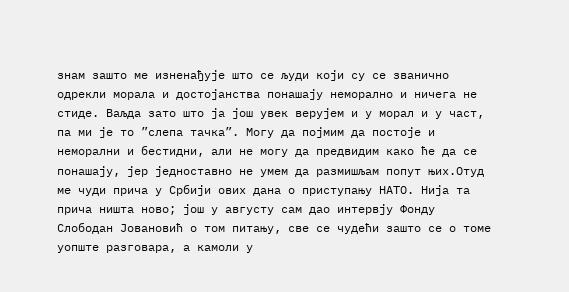знам зашто ме изненађује што се људи који су се званично одрекли морала и достојанства понашају неморално и ничега не стиде. Ваљда зато што ја још увек верујем и у морал и у част, па ми је то ”слепа тачка”. Могу да појмим да постоје и неморални и бестидни, али не могу да предвидим како ће да се понашају, јер једноставно не умем да размишљам попут њих.Отуд ме чуди прича у Србији ових дана о приступању НАТО. Нија та прича ништа ново; још у августу сам дао интервју Фонду Слободан Јовановић о том питању, све се чудећи зашто се о томе уопште разговара, а камоли у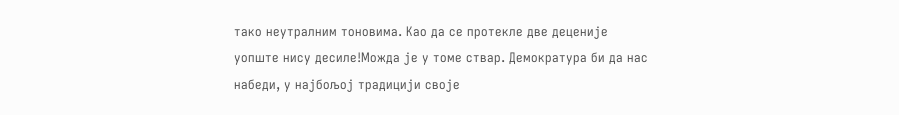тако неутралним тоновима. Као да се протекле две деценије уопште нису десиле!Можда је у томе ствар. Демократура би да нас набеди, у најбољој традицији своје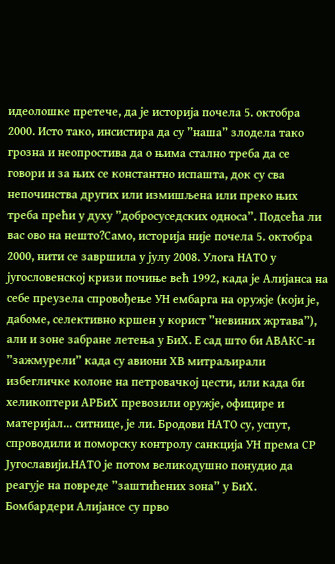идеолошке претече, да је историја почела 5. октобра 2000. Исто тако, инсистира да су ”наша” злодела тако грозна и неопростива да о њима стално треба да се говори и за њих се константно испашта, док су сва непочинства других или измишљена или преко њих треба прећи у духу ”добросуседских односа”. Подсећа ли вас ово на нешто?Само, историја није почела 5. октобра 2000, нити се завршила у јулу 2008. Улога НАТО у југословенској кризи почиње већ 1992, када је Алијанса на себе преузела спровођење УН ембарга на оружје (који је, дабоме, селективно кршен у корист ”невиних жртава”), али и зоне забране летења у БиХ. Е сад што би АВАКС-и ”зажмурели” када су авиони ХВ митраљирали избегличке колоне на петровачкој цести, или када би хеликоптери АРБиХ превозили оружје, официре и материјал... ситнице, је ли. Бродови НАТО су, успут, спроводили и поморску контролу санкција УН према СР Југославији.НАТО је потом великодушно понудио да реагује на повреде ”заштићених зона” у БиХ. Бомбардери Алијансе су прво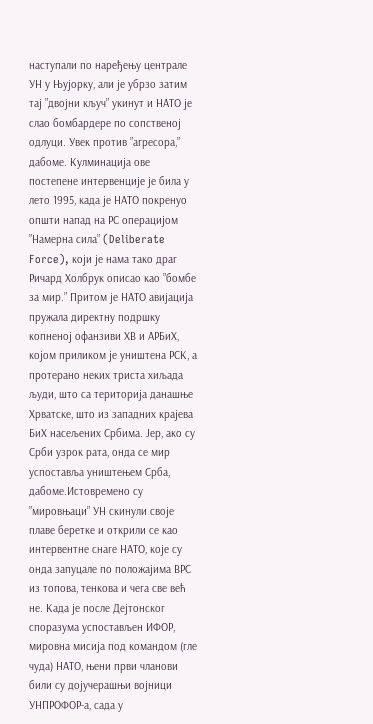наступали по наређењу централе УН у Њујорку, али је убрзо затим тај ”двојни кључ” укинут и НАТО је слао бомбардере по сопственој одлуци. Увек против ”агресора,” дабоме. Кулминација ове постепене интервенције је била у лето 1995, када је НАТО покренуо општи напад на РС операцијом ”Намерна сила” (Deliberate Force), који је нама тако драг Ричард Холбрук описао као ”бомбе за мир.” Притом је НАТО авијација пружала директну подршку копненој офанзиви ХВ и АРБиХ, којом приликом је уништена РСК, а протерано неких триста хиљада људи, што са територија данашње Хрватске, што из западних крајева БиХ насељених Србима. Јер, ако су Срби узрок рата, онда се мир успоставља уништењем Срба, дабоме.Истовремено су ”мировњаци” УН скинули своје плаве беретке и открили се као интервентне снаге НАТО, које су онда запуцале по положајима ВРС из топова, тенкова и чега све већ не. Када је после Дејтонског споразума успостављен ИФОР, мировна мисија под командом (гле чуда) НАТО, њени први чланови били су дојучерашњи војници УНПРОФОР-а, сада у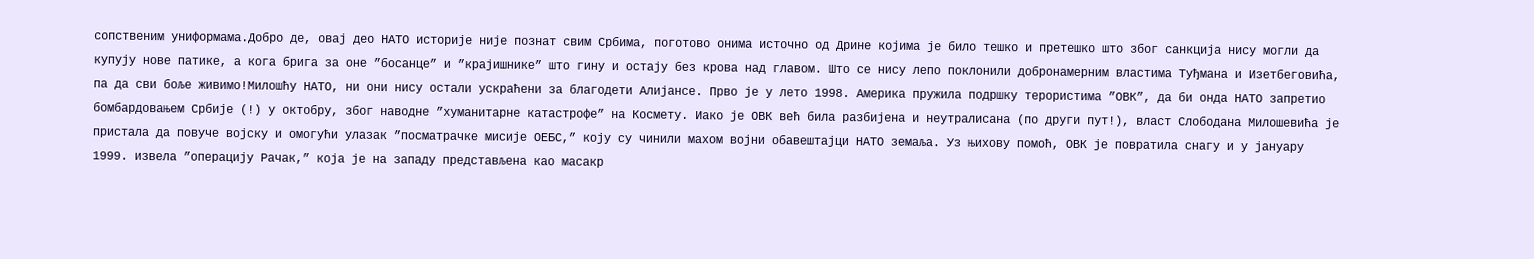сопственим униформама.Добро де, овај део НАТО историје није познат свим Србима, поготово онима источно од Дрине којима је било тешко и претешко што због санкција нису могли да купују нове патике, а кога брига за оне ”босанце” и ”крајишнике” што гину и остају без крова над главом. Што се нису лепо поклонили добронамерним властима Туђмана и Изетбеговића, па да сви боље живимо!Милошћу НАТО, ни они нису остали ускраћени за благодети Алијансе. Прво је у лето 1998. Америка пружила подршку терористима ”ОВК”, да би онда НАТО запретио бомбардовањем Србије (!) у октобру, због наводне ”хуманитарне катастрофе” на Космету. Иако је ОВК већ била разбијена и неутралисана (по други пут!), власт Слободана Милошевића је пристала да повуче војску и омогући улазак ”посматрачке мисије ОЕБС,” коју су чинили махом војни обавештајци НАТО земаља. Уз њихову помоћ, ОВК је повратила снагу и у јануару 1999. извела ”операцију Рачак,” која је на западу представљена као масакр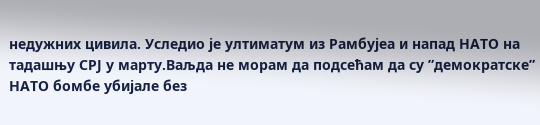недужних цивила. Уследио је ултиматум из Рамбујеа и напад НАТО на тадашњу СРЈ у марту.Ваљда не морам да подсећам да су ”демократске” НАТО бомбе убијале без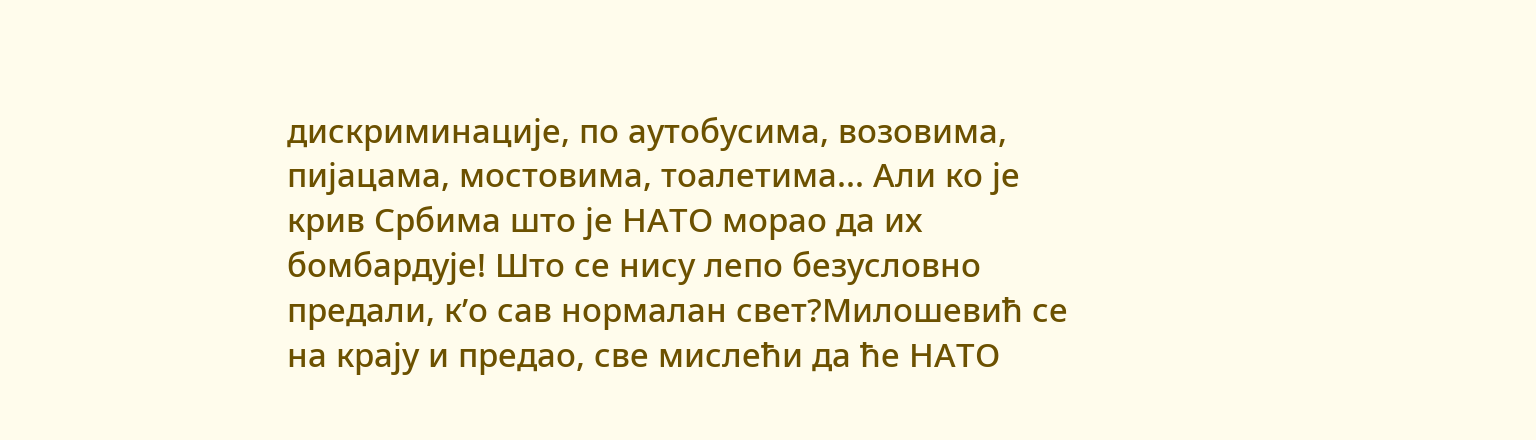дискриминације, по аутобусима, возовима, пијацама, мостовима, тоалетима... Али ко је крив Србима што је НАТО морао да их бомбардује! Што се нису лепо безусловно предали, к’о сав нормалан свет?Милошевић се на крају и предао, све мислећи да ће НАТО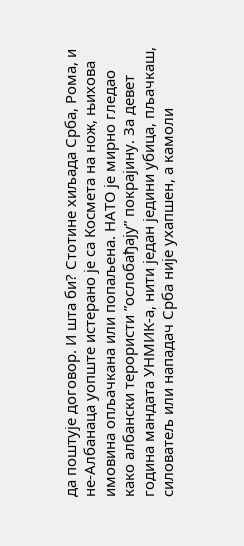да поштује договор. И шта би? Стотине хиљада Срба, Рома, и не-Албанаца уопште истерано је са Космета на нож, њихова имовина опљачкана или попаљена. НАТО је мирно гледао како албански терористи ”ослобађају” покрајину. За девет година мандата УНМИК-а, нити један једини убица, пљачкаш, силоватељ или нападач Срба није ухапшен, а камоли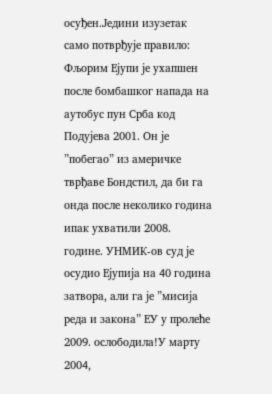осуђен.Једини изузетак само потврђује правило: Фљорим Ејупи је ухапшен после бомбашког напада на аутобус пун Срба код Подујева 2001. Он је ”побегао” из америчке тврђаве Бондстил, да би га онда после неколико година ипак ухватили 2008. године. УНМИК-ов суд је осудио Ејупија на 40 година затвора, али га је ”мисија реда и закона” ЕУ у пролеће 2009. ослободила!У марту 2004,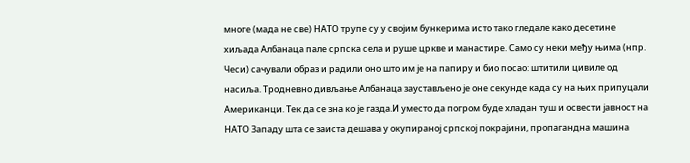многе (мада не све) НАТО трупе су у својим бункерима исто тако гледале како десетине хиљада Албанаца пале српска села и руше цркве и манастире. Само су неки међу њима (нпр. Чеси) сачували образ и радили оно што им је на папиру и био посао: штитили цивиле од насиља. Тродневно дивљање Албанаца заустављено је оне секунде када су на њих припуцали Американци. Тек да се зна ко је газда.И уместо да погром буде хладан туш и освести јавност на НАТО Западу шта се заиста дешава у окупираној српској покрајини, пропагандна машина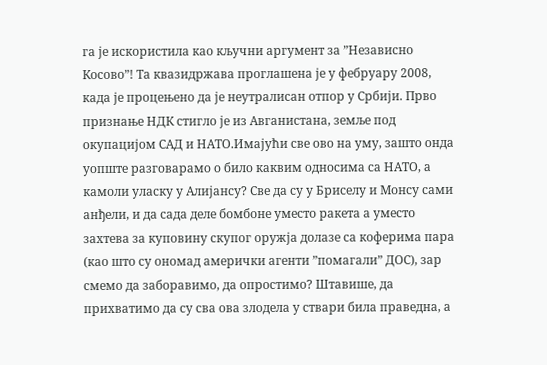га је искористила као кључни аргумент за ”Независно Косово”! Та квазидржава проглашена је у фебруару 2008, када је процењено да је неутралисан отпор у Србији. Прво признање НДК стигло је из Авганистана, земље под окупацијом САД и НАТО.Имајући све ово на уму, зашто онда уопште разговарамо о било каквим односима са НАТО, а камоли уласку у Алијансу? Све да су у Бриселу и Монсу сами анђели, и да сада деле бомбоне уместо ракета а уместо захтева за куповину скупог оружја долазе са коферима пара (као што су ономад амерички агенти ”помагали” ДОС), зар смемо да заборавимо, да опростимо? Штавише, да прихватимо да су сва ова злодела у ствари била праведна, а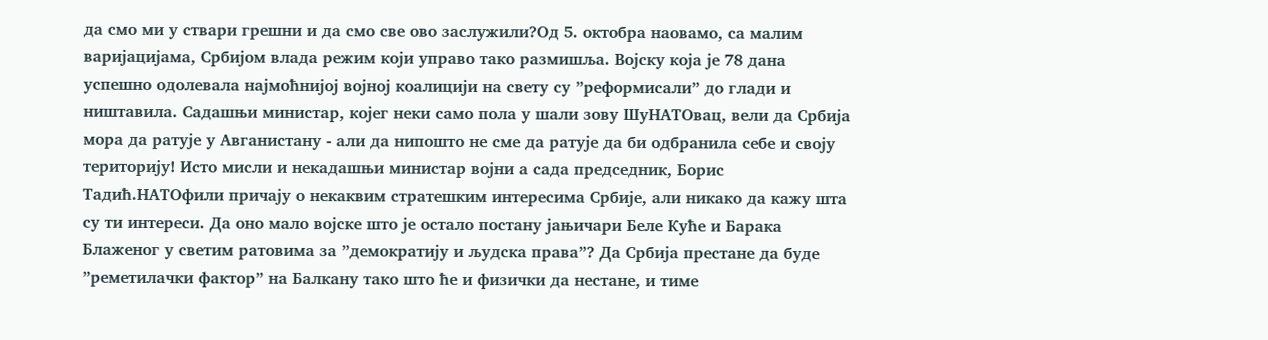да смо ми у ствари грешни и да смо све ово заслужили?Од 5. октобра наовамо, са малим варијацијама, Србијом влада режим који управо тако размишља. Војску која је 78 дана успешно одолевала најмоћнијој војној коалицији на свету су ”реформисали” до глади и ништавила. Садашњи министар, којег неки само пола у шали зову ШуНАТОвац, вели да Србија мора да ратује у Авганистану - али да нипошто не сме да ратује да би одбранила себе и своју територију! Исто мисли и некадашњи министар војни а сада председник, Борис Тадић.НАТОфили причају о некаквим стратешким интересима Србије, али никако да кажу шта су ти интереси. Да оно мало војске што је остало постану јањичари Беле Куће и Барака Блаженог у светим ратовима за ”демократију и људска права”? Да Србија престане да буде ”реметилачки фактор” на Балкану тако што ће и физички да нестане, и тиме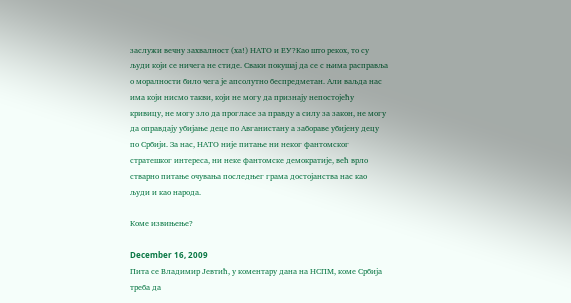заслужи вечну захвалност (ха!) НАТО и ЕУ?Као што рекох, то су људи који се ничега не стиде. Сваки покушај да се с њима расправља о моралности било чега је апсолутно беспредметан. Али ваљда нас има који нисмо такви, који не могу да признају непостојећу кривицу, не могу зло да прогласе за правду а силу за закон, не могу да оправдају убијање деце по Авганистану а забораве убијену децу по Србији. За нас, НАТО није питање ни неког фантомског стратешког интереса, ни неке фантомске демократије, већ врло стварно питање очувања последњег грама достојанства нас као људи и као народа.

Коме извињење?

December 16, 2009
Пита се Владимир Јевтић, у коментару дана на НСПМ, коме Србија треба да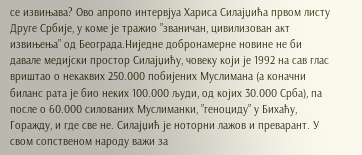се извињава? Ово апропо интервјуа Хариса Силајџића првом листу Друге Србије, у коме је тражио ”званичан, цивилизован акт извињења” од Београда.Ниједне добронамерне новине не би давале медијски простор Силајџићу, човеку који је 1992 на сав глас вриштао о некаквих 250.000 побијених Муслимана (а коначни биланс рата је био неких 100.000 људи, од којих 30.000 Срба), па после о 60.000 силованих Муслиманки, ”геноциду” у Бихаћу, Горажду, и где све не. Силајџић је ноторни лажов и преварант. У свом сопственом народу важи за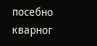посебно кварног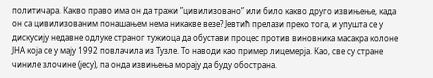политичара. Какво право има он да тражи ”цивилизовано” или било какво друго извињење, када он са цивилизованим понашањем нема никакве везе? Јевтић прелази преко тога, и упушта се у дискусију недавне одлуке страног тужиоца да обустави процес против виновника масакра колоне ЈНА која се у мају 1992 повлачила из Тузле. То наводи као пример лицемерја. Као, све су стране чиниле злочине (јесу), па онда извињења морају да буду обострана.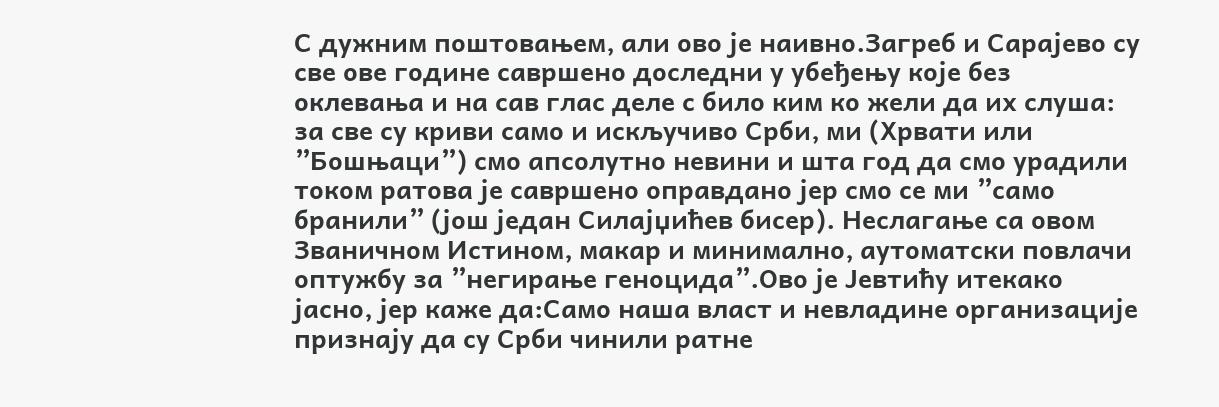С дужним поштовањем, али ово је наивно.Загреб и Сарајево су све ове године савршено доследни у убеђењу које без оклевања и на сав глас деле с било ким ко жели да их слуша: за све су криви само и искључиво Срби, ми (Хрвати или ”Бошњаци”) смо апсолутно невини и шта год да смо урадили током ратова је савршено оправдано јер смо се ми ”само бранили” (још један Силајџићев бисер). Неслагање са овом Званичном Истином, макар и минимално, аутоматски повлачи оптужбу за ”негирање геноцида”.Ово је Јевтићу итекако јасно, јер каже да:Само наша власт и невладине организације признају да су Срби чинили ратне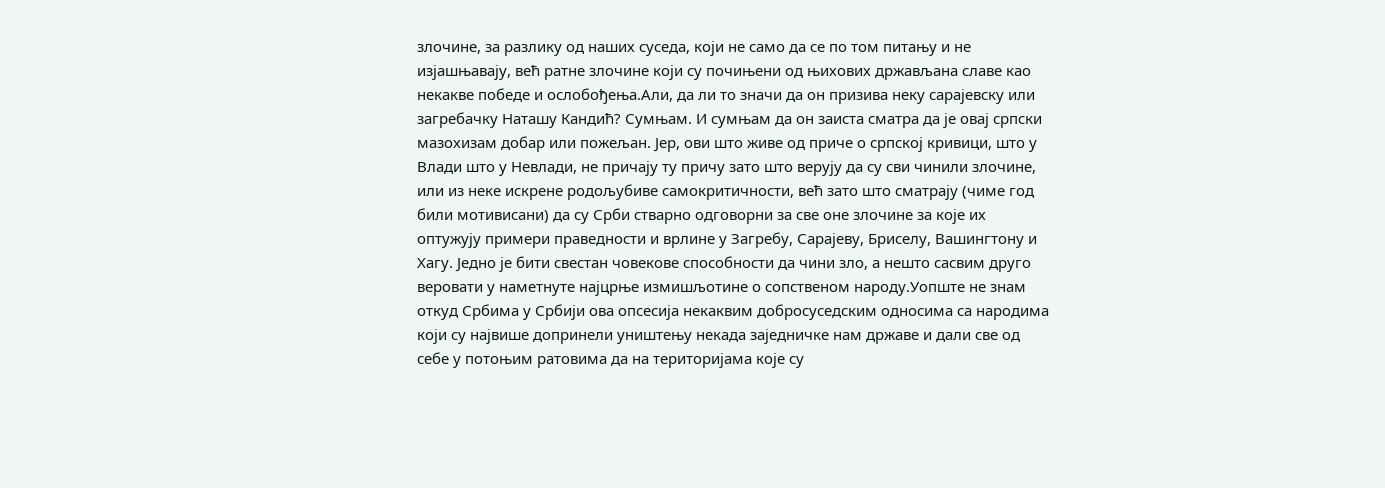злочине, за разлику од наших суседа, који не само да се по том питању и не изјашњавају, већ ратне злочине који су почињени од њихових држављана славе као некакве победе и ослобођења.Али, да ли то значи да он призива неку сарајевску или загребачку Наташу Кандић? Сумњам. И сумњам да он заиста сматра да је овај српски мазохизам добар или пожељан. Јер, ови што живе од приче о српској кривици, што у Влади што у Невлади, не причају ту причу зато што верују да су сви чинили злочине, или из неке искрене родољубиве самокритичности, већ зато што сматрају (чиме год били мотивисани) да су Срби стварно одговорни за све оне злочине за које их оптужују примери праведности и врлине у Загребу, Сарајеву, Бриселу, Вашингтону и Хагу. Једно је бити свестан човекове способности да чини зло, а нешто сасвим друго веровати у наметнуте најцрње измишљотине о сопственом народу.Уопште не знам откуд Србима у Србији ова опсесија некаквим добросуседским односима са народима који су највише допринели уништењу некада заједничке нам државе и дали све од себе у потоњим ратовима да на територијама које су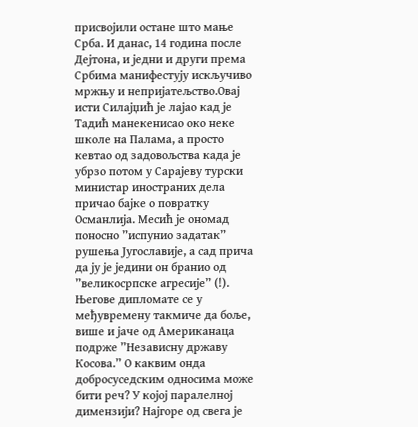присвојили остане што мање Срба. И данас, 14 година после Дејтона, и једни и други према Србима манифестују искључиво мржњу и непријатељство.Овај исти Силајџић је лајао кад је Тадић манекенисао око неке школе на Палама, а просто кевтао од задовољства када је убрзо потом у Сарајеву турски министар иностраних дела причао бајке о повратку Османлија. Месић је ономад поносно ”испунио задатак” рушења Југославије, а сад прича да ју је једини он бранио од ”великосрпске агресије” (!). Његове дипломате се у међувремену такмиче да боље, више и јаче од Американаца подрже ”Независну државу Косова.” О каквим онда добросуседским односима може бити реч? У којој паралелној димензији? Најгоре од свега је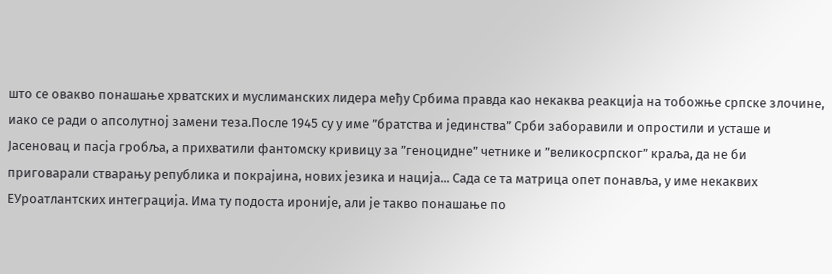што се овакво понашање хрватских и муслиманских лидера међу Србима правда као некаква реакција на тобожње српске злочине, иако се ради о апсолутној замени теза.После 1945 су у име ”братства и јединства” Срби заборавили и опростили и усташе и Јасеновац и пасја гробља, а прихватили фантомску кривицу за ”геноцидне” четнике и ”великосрпског” краља, да не би приговарали стварању република и покрајина, нових језика и нација... Сада се та матрица опет понавља, у име некаквих ЕУроатлантских интеграција. Има ту подоста ироније, али је такво понашање по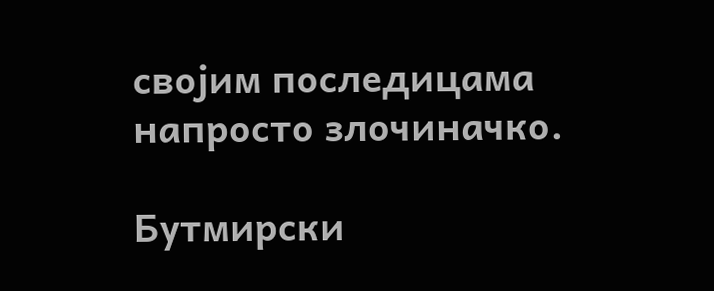својим последицама напросто злочиначко.

Бутмирски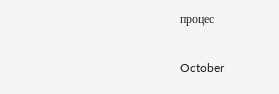процес

October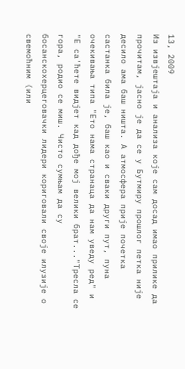13, 2009
Из извјештаја и анализа које сам досад имао прилике да прочитам, јасно је да се у Бутмиру прошлог петка није десило ама баш ништа. А атмосфера прије почетка састанка била је, баш као и сваки други пут, пуна очекивања типа "Ето нама странаца да нам уведу ред" и "Е са'ћете видјет кад дође мој велики брат..."Тресла се гора, родио се миш. Чисто сумњам да су босанскохерцеговачки лидери кориговали своје илузије о свемоћним (или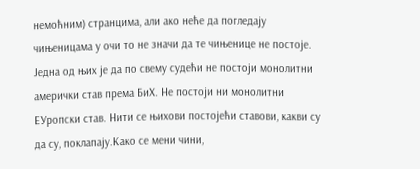немоћним) странцима, али ако неће да погледају чињеницама у очи то не значи да те чињенице не постоје. Једна од њих је да по свему судећи не постоји монолитни амерички став према БиХ. Не постоји ни монолитни ЕУропски став. Нити се њихови постојећи ставови, какви су да су, поклапају.Како се мени чини,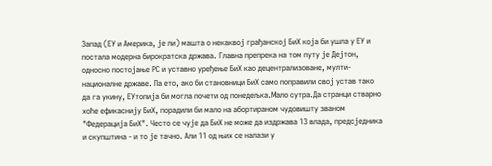Запад (ЕУ и Америка, је ли) машта о некаквој грађанској БиХ која би ушла у ЕУ и постала модерна бирократска држава. Главна препрека на том путу је Дејтон, односно постојање РС и уставно уређење БиХ као децентрализоване, мулти-националне државе. Па ето, ако би становници БиХ само поправили свој устав тако да га укину, ЕУтопија би могла почети од понедељка.Мало сутра.Да странци стварно хоће ефикаснију БиХ, порадили би мало на абортираном чудовишту званом "Федерација БиХ". Често се чује да БиХ не може да издржава 13 влада, предсједника и скупштина - и то је тачно. Али 11 од њих се налази у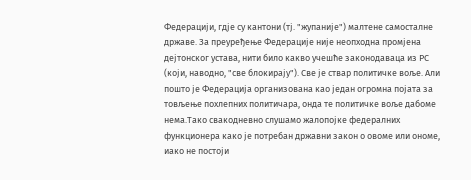Федерацији, гдје су кантони (тј. "жупаније") малтене самосталне државе. За преуређење Федерације није неопходна промјена дејтонског устава, нити било какво учешће законодаваца из РС (који, наводно, "све блокирају"). Све је ствар политичке воље. Али пошто је Федерација организована као један огромна појата за товљење похлепних политичара, онда те политичке воље дабоме нема.Тако свакодневно слушамо жалопојке федералних функционера како је потребан државни закон о овоме или ономе, иако не постоји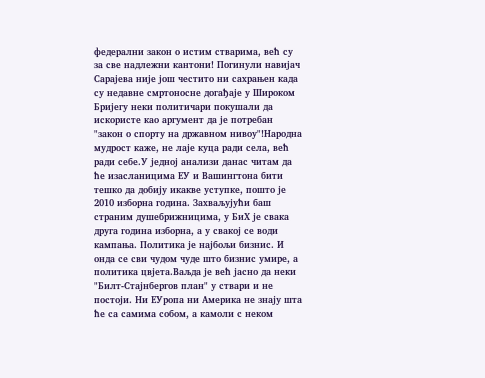федерални закон о истим стварима, већ су за све надлежни кантони! Погинули навијач Сарајева није још честито ни сахрањен када су недавне смртоносне догађаје у Широком Бријегу неки политичари покушали да искористе као аргумент да је потребан "закон о спорту на државном нивоу"!Народна мудрост каже, не лаје куца ради села, већ ради себе.У једној анализи данас читам да ће изасланицима ЕУ и Вашингтона бити тешко да добију икакве уступке, пошто је 2010 изборна година. Захваљујући баш страним душебрижницима, у БиХ је свака друга година изборна, а у свакој се води кампања. Политика је најбољи бизнис. И онда се сви чудом чуде што бизнис умире, а политика цвјета.Ваљда је већ јасно да неки "Билт-Стајнбергов план" у ствари и не постоји. Ни ЕУропа ни Америка не знају шта ће са самима собом, а камоли с неком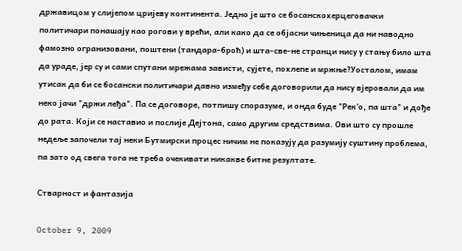државицом у слијепом цријеву континента. Једно је што се босанскохерцеговачки политичари понашају као рогови у врећи, али како да се објасни чињеница да ни наводно фамозно огранизовани, поштени (тандара-броћ) и шта-све-не странци нису у стању било шта да ураде, јер су и сами спутани мрежама зависти, сујете, похлепе и мржње?Уосталом, имам утисак да би се босански политичари давно између себе договорили да нису вјеровали да им неко јачи "држи леђа". Па се договоре, потпишу споразуме, и онда буде "Рек'о, па шта" и дође до рата. Који се наставио и послије Дејтона, само другим средствима. Ови што су прошле недеље започели тај неки Бутмирски процес ничим не показују да разумију суштину проблема, па зато од свега тога не треба очекивати никакве битне резултате.

Стварност и фантазија

October 9, 2009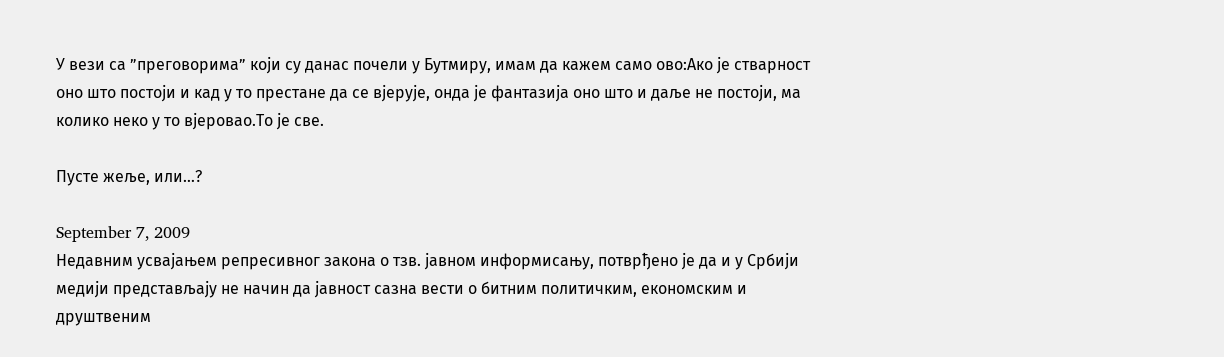У вези са ”преговорима” који су данас почели у Бутмиру, имам да кажем само ово:Ако је стварност оно што постоји и кад у то престане да се вјерује, онда је фантазија оно што и даље не постоји, ма колико неко у то вјеровао.То је све.

Пусте жеље, или…?

September 7, 2009
Недавним усвајањем репресивног закона о тзв. јавном информисању, потврђено је да и у Србији медији представљају не начин да јавност сазна вести о битним политичким, економским и друштвеним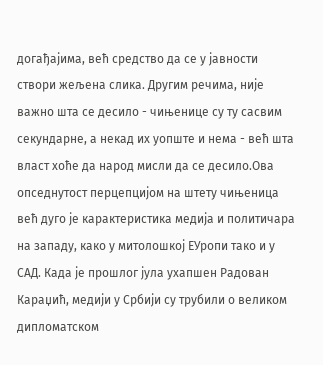догађајима, већ средство да се у јавности створи жељена слика. Другим речима, није важно шта се десило - чињенице су ту сасвим секундарне, а некад их уопште и нема - већ шта власт хоће да народ мисли да се десило.Ова опседнутост перцепцијом на штету чињеница већ дуго је карактеристика медија и политичара на западу, како у митолошкој ЕУропи тако и у САД. Када је прошлог јула ухапшен Радован Караџић, медији у Србији су трубили о великом дипломатском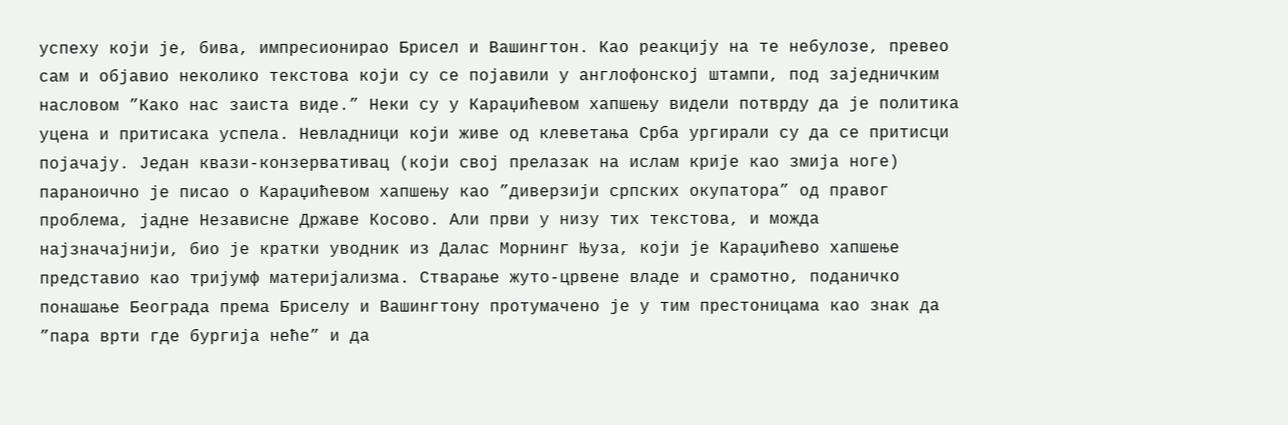успеху који је, бива, импресионирао Брисел и Вашингтон. Као реакцију на те небулозе, превео сам и објавио неколико текстова који су се појавили у англофонској штампи, под заједничким насловом ”Како нас заиста виде.” Неки су у Караџићевом хапшењу видели потврду да је политика уцена и притисака успела. Невладници који живе од клеветања Срба ургирали су да се притисци појачају. Један квази-конзервативац (који свој прелазак на ислам крије као змија ноге) параноично је писао о Караџићевом хапшењу као ”диверзији српских окупатора” од правог проблема, јадне Независне Државе Косово. Али први у низу тих текстова, и можда најзначајнији, био је кратки уводник из Далас Морнинг Њуза, који је Караџићево хапшење представио као тријумф материјализма. Стварање жуто-црвене владе и срамотно, поданичко понашање Београда према Бриселу и Вашингтону протумачено је у тим престоницама као знак да ”пара врти где бургија неће” и да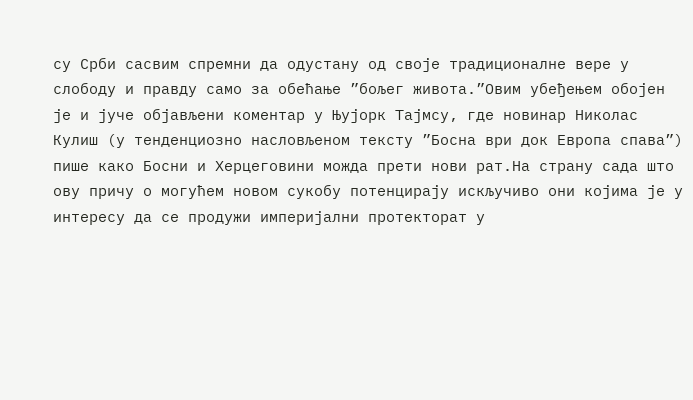су Срби сасвим спремни да одустану од своје традиционалне вере у слободу и правду само за обећање ”бољег живота.”Овим убеђењем обојен је и јуче објављени коментар у Њујорк Тајмсу, где новинар Николас Кулиш (у тенденциозно насловљеном тексту ”Босна ври док Европа спава”) пише како Босни и Херцеговини можда прети нови рат.На страну сада што ову причу о могућем новом сукобу потенцирају искључиво они којима је у интересу да се продужи империјални протекторат у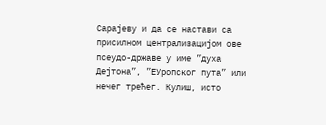Сарајеву и да се настави са присилном централизацијом ове псеудо-државе у име ”духа Дејтона”, ”ЕУропског пута” или нечег трећег. Кулиш, исто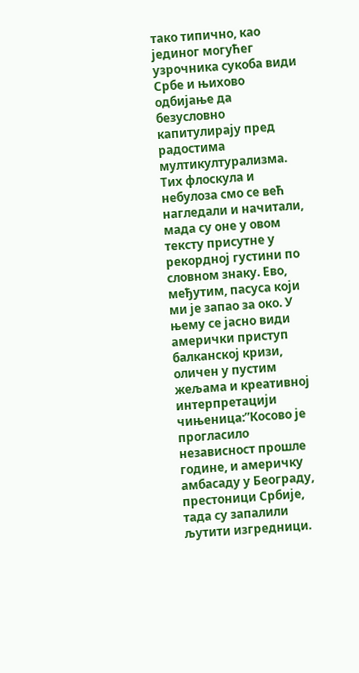тако типично, као јединог могућег узрочника сукоба види Србе и њихово одбијање да безусловно капитулирају пред радостима мултикултурализма. Тих флоскула и небулоза смо се већ нагледали и начитали, мада су оне у овом тексту присутне у рекордној густини по словном знаку. Ево, међутим, пасуса који ми је запао за око. У њему се јасно види амерички приступ балканској кризи, оличен у пустим жељама и креативној интерпретацији чињеница:”Косово је прогласило независност прошле године, и америчку амбасаду у Београду, престоници Србије, тада су запалили љутити изгредници.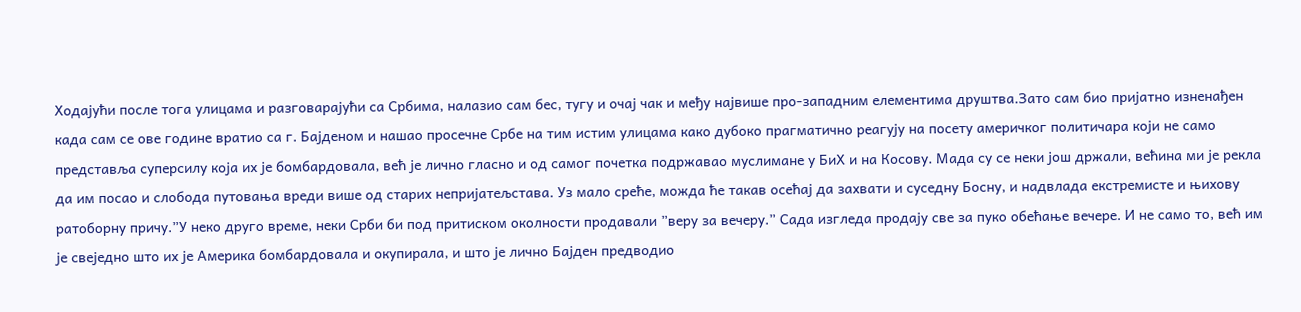Ходајући после тога улицама и разговарајући са Србима, налазио сам бес, тугу и очај чак и међу највише про-западним елементима друштва.Зато сам био пријатно изненађен када сам се ове године вратио са г. Бајденом и нашао просечне Србе на тим истим улицама како дубоко прагматично реагују на посету америчког политичара који не само представља суперсилу која их је бомбардовала, већ је лично гласно и од самог почетка подржавао муслимане у БиХ и на Косову. Мада су се неки још држали, већина ми је рекла да им посао и слобода путовања вреди више од старих непријатељстава. Уз мало среће, можда ће такав осећај да захвати и суседну Босну, и надвлада екстремисте и њихову ратоборну причу.”У неко друго време, неки Срби би под притиском околности продавали ”веру за вечеру.” Сада изгледа продају све за пуко обећање вечере. И не само то, већ им је свеједно што их је Америка бомбардовала и окупирала, и што је лично Бајден предводио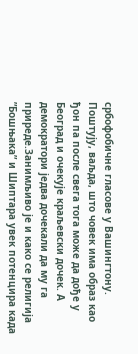србофобичне гласове у Вашингтону. Поштују, ваљда, што човек има образ као ђон па после свега тога може да дође у Београд и очекује краљевски дочек. А демократори једва дочекали да му га приреде.Занимљиво је и како се религија ”Бошњака” и Шиптара увек потенцира када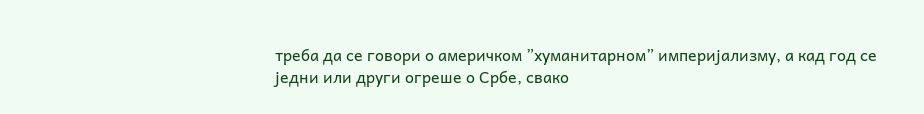треба да се говори о америчком ”хуманитарном” империјализму, а кад год се једни или други огреше о Србе, свако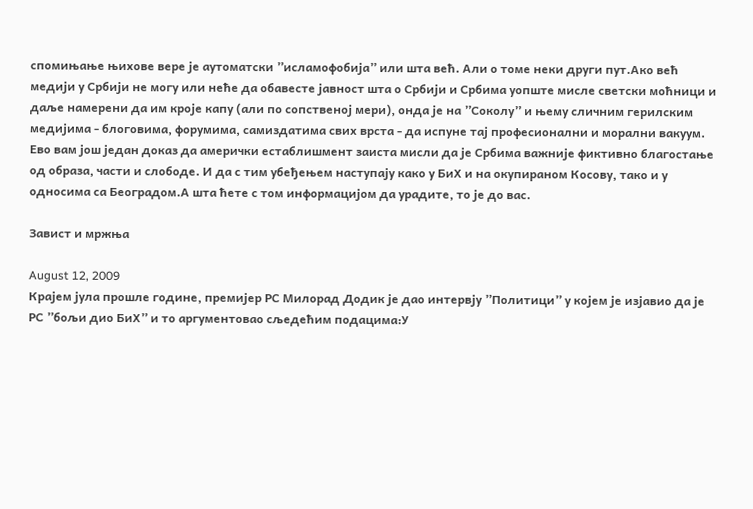спомињање њихове вере је аутоматски ”исламофобија” или шта већ. Али о томе неки други пут.Ако већ медији у Србији не могу или неће да обавесте јавност шта о Србији и Србима уопште мисле светски моћници и даље намерени да им кроје капу (али по сопственој мери), онда је на ”Соколу” и њему сличним герилским медијима - блоговима, форумима, самиздатима свих врста - да испуне тај професионални и морални вакуум. Ево вам још један доказ да амерички естаблишмент заиста мисли да је Србима важније фиктивно благостање од образа, части и слободе. И да с тим убеђењем наступају како у БиХ и на окупираном Косову, тако и у односима са Београдом.А шта ћете с том информацијом да урадите, то је до вас.

Завист и мржња

August 12, 2009
Крајем јула прошле године, премијер РС Милорад Додик је дао интервју ”Политици” у којем је изјавио да је РС ”бољи дио БиХ” и то аргументовао сљедећим подацима:У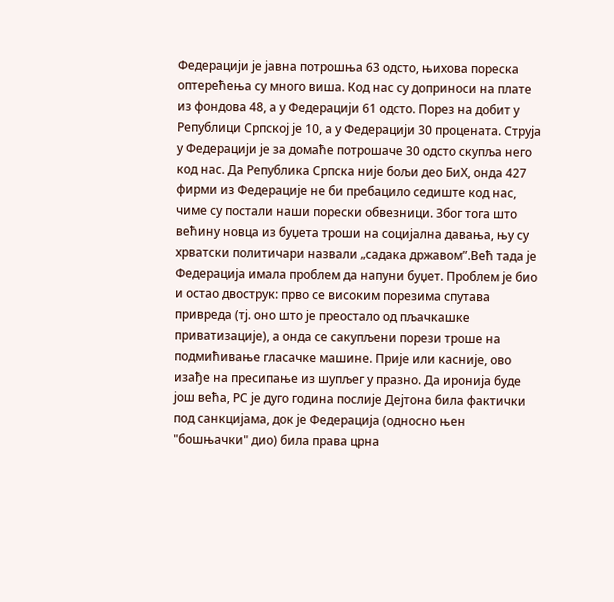Федерацији је јавна потрошња 63 одсто, њихова пореска оптерећења су много виша. Код нас су доприноси на плате из фондова 48, а у Федерацији 61 одсто. Порез на добит у Републици Српској је 10, а у Федерацији 30 процената. Струја у Федерацији је за домаће потрошаче 30 одсто скупља него код нас. Да Република Српска није бољи део БиХ, онда 427 фирми из Федерације не би пребацило седиште код нас, чиме су постали наши порески обвезници. Због тога што већину новца из буџета троши на социјална давања, њу су хрватски политичари назвали „садака државом”.Већ тада је Федерација имала проблем да напуни буџет. Проблем је био и остао двострук: прво се високим порезима спутава привреда (тј. оно што је преостало од пљачкашке приватизације), а онда се сакупљени порези троше на подмићивање гласачке машине. Прије или касније, ово изађе на пресипање из шупљег у празно. Да иронија буде још већа, РС је дуго година послије Дејтона била фактички под санкцијама, док је Федерација (односно њен "бошњачки" дио) била права црна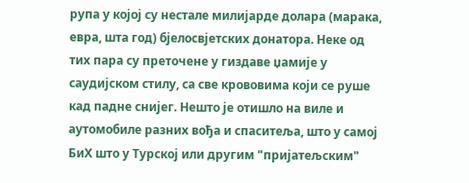рупа у којој су нестале милијарде долара (марака, евра, шта год) бјелосвјетских донатора. Неке од тих пара су преточене у гиздаве џамије у саудијском стилу, са све крововима који се руше кад падне снијег. Нешто је отишло на виле и аутомобиле разних вођа и спаситеља, што у самој БиХ што у Турској или другим "пријатељским"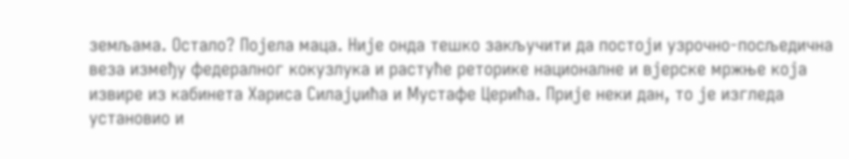земљама. Остало? Појела маца. Није онда тешко закључити да постоји узрочно-посљедична веза између федералног кокузлука и растуће реторике националне и вјерске мржње која извире из кабинета Хариса Силајџића и Мустафе Церића. Прије неки дан, то је изгледа установио и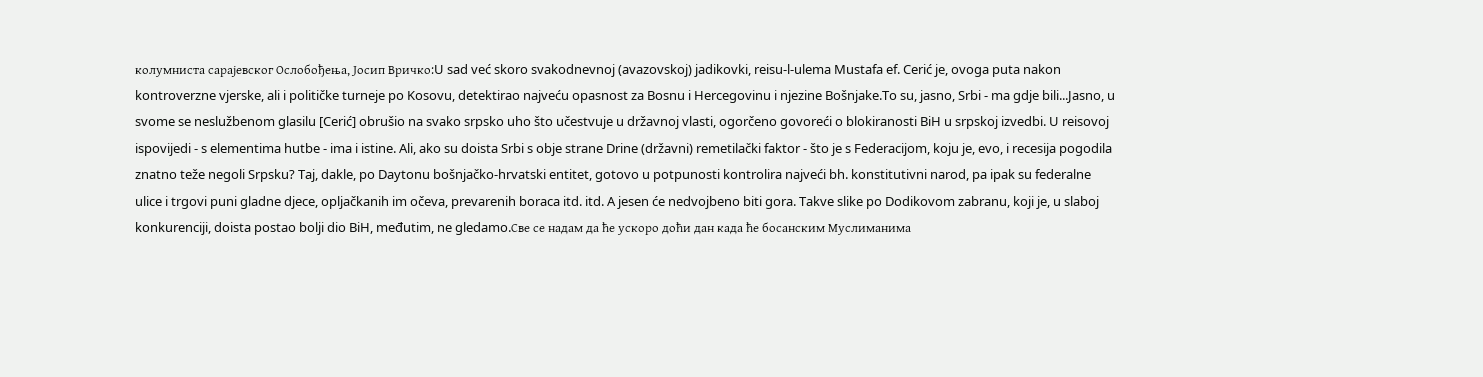колумниста сарајевског Ослобођења, Јосип Вричко:U sad već skoro svakodnevnoj (avazovskoj) jadikovki, reisu-l-ulema Mustafa ef. Cerić je, ovoga puta nakon kontroverzne vjerske, ali i političke turneje po Kosovu, detektirao najveću opasnost za Bosnu i Hercegovinu i njezine Bošnjake.To su, jasno, Srbi - ma gdje bili...Jasno, u svome se neslužbenom glasilu [Cerić] obrušio na svako srpsko uho što učestvuje u državnoj vlasti, ogorčeno govoreći o blokiranosti BiH u srpskoj izvedbi. U reisovoj ispovijedi - s elementima hutbe - ima i istine. Ali, ako su doista Srbi s obje strane Drine (državni) remetilački faktor - što je s Federacijom, koju je, evo, i recesija pogodila znatno teže negoli Srpsku? Taj, dakle, po Daytonu bošnjačko-hrvatski entitet, gotovo u potpunosti kontrolira najveći bh. konstitutivni narod, pa ipak su federalne ulice i trgovi puni gladne djece, opljačkanih im očeva, prevarenih boraca itd. itd. A jesen će nedvojbeno biti gora. Takve slike po Dodikovom zabranu, koji je, u slaboj konkurenciji, doista postao bolji dio BiH, međutim, ne gledamo.Све се надам да ће ускоро доћи дан када ће босанским Муслиманима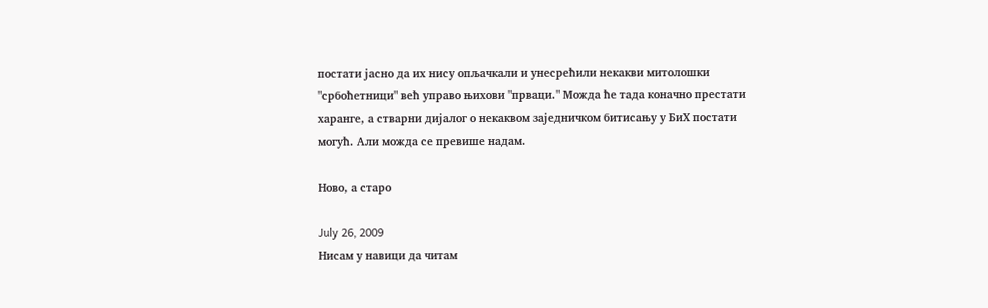постати јасно да их нису опљачкали и унесрећили некакви митолошки "србоћетници" већ управо њихови "прваци." Можда ће тада коначно престати харанге, а стварни дијалог о некаквом заједничком битисању у БиХ постати могућ. Али можда се превише надам.

Ново, а старо

July 26, 2009
Нисам у навици да читам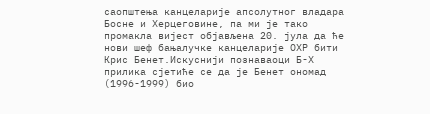саопштења канцеларије апсолутног владара Босне и Херцеговине, па ми је тако промакла вијест објављена 20. јула да ће нови шеф бањалучке канцеларије ОХР бити Крис Бенет.Искуснији познаваоци Б-Х прилика сјетиће се да је Бенет ономад (1996-1999) био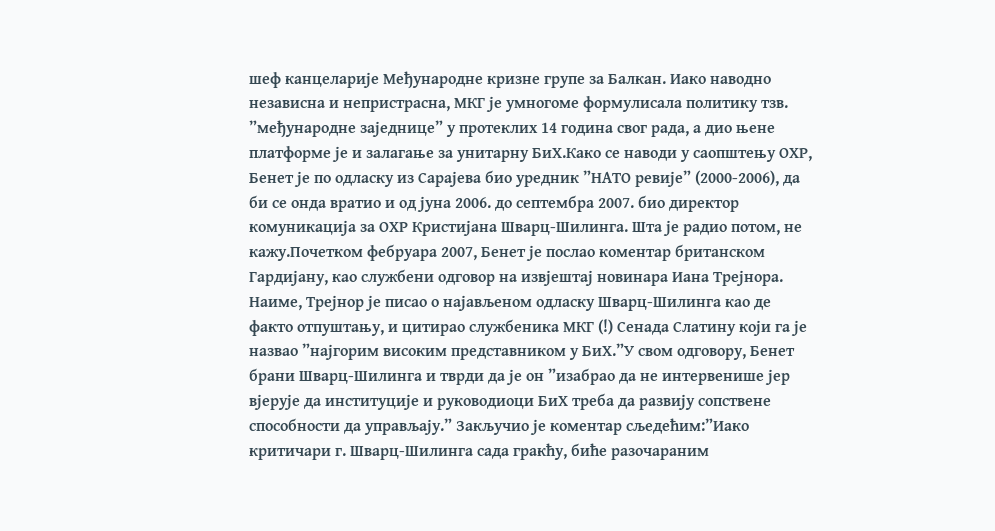шеф канцеларије Међународне кризне групе за Балкан. Иако наводно независна и непристрасна, МКГ је умногоме формулисала политику тзв. ”међународне заједнице” у протеклих 14 година свог рада, а дио њене платформе је и залагање за унитарну БиХ.Како се наводи у саопштењу ОХР, Бенет је по одласку из Сарајева био уредник ”НАТО ревије” (2000-2006), да би се онда вратио и од јуна 2006. до септембра 2007. био директор комуникација за ОХР Кристијана Шварц-Шилинга. Шта је радио потом, не кажу.Почетком фебруара 2007, Бенет је послао коментар британском Гардијану, као службени одговор на извјештај новинара Иана Трејнора. Наиме, Трејнор је писао о најављеном одласку Шварц-Шилинга као де факто отпуштању, и цитирао службеника МКГ (!) Сенада Слатину који га је назвао ”најгорим високим представником у БиХ.”У свом одговору, Бенет брани Шварц-Шилинга и тврди да је он ”изабрао да не интервенише јер вјерује да институције и руководиоци БиХ треба да развију сопствене способности да управљају.” Закључио је коментар сљедећим:”Иако критичари г. Шварц-Шилинга сада гракћу, биће разочараним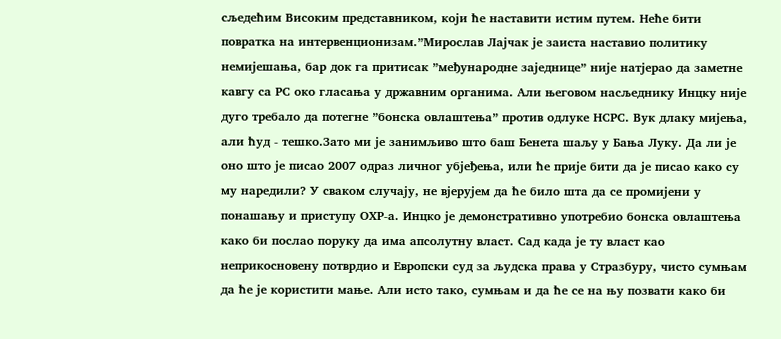сљедећим Високим представником, који ће наставити истим путем. Неће бити повратка на интервенционизам.”Мирослав Лајчак је заиста наставио политику немијешања, бар док га притисак ”међународне заједнице” није натјерао да заметне кавгу са РС око гласања у државним органима. Али његовом насљеднику Инцку није дуго требало да потегне ”бонска овлаштења” против одлуке НСРС. Вук длаку мијења, али ћуд - тешко.Зато ми је занимљиво што баш Бенета шаљу у Бања Луку. Да ли је оно што је писао 2007 одраз личног убјеђења, или ће прије бити да је писао како су му наредили? У сваком случају, не вјерујем да ће било шта да се промијени у понашању и приступу ОХР-а. Инцко је демонстративно употребио бонска овлаштења како би послао поруку да има апсолутну власт. Сад када је ту власт као неприкосновену потврдио и Европски суд за људска права у Стразбуру, чисто сумњам да ће је користити мање. Али исто тако, сумњам и да ће се на њу позвати како би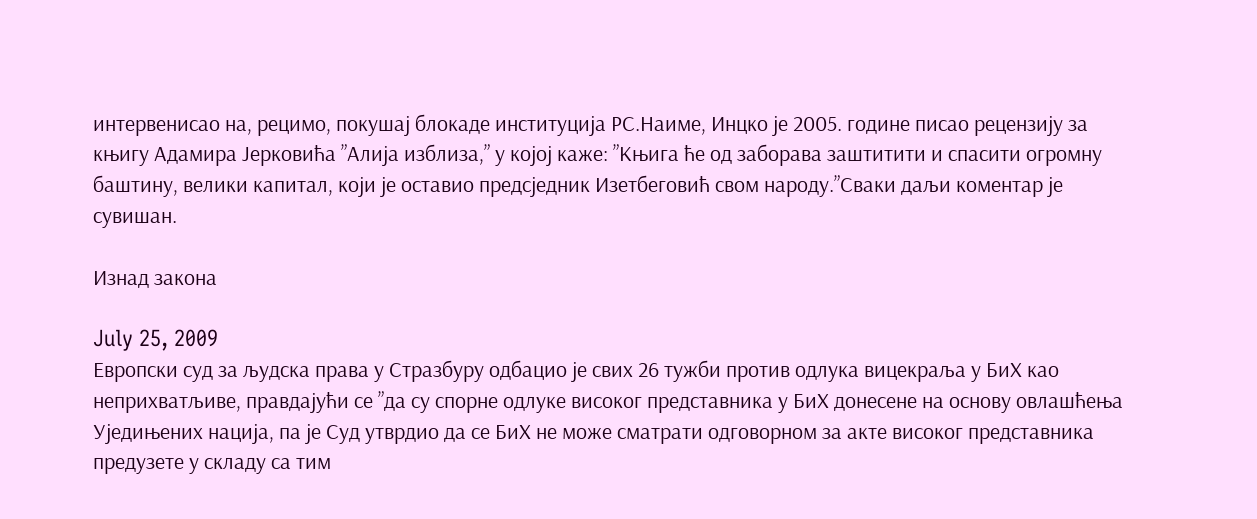интервенисао на, рецимо, покушај блокаде институција РС.Наиме, Инцко је 2005. године писао рецензију за књигу Адамира Јерковића ”Алија изблиза,” у којој каже: ”Књига ће од заборава заштитити и спасити огромну баштину, велики капитал, који је оставио предсједник Изетбеговић свом народу.”Сваки даљи коментар је сувишан.

Изнад закона

July 25, 2009
Европски суд за људска права у Стразбуру одбацио је свих 26 тужби против одлука вицекраља у БиХ као неприхватљиве, правдајући се ”да су спорне одлуке високог представника у БиХ донесене на основу овлашћења Уједињених нација, па је Суд утврдио да се БиХ не може сматрати одговорном за акте високог представника предузете у складу са тим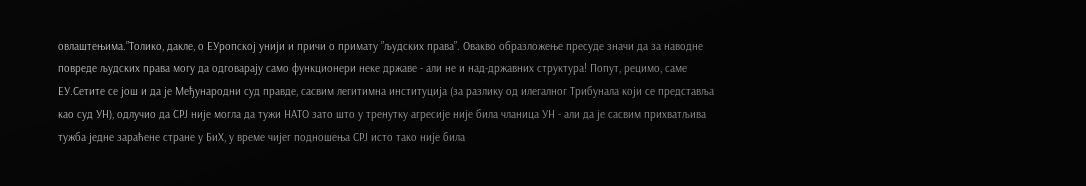овлаштењима.”Толико, дакле, о ЕУропској унији и причи о примату ”људских права”. Овакво образложење пресуде значи да за наводне повреде људских права могу да одговарају само функционери неке државе - али не и над-државних структура! Попут, рецимо, саме ЕУ.Сетите се још и да је Међународни суд правде, сасвим легитимна институција (за разлику од илегалног Трибунала који се представља као суд УН), одлучио да СРЈ није могла да тужи НАТО зато што у тренутку агресије није била чланица УН - али да је сасвим прихватљива тужба једне зараћене стране у БиХ, у време чијег подношења СРЈ исто тако није била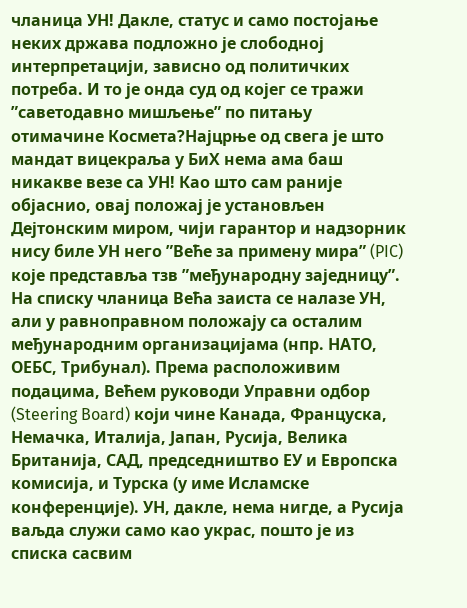чланица УН! Дакле, статус и само постојање неких држава подложно је слободној интерпретацији, зависно од политичких потреба. И то је онда суд од којег се тражи ”саветодавно мишљење” по питању отимачине Космета?Најцрње од свега је што мандат вицекраља у БиХ нема ама баш никакве везе са УН! Као што сам раније објаснио, овај положај је установљен Дејтонским миром, чији гарантор и надзорник нису биле УН него ”Веће за примену мира” (PIC) које представља тзв ”међународну заједницу”. На списку чланица Већа заиста се налазе УН, али у равноправном положају са осталим међународним организацијама (нпр. НАТО, ОЕБС, Трибунал). Према расположивим подацима, Већем руководи Управни одбор (Steering Board) који чине Канада, Француска, Немачка, Италија, Јапан, Русија, Велика Британија, САД, председништво ЕУ и Европска комисија, и Турска (у име Исламске конференције). УН, дакле, нема нигде, а Русија ваљда служи само као украс, пошто је из списка сасвим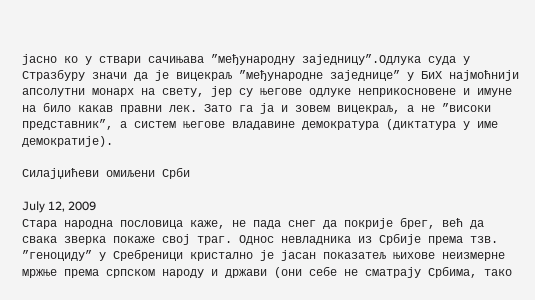јасно ко у ствари сачињава ”међународну заједницу”.Одлука суда у Стразбуру значи да је вицекраљ ”међународне заједнице” у БиХ најмоћнији апсолутни монарх на свету, јер су његове одлуке неприкосновене и имуне на било какав правни лек. Зато га ја и зовем вицекраљ, а не ”високи представник”, а систем његове владавине демократура (диктатура у име демократије).

Силајџићеви омиљени Срби

July 12, 2009
Стара народна пословица каже, не пада снег да покрије брег, већ да свака зверка покаже свој траг. Однос невладника из Србије према тзв. ”геноциду” у Сребреници кристално је јасан показатељ њихове неизмерне мржње према српском народу и држави (они себе не сматрају Србима, тако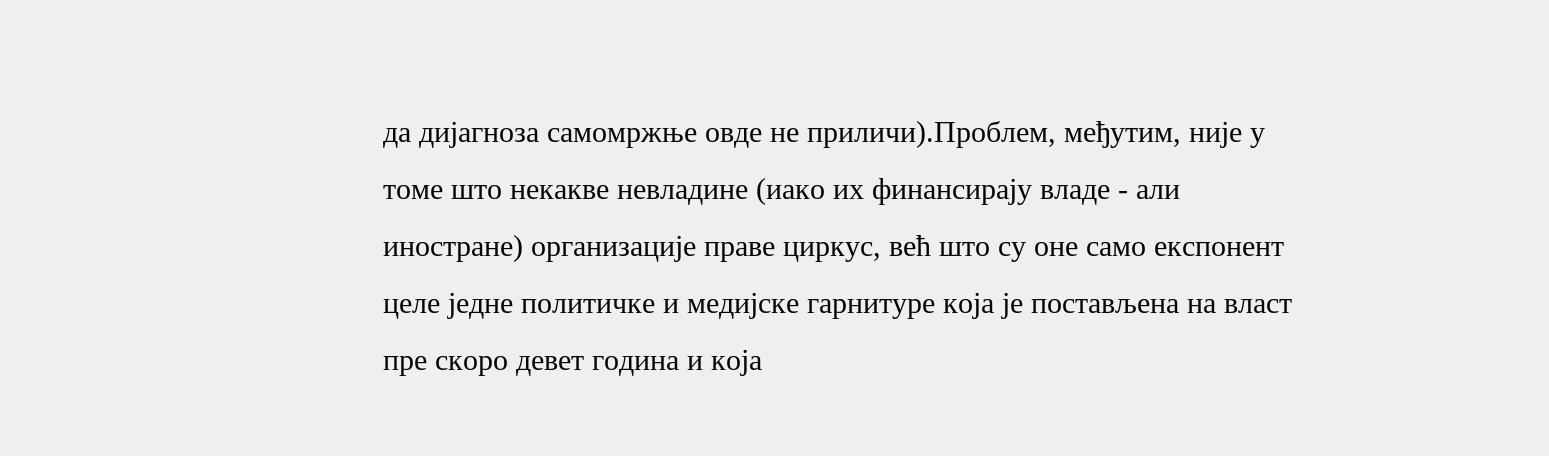да дијагноза самомржње овде не приличи).Проблем, међутим, није у томе што некакве невладине (иако их финансирају владе - али иностране) организације праве циркус, већ што су оне само експонент целе једне политичке и медијске гарнитуре која је постављена на власт пре скоро девет година и која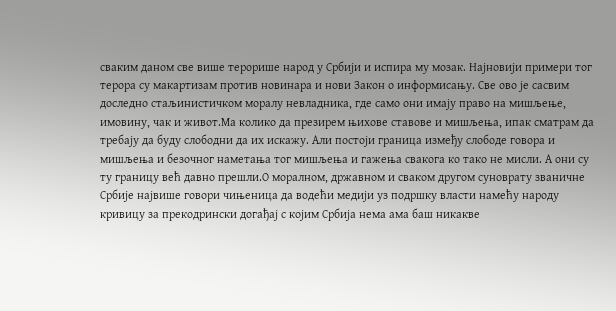сваким даном све више терорише народ у Србији и испира му мозак. Најновији примери тог терора су макартизам против новинара и нови Закон о информисању. Све ово је сасвим доследно стаљинистичком моралу невладника, где само они имају право на мишљење, имовину, чак и живот.Ма колико да презирем њихове ставове и мишљења, ипак сматрам да требају да буду слободни да их искажу. Али постоји граница између слободе говора и мишљења и безочног наметања тог мишљења и гажења свакога ко тако не мисли. А они су ту границу већ давно прешли.О моралном, државном и сваком другом суноврату званичне Србије највише говори чињеница да водећи медији уз подршку власти намећу народу кривицу за прекодрински догађај с којим Србија нема ама баш никакве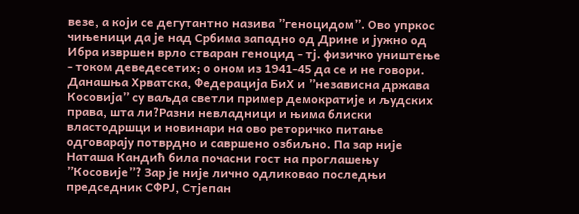везе, а који се дегутантно назива ”геноцидом”. Ово упркос чињеници да је над Србима западно од Дрине и јужно од Ибра извршен врло стваран геноцид - тј. физичко уништење - током деведесетих; о оном из 1941-45 да се и не говори. Данашња Хрватска, Федерација БиХ и ”независна држава Косовија” су ваљда светли пример демократије и људских права, шта ли?Разни невладници и њима блиски властодршци и новинари на ово реторичко питање одговарају потврдно и савршено озбиљно. Па зар није Наташа Кандић била почасни гост на проглашењу ”Косовије”? Зар је није лично одликовао последњи председник СФРЈ, Стјепан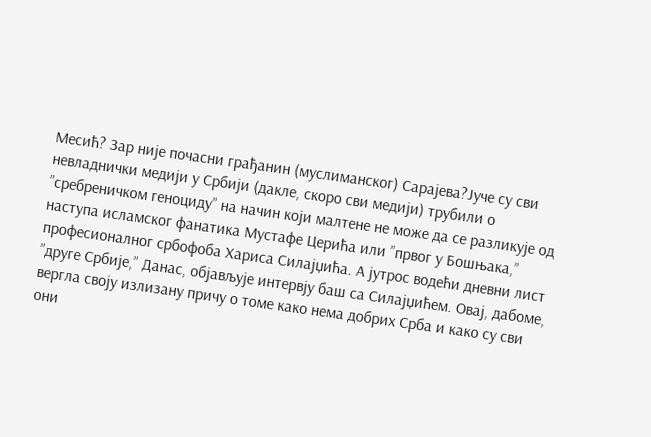Месић? Зар није почасни грађанин (муслиманског) Сарајева?Јуче су сви невладнички медији у Србији (дакле, скоро сви медији) трубили о ”сребреничком геноциду” на начин који малтене не може да се разликује од наступа исламског фанатика Мустафе Церића или ”првог у Бошњака,” професионалног србофоба Хариса Силајџића. А јутрос водећи дневни лист ”друге Србије,” Данас, објављује интервју баш са Силајџићем. Овај, дабоме, вергла своју излизану причу о томе како нема добрих Срба и како су сви они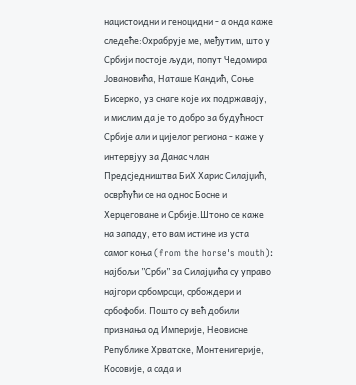нацистоидни и геноцидни - а онда каже следеће:Охрабрује ме, међутим, што у Србији постоје људи, попут Чедомира Јовановића, Наташе Кандић, Соње Бисерко, уз снаге које их подржавају, и мислим да је то добро за будућност Србије али и цијелог региона - каже у интервјуу за Данас члан Предсједништва БиХ Харис Силајџић, осврћући се на однос Босне и Херцеговане и Србије.Штоно се каже на западу, ето вам истине из уста самог коња (from the horse's mouth): најбољи ”Срби” за Силајџића су управо најгори србомрсци, србождери и србофоби. Пошто су већ добили признања од Империје, Неовисне Републике Хрватске, Монтенигерије, Косовије, а сада и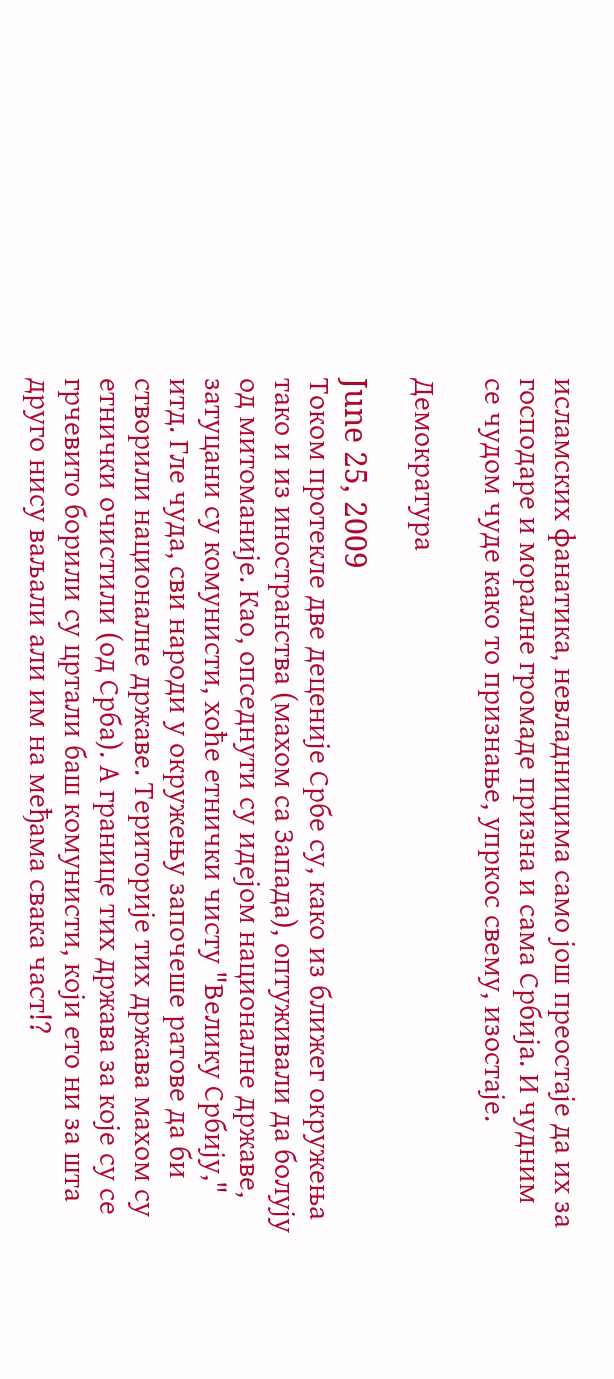исламских фанатика, невладницима само још преостаје да их за господаре и моралне громаде призна и сама Србија. И чудним се чудом чуде како то признање, упркос свему, изостаје.

Демократура

June 25, 2009
Током протекле две деценије Србе су, како из ближег окружења тако и из иностранства (махом са Запада), оптуживали да болују од митоманије. Као, опседнути су идејом националне државе, затуцани су комунисти, хоће етнички чисту "Велику Србију," итд. Гле чуда, сви народи у окружењу започеше ратове да би створили националне државе. Територије тих држава махом су етнички очистили (од Срба). А границе тих држава за које су се грчевито борили су цртали баш комунисти, који ето ни за шта друго нису ваљали али им на међама свака част!?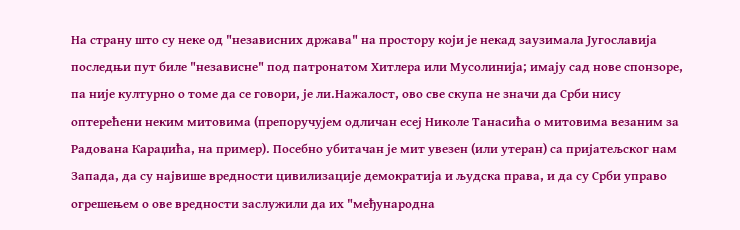На страну што су неке од "независних држава" на простору који је некад заузимала Југославија последњи пут биле "независне" под патронатом Хитлера или Мусолинија; имају сад нове спонзоре, па није културно о томе да се говори, је ли.Нажалост, ово све скупа не значи да Срби нису оптерећени неким митовима (препоручујем одличан есеј Николе Танасића о митовима везаним за Радована Караџића, на пример). Посебно убитачан је мит увезен (или утеран) са пријатељског нам Запада, да су највише вредности цивилизације демократија и људска права, и да су Срби управо огрешењем о ове вредности заслужили да их "међународна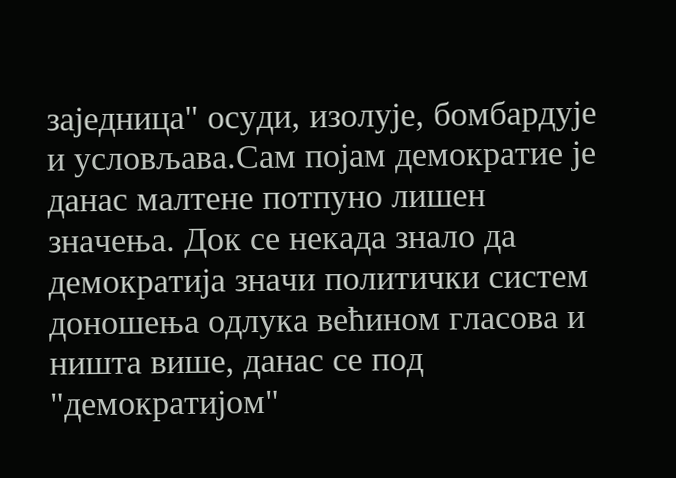заједница" осуди, изолује, бомбардује и условљава.Сам појам демократие је данас малтене потпуно лишен значења. Док се некада знало да демократија значи политички систем доношења одлука већином гласова и ништа више, данас се под "демократијом"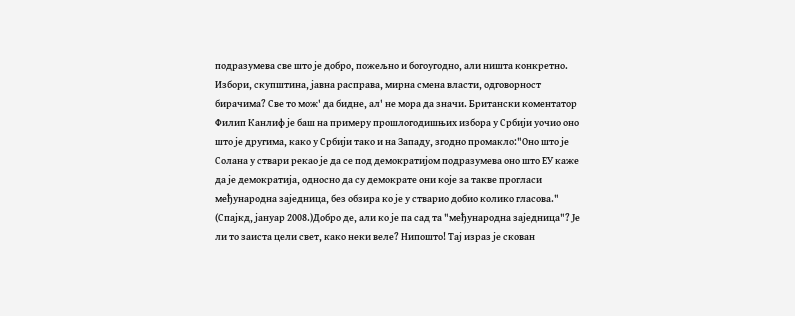подразумева све што је добро, пожељно и богоугодно, али ништа конкретно. Избори, скупштина, јавна расправа, мирна смена власти, одговорност бирачима? Све то мож' да бидне, ал' не мора да значи. Британски коментатор Филип Канлиф је баш на примеру прошлогодишњих избора у Србији уочио оно што је другима, како у Србији тако и на Западу, згодно промакло:"Оно што је Солана у ствари рекао је да се под демократијом подразумева оно што ЕУ каже да је демократија, односно да су демократе они које за такве прогласи међународна заједница, без обзира ко је у стварио добио колико гласова." (Спајкд, јануар 2008.)Добро де, али ко је па сад та "међународна заједница"? Је ли то заиста цели свет, како неки веле? Нипошто! Тај израз је скован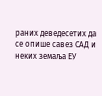раних деведесетих да се опише савез САД и неких земаља ЕУ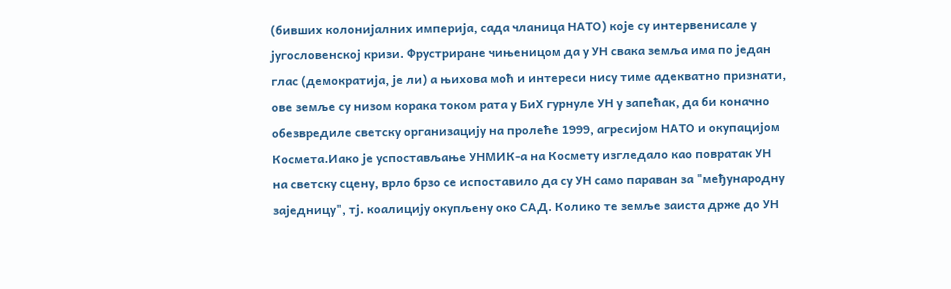(бивших колонијалних империја, сада чланица НАТО) које су интервенисале у југословенској кризи. Фрустриране чињеницом да у УН свака земља има по један глас (демократија, је ли) а њихова моћ и интереси нису тиме адекватно признати, ове земље су низом корака током рата у БиХ гурнуле УН у запећак, да би коначно обезвредиле светску организацију на пролеће 1999, агресијом НАТО и окупацијом Космета.Иако је успостављање УНМИК-а на Космету изгледало као повратак УН на светску сцену, врло брзо се испоставило да су УН само параван за "међународну заједницу", тј. коалицију окупљену око САД. Колико те земље заиста држе до УН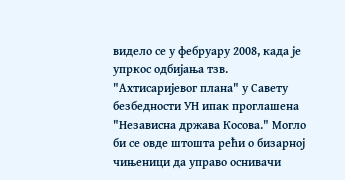видело се у фебруару 2008, када је упркос одбијања тзв. "Ахтисаријевог плана" у Савету безбедности УН ипак проглашена "Независна држава Косова." Могло би се овде штошта рећи о бизарној чињеници да управо оснивачи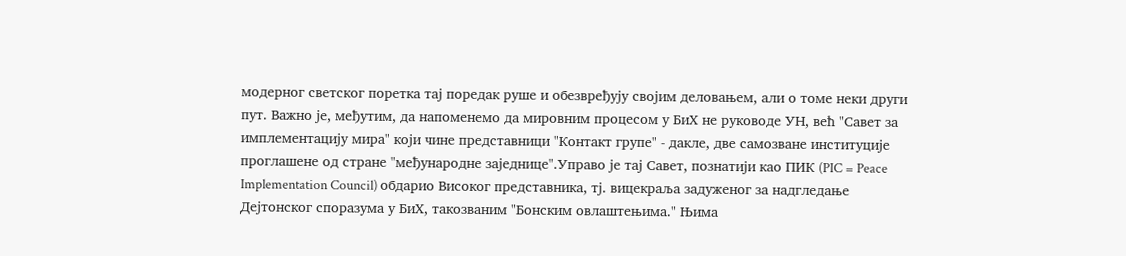модерног светског поретка тај поредак руше и обезвређују својим деловањем, али о томе неки други пут. Важно је, међутим, да напоменемо да мировним процесом у БиХ не руководе УН, већ "Савет за имплементацију мира" који чине представници "Контакт групе" - дакле, две самозване институције проглашене од стране "међународне заједнице".Управо је тај Савет, познатији као ПИК (PIC = Peace Implementation Council) обдарио Високог представника, тј. вицекраља задуженог за надгледање Дејтонског споразума у БиХ, такозваним "Бонским овлаштењима." Њима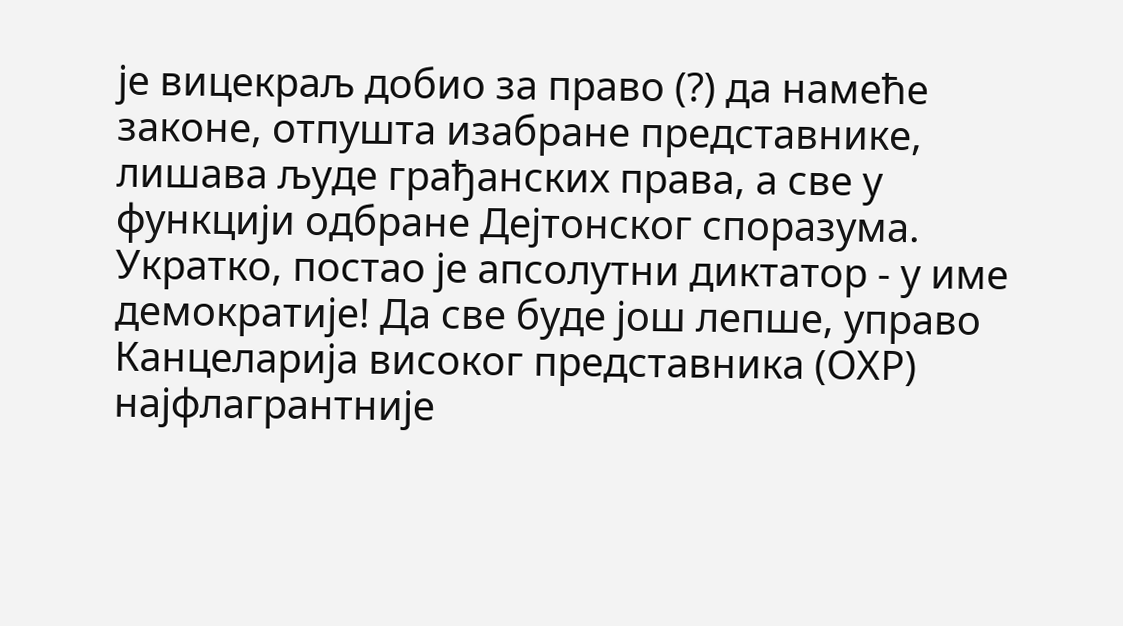је вицекраљ добио за право (?) да намеће законе, отпушта изабране представнике, лишава људе грађанских права, а све у функцији одбране Дејтонског споразума. Укратко, постао је апсолутни диктатор - у име демократије! Да све буде још лепше, управо Канцеларија високог представника (ОХР) најфлагрантније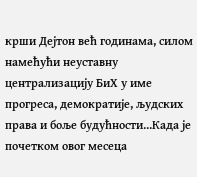крши Дејтон већ годинама, силом намећући неуставну централизацију БиХ у име прогреса, демократије, људских права и боље будућности...Када је почетком овог месеца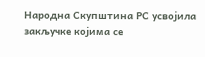Народна Скупштина РС усвојила закључке којима се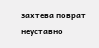захтева поврат неуставно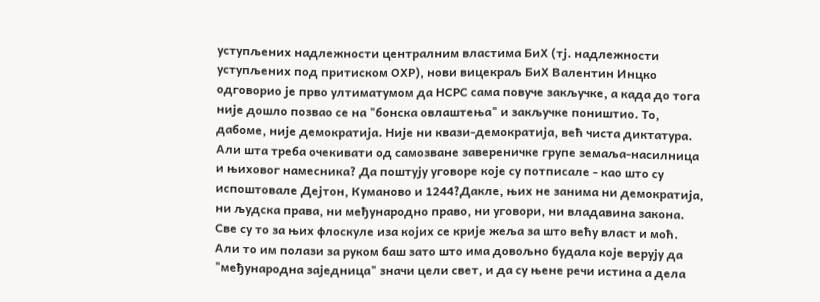уступљених надлежности централним властима БиХ (тј. надлежности уступљених под притиском ОХР), нови вицекраљ БиХ Валентин Инцко одговорио је прво ултиматумом да НСРС сама повуче закључке, а када до тога није дошло позвао се на "бонска овлаштења" и закључке поништио. То, дабоме, није демократија. Није ни квази-демократија, већ чиста диктатура. Али шта треба очекивати од самозване завереничке групе земаља-насилница и њиховог намесника? Да поштују уговоре које су потписале - као што су испоштовале Дејтон, Куманово и 1244?Дакле, њих не занима ни демократија, ни људска права, ни међународно право, ни уговори, ни владавина закона. Све су то за њих флоскуле иза којих се крије жеља за што већу власт и моћ. Али то им полази за руком баш зато што има довољно будала које верују да "међународна заједница" значи цели свет, и да су њене речи истина а дела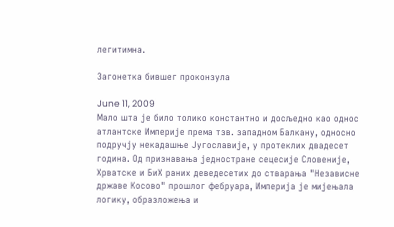легитимна.

Загонетка бившег проконзула

June 11, 2009
Мало шта је било толико константно и досљедно као однос атлантске Империје према тзв. западном Балкану, односно подручју некадашње Југославије, у протеклих двадесет година. Од признавања једностране сецесије Словеније, Хрватске и БиХ раних деведесетих до стварања "Независне државе Косово" прошлог фебруара, Империја је мијењала логику, образложења и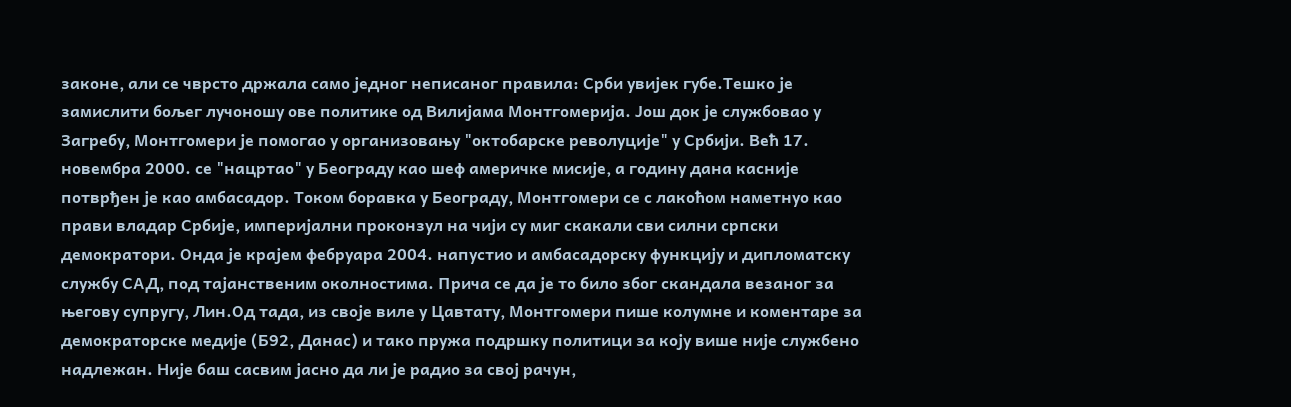законе, али се чврсто држала само једног неписаног правила: Срби увијек губе.Тешко је замислити бољег лучоношу ове политике од Вилијама Монтгомерија. Још док је службовао у Загребу, Монтгомери је помогао у организовању "октобарске револуције" у Србији. Већ 17. новембра 2000. се "нацртао" у Београду као шеф америчке мисије, а годину дана касније потврђен је као амбасадор. Током боравка у Београду, Монтгомери се с лакоћом наметнуо као прави владар Србије, империјални проконзул на чији су миг скакали сви силни српски демократори. Онда је крајем фебруара 2004. напустио и амбасадорску функцију и дипломатску службу САД, под тајанственим околностима. Прича се да је то било због скандала везаног за његову супругу, Лин.Од тада, из своје виле у Цавтату, Монтгомери пише колумне и коментаре за демократорске медије (Б92, Данас) и тако пружа подршку политици за коју више није службено надлежан. Није баш сасвим јасно да ли је радио за свој рачун,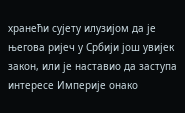хранећи сујету илузијом да је његова ријеч у Србији још увијек закон, или је наставио да заступа интересе Империје онако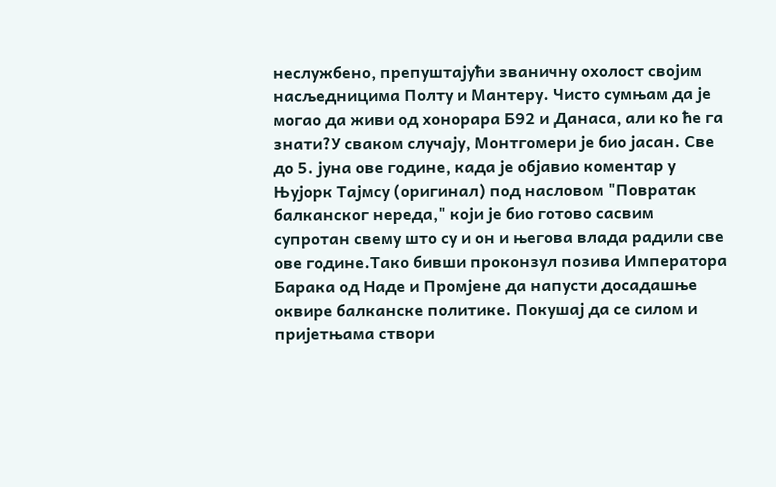неслужбено, препуштајући званичну охолост својим насљедницима Полту и Мантеру. Чисто сумњам да је могао да живи од хонорара Б92 и Данаса, али ко ће га знати?У сваком случају, Монтгомери је био јасан. Све до 5. јуна ове године, када је објавио коментар у Њујорк Тајмсу (оригинал) под насловом "Повратак балканског нереда," који је био готово сасвим супротан свему што су и он и његова влада радили све ове године.Тако бивши проконзул позива Императора Барака од Наде и Промјене да напусти досадашње оквире балканске политике. Покушај да се силом и пријетњама створи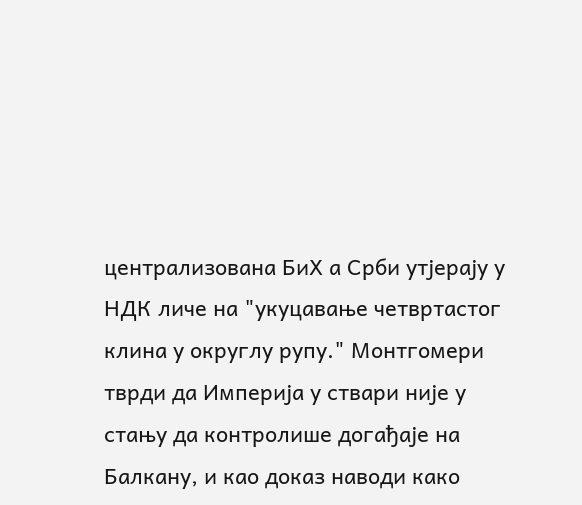централизована БиХ а Срби утјерају у НДК личе на "укуцавање четвртастог клина у округлу рупу." Монтгомери тврди да Империја у ствари није у стању да контролише догађаје на Балкану, и као доказ наводи како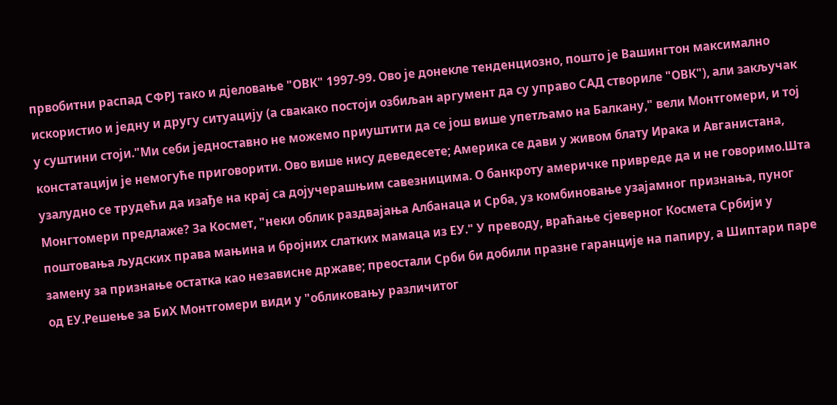првобитни распад СФРЈ тако и дјеловање "ОВК" 1997-99. Ово је донекле тенденциозно, пошто је Вашингтон максимално искористио и једну и другу ситуацију (а свакако постоји озбиљан аргумент да су управо САД створиле "ОВК"), али закључак у суштини стоји."Ми себи једноставно не можемо приуштити да се још више упетљамо на Балкану," вели Монтгомери, и тој констатацији је немогуће приговорити. Ово више нису деведесете; Америка се дави у живом блату Ирака и Авганистана, узалудно се трудећи да изађе на крај са дојучерашњим савезницима. О банкроту америчке привреде да и не говоримо.Шта Монгтомери предлаже? За Космет, "неки облик раздвајања Албанаца и Срба, уз комбиновање узајамног признања, пуног поштовања људских права мањина и бројних слатких мамаца из ЕУ." У преводу, враћање сјеверног Космета Србији у замену за признање остатка као независне државе; преостали Срби би добили празне гаранције на папиру, а Шиптари паре од ЕУ.Решење за БиХ Монтгомери види у "обликовању различитог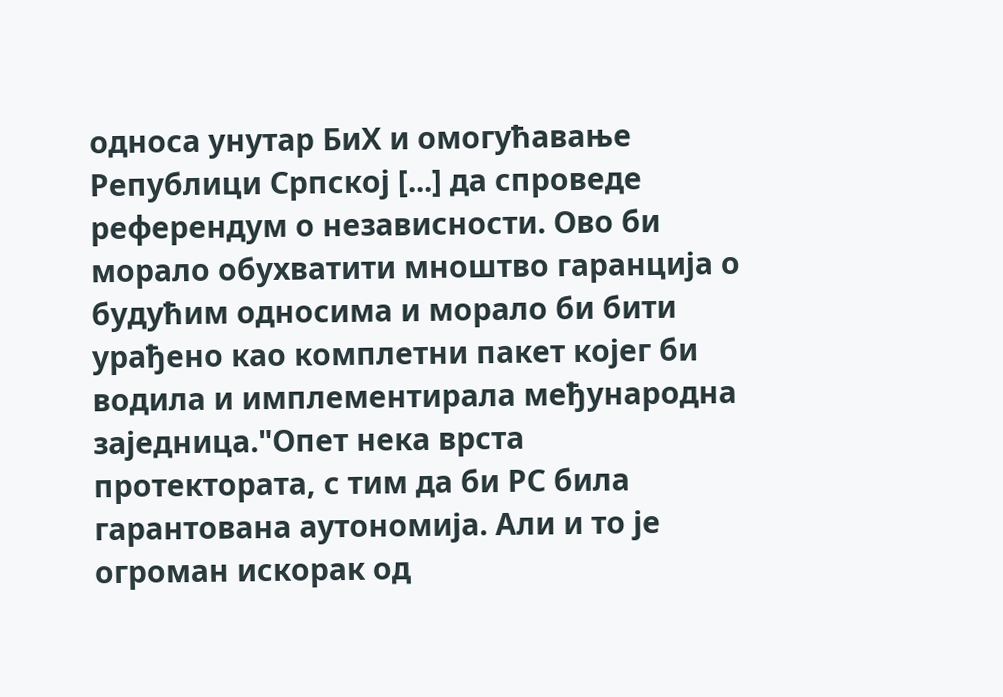односа унутар БиХ и омогућавање Републици Српској [...] да спроведе референдум о независности. Ово би морало обухватити мноштво гаранција о будућим односима и морало би бити урађено као комплетни пакет којег би водила и имплементирала међународна заједница."Опет нека врста протектората, с тим да би РС била гарантована аутономија. Али и то је огроман искорак од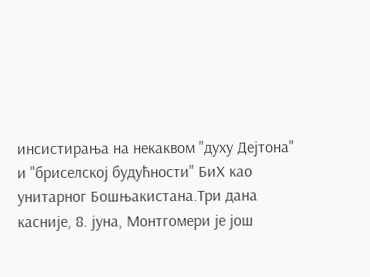инсистирања на некаквом "духу Дејтона" и "бриселској будућности" БиХ као унитарног Бошњакистана.Три дана касније, 8. јуна, Монтгомери је још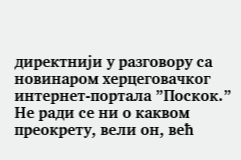директнији у разговору са новинаром херцеговачког интернет-портала ”Поскок.” Не ради се ни о каквом преокрету, вели он, већ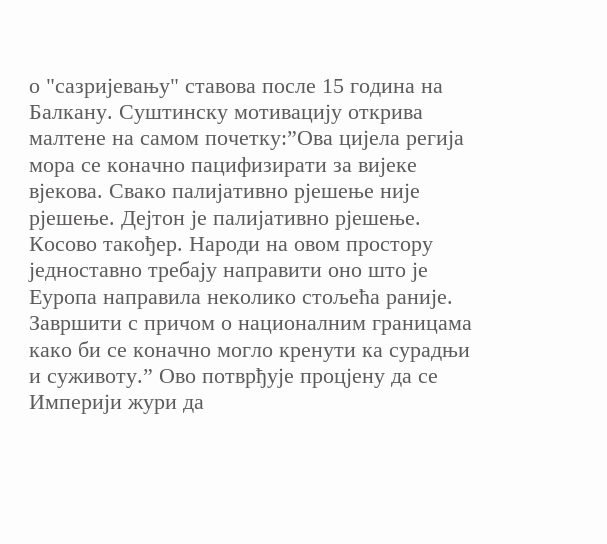о "сазријевању" ставова после 15 година на Балкану. Суштинску мотивацију открива малтене на самом почетку:”Ова цијела регија мора се коначно пацифизирати за вијеке вјекова. Свако палијативно рјешење није рјешење. Дејтон је палијативно рјешење. Косово такођер. Народи на овом простору једноставно требају направити оно што је Еуропа направила неколико стољећа раније. Завршити с причом о националним границама како би се коначно могло кренути ка сурадњи и суживоту.” Ово потврђује процјену да се Империји жури да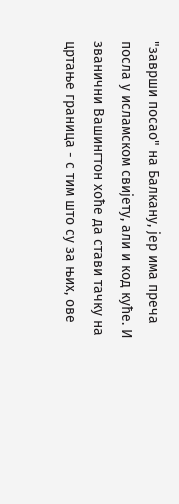"заврши посао" на Балкану, јер има преча посла у исламском свијету, али и код куће. И званични Вашингтон хоће да стави тачку на цртање граница - с тим што су за њих, ове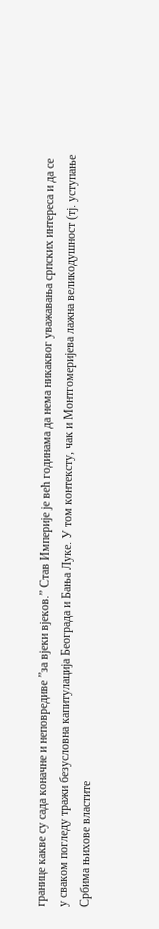границе какве су сада коначне и неповредиве ”за вјеки вјеков.” Став Империје је већ годинама да нема никаквог уважавања српских интереса и да се у сваком погледу тражи безусловна капитулација Београда и Бања Луке. У том контексту, чак и Монтгомеријева лажна великодушност (тј. уступање Србима њихове властите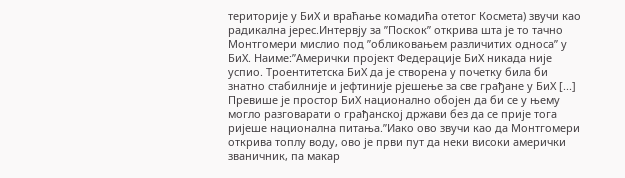територије у БиХ и враћање комадића отетог Космета) звучи као радикална јерес.Интервју за ”Поскок” открива шта је то тачно Монтгомери мислио под ”обликовањем различитих односа” у БиХ. Наиме:”Амерички пројект Федерације БиХ никада није успио. Троентитетска БиХ да је створена у почетку била би знатно стабилније и јефтиније рјешење за све грађане у БиХ [...] Превише је простор БиХ национално обојен да би се у њему могло разговарати о грађанској држави без да се прије тога ријеше национална питања.”Иако ово звучи као да Монтгомери открива топлу воду, ово је први пут да неки високи амерички званичник, па макар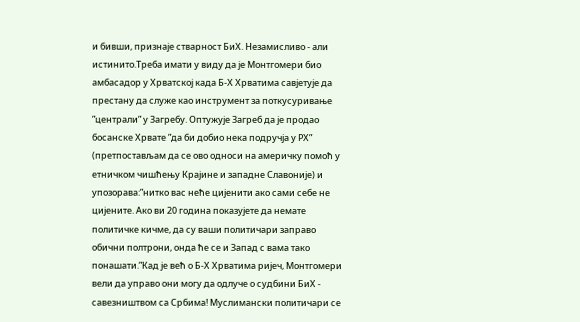и бивши, признаје стварност БиХ. Незамисливо - али истинито.Треба имати у виду да је Монтгомери био амбасадор у Хрватској када Б-Х Хрватима савјетује да престану да служе као инструмент за поткусуривање ”централи” у Загребу. Оптужује Загреб да је продао босанске Хрвате ”да би добио нека подручја у РХ” (претпостављам да се ово односи на америчку помоћ у етничком чишћењу Крајине и западне Славоније) и упозорава:”нитко вас неће цијенити ако сами себе не цијените. Ако ви 20 година показујете да немате политичке кичме, да су ваши политичари заправо обични полтрони, онда ће се и Запад с вама тако понашати.”Кад је већ о Б-Х Хрватима ријеч, Монтгомери вели да управо они могу да одлуче о судбини БиХ - савезништвом са Србима! Муслимански политичари се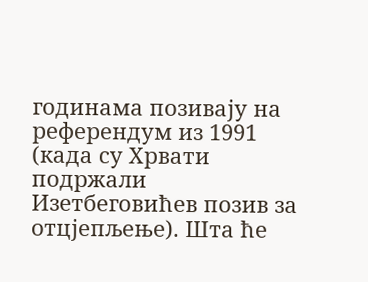годинама позивају на референдум из 1991 (када су Хрвати подржали Изетбеговићев позив за отцјепљење). Шта ће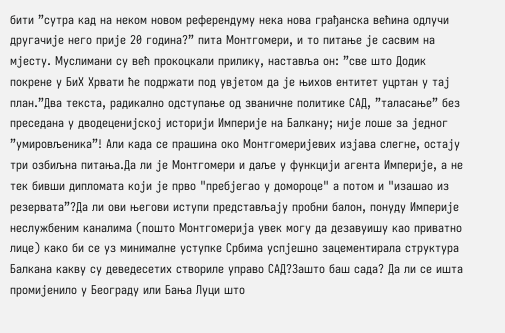бити ”сутра кад на неком новом референдуму нека нова грађанска већина одлучи другачије него прије 20 година?” пита Монтгомери, и то питање је сасвим на мјесту. Муслимани су већ прокоцкали прилику, наставља он: ”све што Додик покрене у БиХ Хрвати ће подржати под увјетом да је њихов ентитет уцртан у тај план.”Два текста, радикално одступање од званичне политике САД, ”таласање” без преседана у дводеценијској историји Империје на Балкану; није лоше за једног ”умировљеника”! Али када се прашина око Монтгомеријевих изјава слегне, остају три озбиљна питања.Да ли је Монтгомери и даље у функцији агента Империје, а не тек бивши дипломата који је прво "пребјегао у домороце" а потом и "изашао из резервата”?Да ли ови његови иступи представљају пробни балон, понуду Империје неслужбеним каналима (пошто Монтгомерија увек могу да дезавуишу као приватно лице) како би се уз минималне уступке Србима успјешно зацементирала структура Балкана какву су деведесетих створиле управо САД?Зашто баш сада? Да ли се ишта промијенило у Београду или Бања Луци што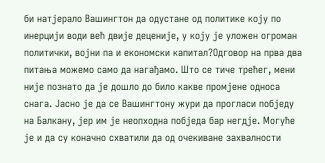би натјерало Вашингтон да одустане од политике коју по инерцији води већ двије деценије, у коју је уложен огроман политички, војни па и економски капитал?Одговор на прва два питања можемо само да нагађамо. Што се тиче трећег, мени није познато да је дошло до било какве промјене односа снага. Јасно је да се Вашингтону жури да прогласи побједу на Балкану, јер им је неопходна побједа бар негдје. Могуће је и да су коначно схватили да од очекиване захвалности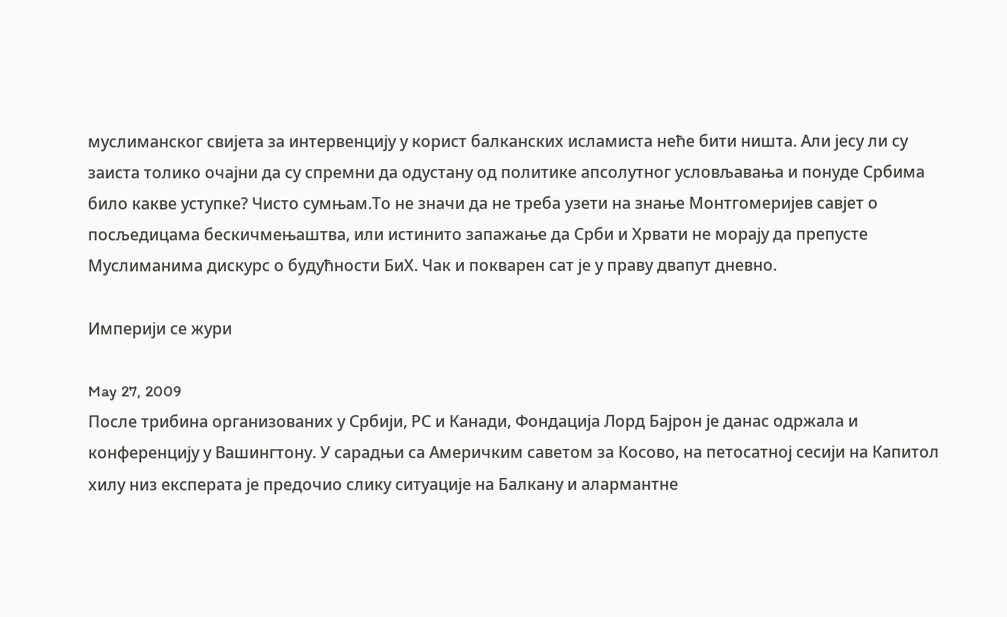муслиманског свијета за интервенцију у корист балканских исламиста неће бити ништа. Али јесу ли су заиста толико очајни да су спремни да одустану од политике апсолутног условљавања и понуде Србима било какве уступке? Чисто сумњам.То не значи да не треба узети на знање Монтгомеријев савјет о посљедицама бескичмењаштва, или истинито запажање да Срби и Хрвати не морају да препусте Муслиманима дискурс о будућности БиХ. Чак и покварен сат је у праву двапут дневно.

Империји се жури

May 27, 2009
После трибина организованих у Србији, РС и Канади, Фондација Лорд Бајрон је данас одржала и конференцију у Вашингтону. У сарадњи са Америчким саветом за Косово, на петосатној сесији на Капитол хилу низ експерата је предочио слику ситуације на Балкану и алармантне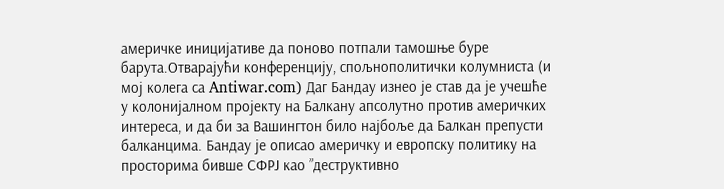америчке иницијативе да поново потпали тамошње буре барута.Отварајући конференцију, спољнополитички колумниста (и мој колега са Antiwar.com) Даг Бандау изнео је став да је учешће у колонијалном пројекту на Балкану апсолутно против америчких интереса, и да би за Вашингтон било најбоље да Балкан препусти балканцима. Бандау је описао америчку и европску политику на просторима бивше СФРЈ као ”деструктивно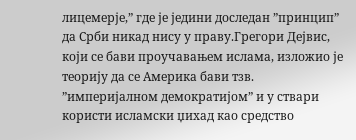лицемерје,” где је једини доследан ”принцип” да Срби никад нису у праву.Грегори Дејвис, који се бави проучавањем ислама, изложио је теорију да се Америка бави тзв. ”империјалном демократијом” и у ствари користи исламски џихад као средство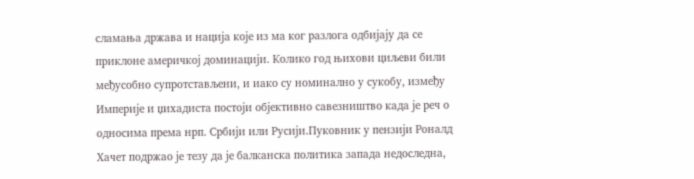сламања држава и нација које из ма ког разлога одбијају да се приклоне америчкој доминацији. Колико год њихови циљеви били међусобно супротстављени, и иако су номинално у сукобу, између Империје и џихадиста постоји објективно савезништво када је реч о односима према нрп. Србији или Русији.Пуковник у пензији Роналд Хачет подржао је тезу да је балканска политика запада недоследна,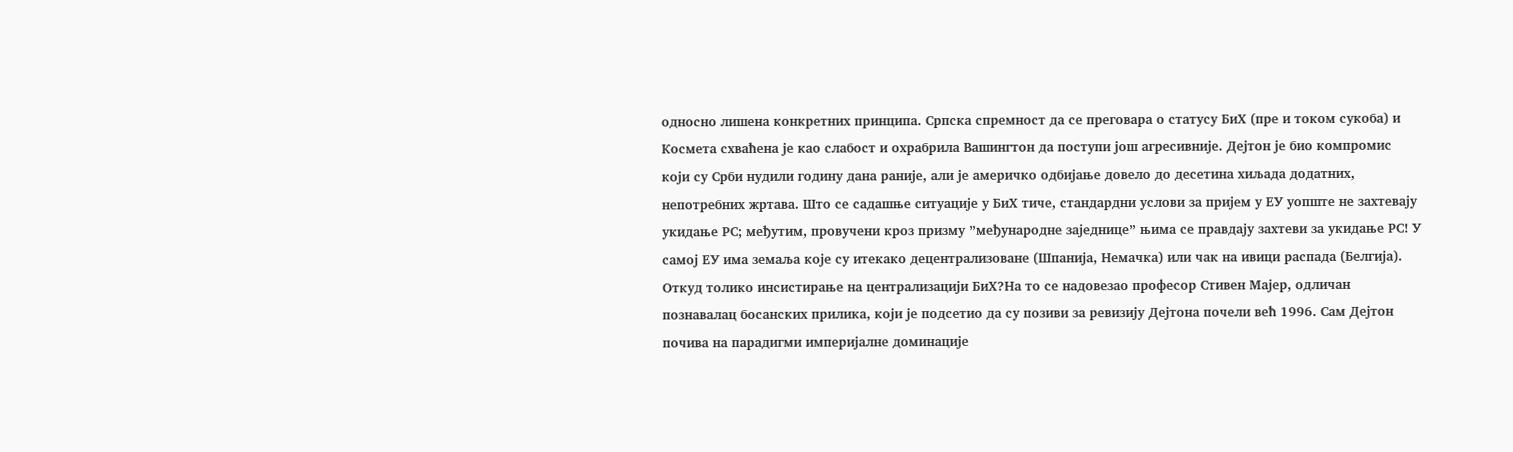односно лишена конкретних принципа. Српска спремност да се преговара о статусу БиХ (пре и током сукоба) и Космета схваћена је као слабост и охрабрила Вашингтон да поступи још агресивније. Дејтон је био компромис који су Срби нудили годину дана раније, али је америчко одбијање довело до десетина хиљада додатних, непотребних жртава. Што се садашње ситуације у БиХ тиче, стандардни услови за пријем у ЕУ уопште не захтевају укидање РС; међутим, провучени кроз призму ”међународне заједнице” њима се правдају захтеви за укидање РС! У самој ЕУ има земаља које су итекако децентрализоване (Шпанија, Немачка) или чак на ивици распада (Белгија). Откуд толико инсистирање на централизацији БиХ?На то се надовезао професор Стивен Мајер, одличан познавалац босанских прилика, који је подсетио да су позиви за ревизију Дејтона почели већ 1996. Сам Дејтон почива на парадигми империјалне доминације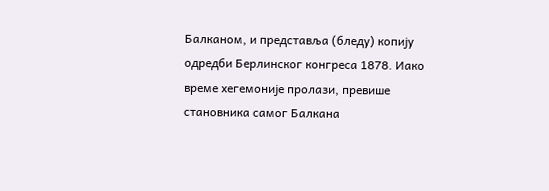Балканом, и представља (бледу) копију одредби Берлинског конгреса 1878. Иако време хегемоније пролази, превише становника самог Балкана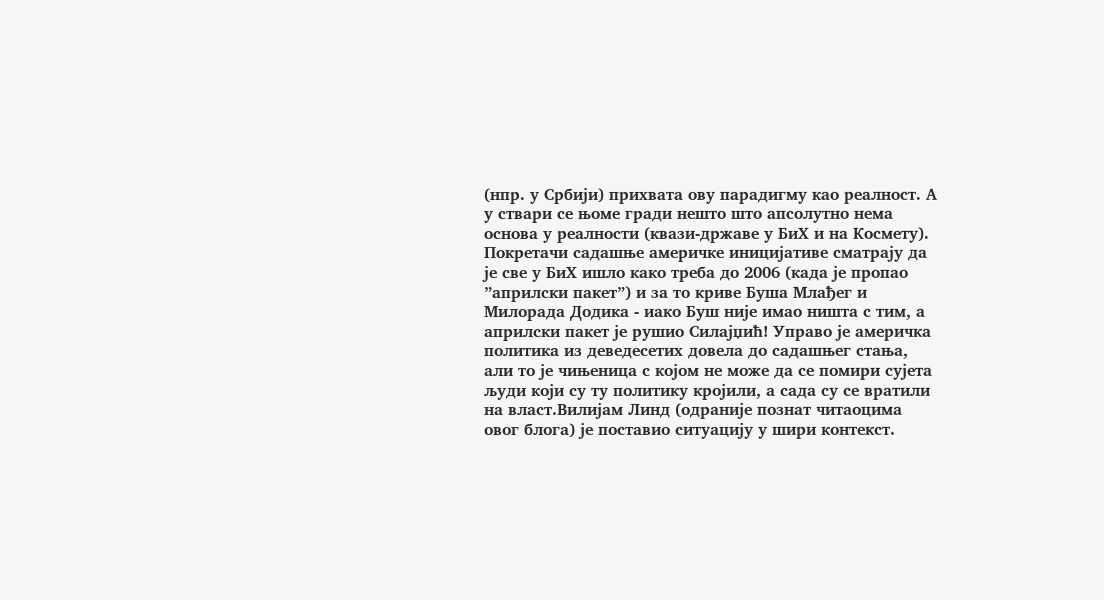(нпр. у Србији) прихвата ову парадигму као реалност. А у ствари се њоме гради нешто што апсолутно нема основа у реалности (квази-државе у БиХ и на Космету). Покретачи садашње америчке иницијативе сматрају да је све у БиХ ишло како треба до 2006 (када је пропао ”априлски пакет”) и за то криве Буша Млађег и Милорада Додика - иако Буш није имао ништа с тим, а априлски пакет је рушио Силајџић! Управо је америчка политика из деведесетих довела до садашњег стања, али то је чињеница с којом не може да се помири сујета људи који су ту политику кројили, а сада су се вратили на власт.Вилијам Линд (одраније познат читаоцима овог блога) је поставио ситуацију у шири контекст.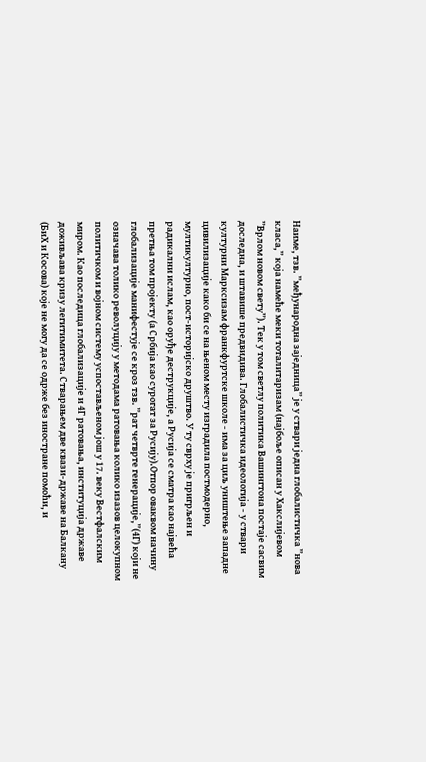Наиме, тзв. ”међународна заједница” је у ствари једна глобалистичка ”нова класа,” која намеће меки тоталитаризам (најбоље описан у Хакслијевом ”Врлом новом свету”). Тек у том светлу политика Вашингтона постаје сасвим доследна, и штавише предвидива. Глобалистичка идеологија - у ствари културни Марксизам франкфуртске школе - има за циљ уништење западне цивилизације како би се на њеном месту изградила постмодерно, мултикултурно, пост-историјско друштво. У ту сврху је пригрљен и радикални ислам, као оруђе деструкције, а Русија се сматра као највећа претња том пројекту (а Србија као сурогат за Русију).Отпор оваквом начину глобализације манифестује се кроз тзв. ”рат четврте генерације,”(4Г) који не означава толико револуцију у методама ратовања колико изазов целокупном политичком и војном систему успостављеном још у 17. веку Вестфалским миром. Као последица глобализације и 4Г ратовања, институција државе доживљава кризу легитимитета. Стварањем две квази-државе на Балкану (БиХ и Косова) које не могу да се одрже без иностране помоћи, и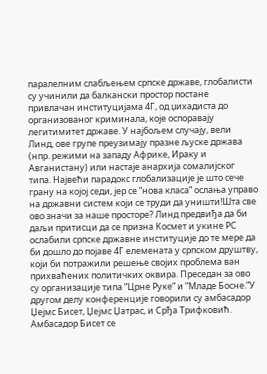паралелним слабљењем српске државе, глобалисти су учинили да балкански простор постане привлачан институцијама 4Г, од џихадиста до организованог криминала, које оспоравају легитимитет државе. У најбољем случају, вели Линд, ове групе преузимају празне љуске држава (нпр. режими на западу Африке, Ираку и Авганистану) или настаје анархија сомалијског типа. Највећи парадокс глобализације је што сече грану на којој седи, јер се ”нова класа” ослања управо на државни систем који се труди да уништи!Шта све ово значи за наше просторе? Линд предвиђа да би даљи притисци да се призна Космет и укине РС ослабили српске државне институције до те мере да би дошло до појаве 4Г елемената у српском друштву, који би потражили решење својих проблема ван прихваћених политичких оквира. Преседан за ово су организације типа ”Црне Руке” и ”Младе Босне.”У другом делу конференције говорили су амбасадор Џејмс Бисет, Џејмс Џатрас, и Срђа Трифковић. Амбасадор Бисет се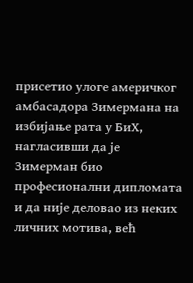присетио улоге америчког амбасадора Зимермана на избијање рата у БиХ, нагласивши да је Зимерман био професионални дипломата и да није деловао из неких личних мотива, већ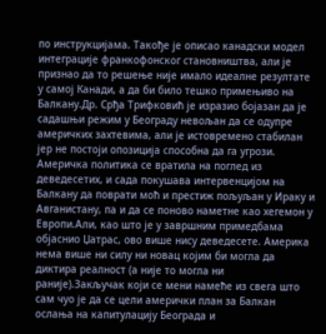по инструкцијама. Такође је описао канадски модел интеграције франкофонског становништва, али је признао да то решење није имало идеалне резултате у самој Канади, а да би било тешко примењиво на Балкану.Др. Срђа Трифковић је изразио бојазан да је садашњи режим у Београду невољан да се одупре америчких захтевима, али је истовремено стабилан јер не постоји опозиција способна да га угрози. Америчка политика се вратила на поглед из деведесетих, и сада покушава интервенцијом на Балкану да поврати моћ и престиж пољуљан у Ираку и Авганистану, па и да се поново наметне као хегемон у Европи.Али, као што је у завршним примедбама објаснио Џатрас, ово више нису деведесете. Америка нема више ни силу ни новац којим би могла да диктира реалност (а није то могла ни раније).Закључак који се мени намеће из свега што сам чуо је да се цели амерички план за Балкан ослања на капитулацију Београда и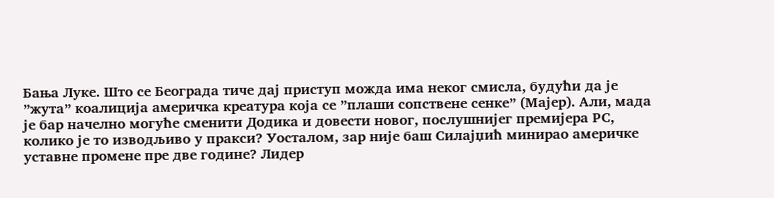Бања Луке. Што се Београда тиче дај приступ можда има неког смисла, будући да је ”жута” коалиција америчка креатура која се ”плаши сопствене сенке” (Мајер). Али, мада је бар начелно могуће сменити Додика и довести новог, послушнијег премијера РС, колико је то изводљиво у пракси? Уосталом, зар није баш Силајџић минирао америчке уставне промене пре две године? Лидер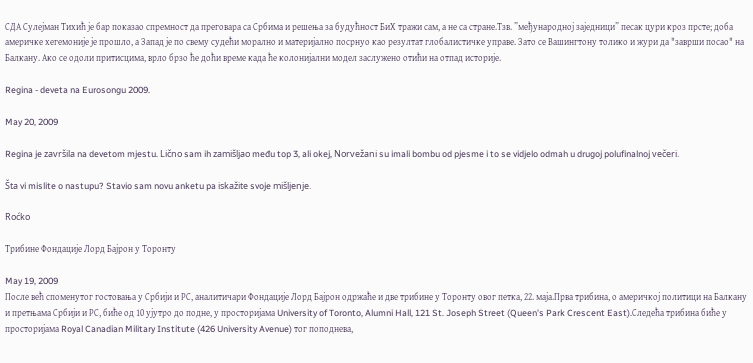СДА Сулејман Тихић је бар показао спремност да преговара са Србима и решења за будућност БиХ тражи сам, а не са стране.Тзв. ”међународној заједници” песак цури кроз прсте; доба америчке хегемоније је прошло, а Запад је по свему судећи морално и материјално посрнуо као резултат глобалистичке управе. Зато се Вашингтону толико и жури да "заврши посао" на Балкану. Ако се одоли притисцима, врло брзо ће доћи време када ће колонијални модел заслужено отићи на отпад историје.

Regina - deveta na Eurosongu 2009.

May 20, 2009

Regina je završila na devetom mjestu. Lično sam ih zamišljao među top 3, ali okej, Norvežani su imali bombu od pjesme i to se vidjelo odmah u drugoj polufinalnoj večeri.

Šta vi mislite o nastupu? Stavio sam novu anketu pa iskažite svoje mišljenje.

Roćko

Трибине Фондације Лорд Бајрон у Торонту

May 19, 2009
После већ споменутог гостовања у Србији и РС, аналитичари Фондације Лорд Бајрон одржаће и две трибине у Торонту овог петка, 22. маја.Прва трибина, о америчкој политици на Балкану и претњама Србији и РС, биће од 10 ујутро до подне, у просторијама University of Toronto, Alumni Hall, 121 St. Joseph Street (Queen's Park Crescent East).Следећа трибина биће у просторијама Royal Canadian Military Institute (426 University Avenue) тог поподнева,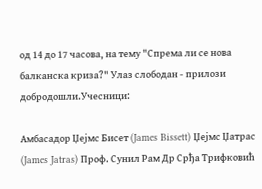од 14 до 17 часова, на тему "Спрема ли се нова балканска криза?" Улаз слободан - прилози добродошли.Учесници:

Амбасадор Џејмс Бисет (James Bissett) Џејмс Џатрас (James Jatras) Проф. Сунил Рам Др Срђа Трифковић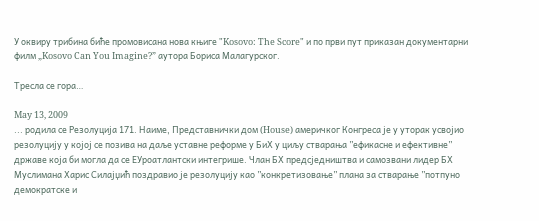У оквиру трибина биће промовисана нова књиге "Kosovo: The Score" и по први пут приказан документарни филм „Kosovo Can You Imagine?” аутора Бориса Малагурског.

Тресла се гора…

May 13, 2009
... родила се Резолуција 171. Наиме, Представнички дом (House) америчког Конгреса је у уторак усвојио резолуцију у којој се позива на даље уставне реформе у БиХ у циљу стварања ”ефикасне и ефективне” државе која би могла да се ЕУроатлантски интегрише. Члан БХ предсједништва и самозвани лидер БХ Муслимана Харис Силајџић поздравио је резолуцију као ”конкретизовање” плана за стварање ”потпуно демократске и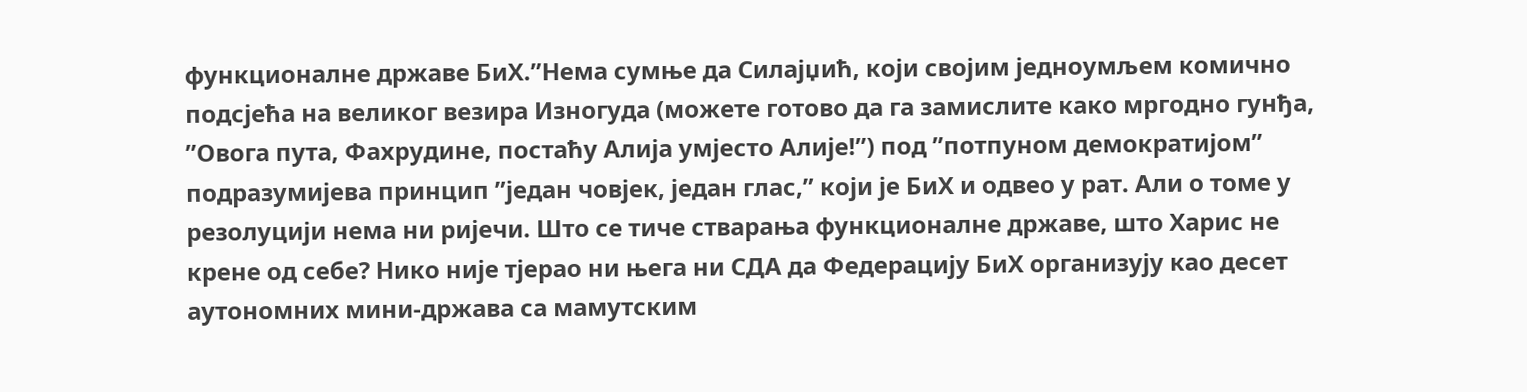функционалне државе БиХ.”Нема сумње да Силајџић, који својим једноумљем комично подсјећа на великог везира Изногуда (можете готово да га замислите како мргодно гунђа, ”Овога пута, Фахрудине, постаћу Алија умјесто Алије!”) под ”потпуном демократијом” подразумијева принцип ”један човјек, један глас,” који је БиХ и одвео у рат. Али о томе у резолуцији нема ни ријечи. Што се тиче стварања функционалне државе, што Харис не крене од себе? Нико није тјерао ни њега ни СДА да Федерацију БиХ организују као десет аутономних мини-држава са мамутским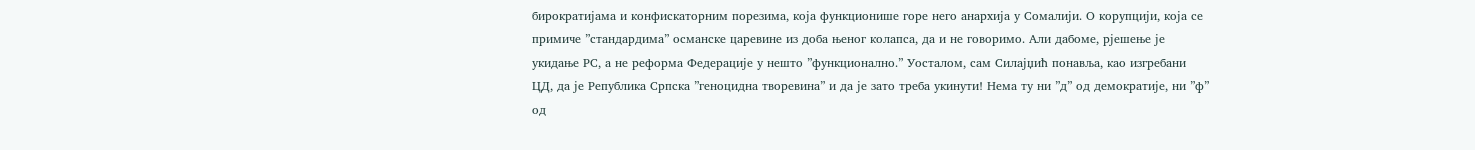бирократијама и конфискаторним порезима, која функционише горе него анархија у Сомалији. О корупцији, која се примиче ”стандардима” османске царевине из доба њеног колапса, да и не говоримо. Али дабоме, рјешење је укидање РС, а не реформа Федерације у нешто ”функционално.” Уосталом, сам Силајџић понавља, као изгребани ЦД, да је Република Српска ”геноцидна творевина” и да је зато треба укинути! Нема ту ни ”д” од демократије, ни ”ф” од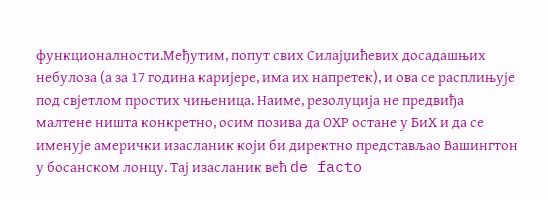функционалности.Међутим, попут свих Силајџићевих досадашњих небулоза (а за 17 година каријере, има их напретек), и ова се расплињује под свјетлом простих чињеница. Наиме, резолуција не предвиђа малтене ништа конкретно, осим позива да ОХР остане у БиХ и да се именује амерички изасланик који би директно представљао Вашингтон у босанском лонцу. Тај изасланик већ de facto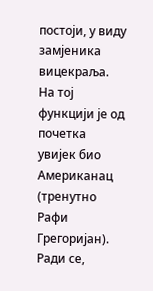постоји, у виду замјеника вицекраља. На тој функцији је од почетка увијек био Американац (тренутно Рафи Грегоријан). Ради се,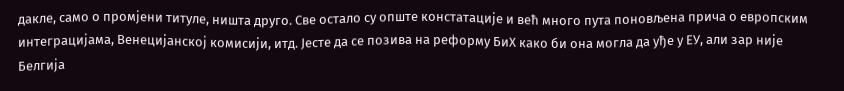дакле, само о промјени титуле, ништа друго. Све остало су опште констатације и већ много пута поновљена прича о европским интеграцијама, Венецијанској комисији, итд. Јесте да се позива на реформу БиХ како би она могла да уђе у ЕУ, али зар није Белгија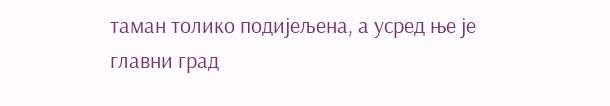таман толико подијељена, а усред ње је главни град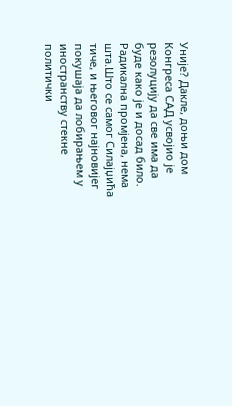Уније? Дакле, доњи дом Конгреса САД усвојио је резолуцију да све има да буде како је и досад било. Радикална промјена, нема шта.Што се самог Силајџића тиче, и његовог најновијег покушаја да лобирањем у иностранству стекне политички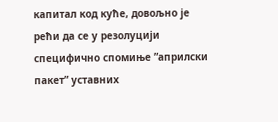капитал код куће, довољно је рећи да се у резолуцији специфично спомиње ”априлски пакет” уставних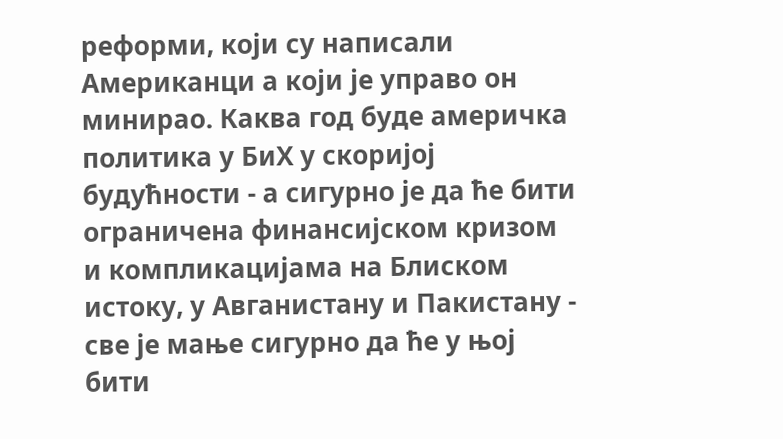реформи, који су написали Американци а који је управо он минирао. Каква год буде америчка политика у БиХ у скоријој будућности - а сигурно је да ће бити ограничена финансијском кризом и компликацијама на Блиском истоку, у Авганистану и Пакистану - све је мање сигурно да ће у њој бити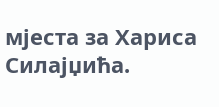мјеста за Хариса Силајџића.